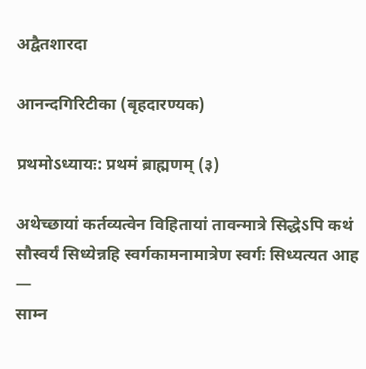अद्वैतशारदा

आनन्दगिरिटीका (बृहदारण्यक)

प्रथमोऽध्यायः: प्रथमं ब्राह्मणम् (३)

अथेच्छायां कर्तव्यत्वेन विहितायां तावन्मात्रे सिद्धेऽपि कथं सौस्वर्यं सिध्येन्नहि स्वर्गकामनामात्रेण स्वर्गः सिध्यत्यत आह —
साम्न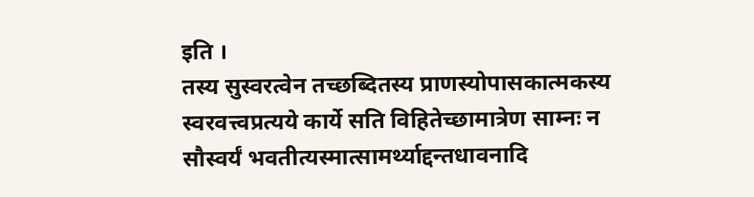इति ।
तस्य सुस्वरत्वेन तच्छब्दितस्य प्राणस्योपासकात्मकस्य स्वरवत्त्वप्रत्यये कार्ये सति विहितेच्छामात्रेण साम्नः न सौस्वर्यं भवतीत्यस्मात्सामर्थ्याद्दन्तधावनादि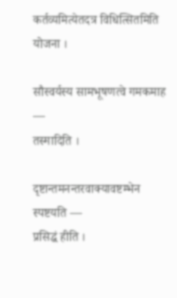कर्तव्यमित्येतदत्र विधित्सितमिति योजना ।

सौस्वर्यस्य सामभूषणत्वे गमकमाह —
तस्मादिति ।

दृष्टान्तमनन्तरवाक्यावष्टम्भेन स्पष्टयति —
प्रसिद्धं हीति ।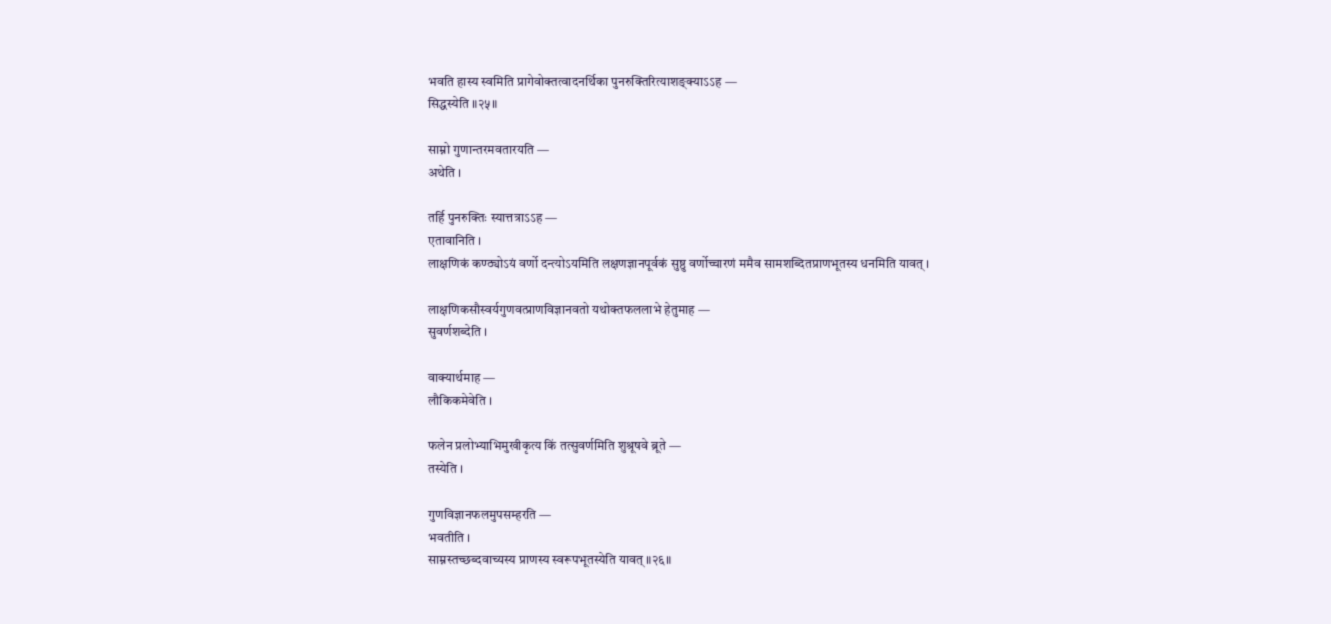भवति हास्य स्वमिति प्रागेवोक्तत्वादनर्थिका पुनरुक्तिरित्याशङ्क्याऽऽह —
सिद्धस्येति ॥२५॥

साम्नो गुणान्तरमवतारयति —
अथेति ।

तर्हि पुनरुक्तिः स्यात्तत्राऽऽह —
एतावानिति ।
लाक्षणिकं कण्ठ्योऽयं वर्णो दन्त्योऽयमिति लक्षणज्ञानपूर्वकं सुष्ठु वर्णोच्चारणं ममैव सामशब्दितप्राणभूतस्य धनमिति यावत् ।

लाक्षणिकसौस्वर्यगुणवत्प्राणविज्ञानवतो यथोक्तफललाभे हेतुमाह —
सुवर्णशब्देति ।

वाक्यार्थमाह —
लौकिकमेवेति ।

फलेन प्रलोभ्याभिमुखीकृत्य किं तत्सुवर्णमिति शुश्रूषवे ब्रूते —
तस्येति ।

गुणविज्ञानफलमुपसम्हरति —
भवतीति ।
साम्नस्तच्छब्दवाच्यस्य प्राणस्य स्वरूपभूतस्येति यावत् ॥२६॥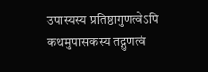उपास्यस्य प्रतिष्ठागुणत्वेऽपि कथमुपासकस्य तद्गुणत्वं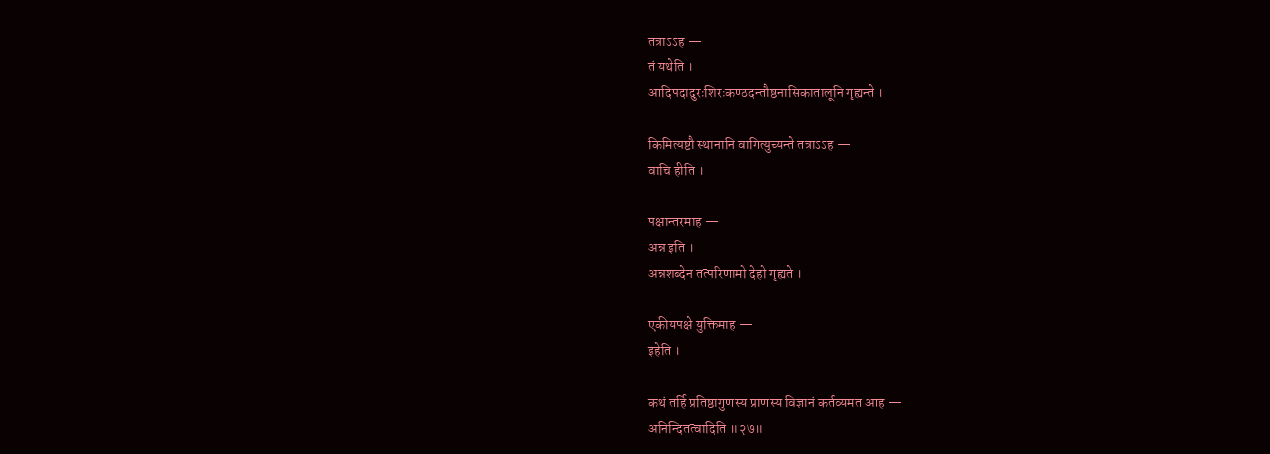तत्राऽऽह —
तं यथेति ।
आदिपदादुरःशिरःकण्ठदन्तौष्ठनासिकातालूनि गृह्यन्ते ।

किमित्यष्टौ स्थानानि वागित्युच्यन्ते तत्राऽऽह —
वाचि हीति ।

पक्षान्तरमाह —
अन्न इति ।
अन्नशब्देन तत्परिणामो देहो गृह्यते ।

एकीयपक्षे युक्तिमाह —
इहेति ।

कथं तर्हि प्रतिष्ठागुणस्य प्राणस्य विज्ञानं कर्तव्यमत आह —
अनिन्दितत्वादिति ॥२७॥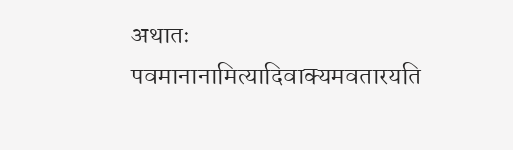अथातः पवमानानामित्यादिवाक्यमवतारयति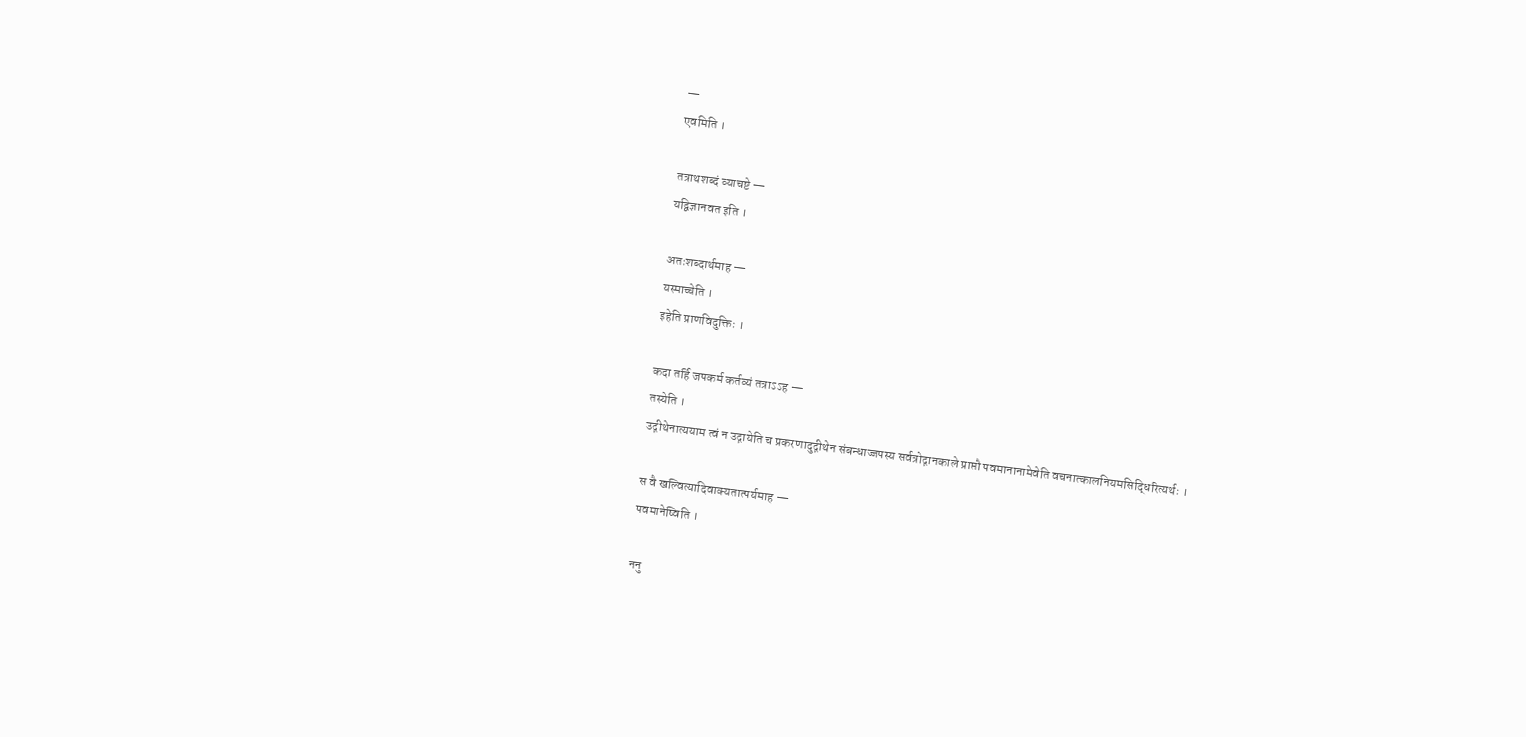—
एवमिति ।

तत्राथशब्दं व्याचष्टे —
यद्विज्ञानवत इति ।

अतःशब्दार्थमाह —
यस्माच्चेति ।
इहेति प्राणविदुक्तिः ।

कदा तर्हि जपकर्म कर्तव्यं तत्राऽऽह —
तस्येति ।
उद्गीथेनात्ययाम त्वं न उद्गायेति च प्रकरणादुद्गीथेन संबन्धाज्जपस्य सर्वत्रोद्गानकाले प्राप्तौ पवमानानामेवेति वचनात्कालनियमसिद्धिरित्यर्थः ।

स वै खल्वित्यादिवाक्यतात्पर्यमाह —
पवमानेष्विति ।

ननु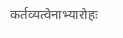कर्तव्यत्वेनाभ्यारोहः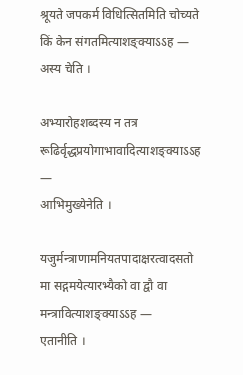श्रूयते जपकर्म विधित्सितमिति चोच्यते किं केन संगतमित्याशङ्क्याऽऽह —
अस्य चेति ।

अभ्यारोहशब्दस्य न तत्र रूढिर्वृद्धप्रयोगाभावादित्याशङ्क्याऽऽह —
आभिमुख्येनेति ।

यजुर्मन्त्राणामनियतपादाक्षरत्वादसतो मा सद्गमयेत्यारभ्यैको वा द्वौ वा मन्त्रावित्याशङ्क्याऽऽह —
एतानीति ।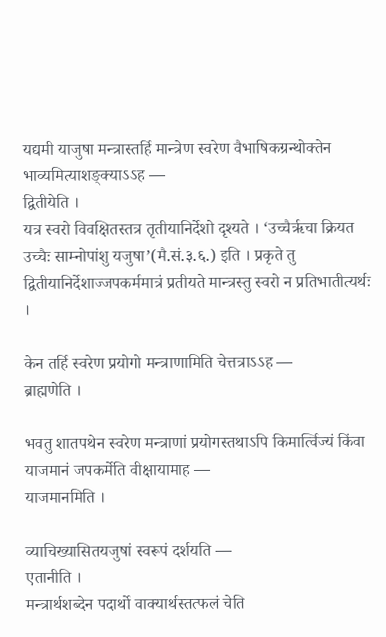यद्यमी याजुषा मन्त्रास्तर्हि मान्त्रेण स्वरेण वैभाषिकग्रन्थोक्तेन भाव्यमित्याशङ्क्याऽऽह —
द्वितीयेति ।
यत्र स्वरो विवक्षितस्तत्र तृतीयानिर्देशो दृश्यते । ‘उच्चैरृचा क्रियत उच्चैः साम्नोपांशु यजुषा’(मै.सं.३.६.) इति । प्रकृते तु द्वितीयानिर्देशाज्जपकर्ममात्रं प्रतीयते मान्त्रस्तु स्वरो न प्रतिभातीत्यर्थः ।

केन तर्हि स्वरेण प्रयोगो मन्त्राणामिति चेत्तत्राऽऽह —
ब्राह्मणेति ।

भवतु शातपथेन स्वरेण मन्त्राणां प्रयोगस्तथाऽपि किमार्त्विज्यं किंवा याजमानं जपकर्मेति वीक्षायामाह —
याजमानमिति ।

व्याचिख्यासितयजुषां स्वरूपं दर्शयति —
एतानीति ।
मन्त्रार्थशब्देन पदार्थो वाक्यार्थस्तत्फलं चेति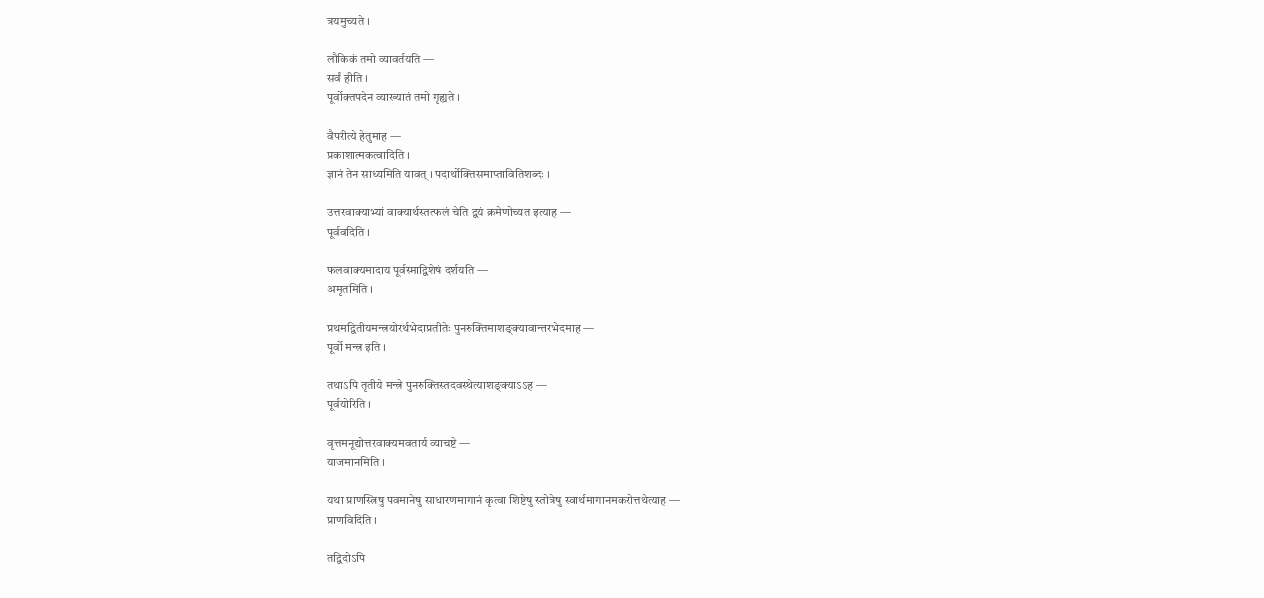त्रयमुच्यते ।

लौकिकं तमो व्यावर्तयति —
सर्वं हीति ।
पूर्वोक्तपदेन व्याख्यातं तमो गृह्यते ।

वैपरीत्ये हेतुमाह —
प्रकाशात्मकत्वादिति ।
ज्ञानं तेन साध्यमिति यावत् । पदार्थोक्तिसमाप्तावितिशब्दः ।

उत्तरवाक्याभ्यां वाक्यार्थस्तत्फलं चेति द्वयं क्रमेणोच्यत इत्याह —
पूर्ववदिति ।

फलवाक्यमादाय पूर्वस्माद्विशेषं दर्शयति —
अमृतमिति ।

प्रथमद्वितीयमन्त्रयोरर्थभेदाप्रतीतेः पुनरुक्तिमाशङ्क्यावान्तरभेदमाह —
पूर्वो मन्त्र इति ।

तथाऽपि तृतीये मन्त्रे पुनरुक्तिस्तदवस्थेत्याशङ्क्याऽऽह —
पूर्वयोरिति ।

वृत्तमनूद्योत्तरवाक्यमवतार्य व्याचष्टे —
याजमानमिति ।

यथा प्राणस्त्रिषु पवमानेषु साधारणमागानं कृत्वा शिष्टेषु स्तोत्रेषु स्वार्थमागानमकरोत्तथेत्याह —
प्राणविदिति ।

तद्विदोऽपि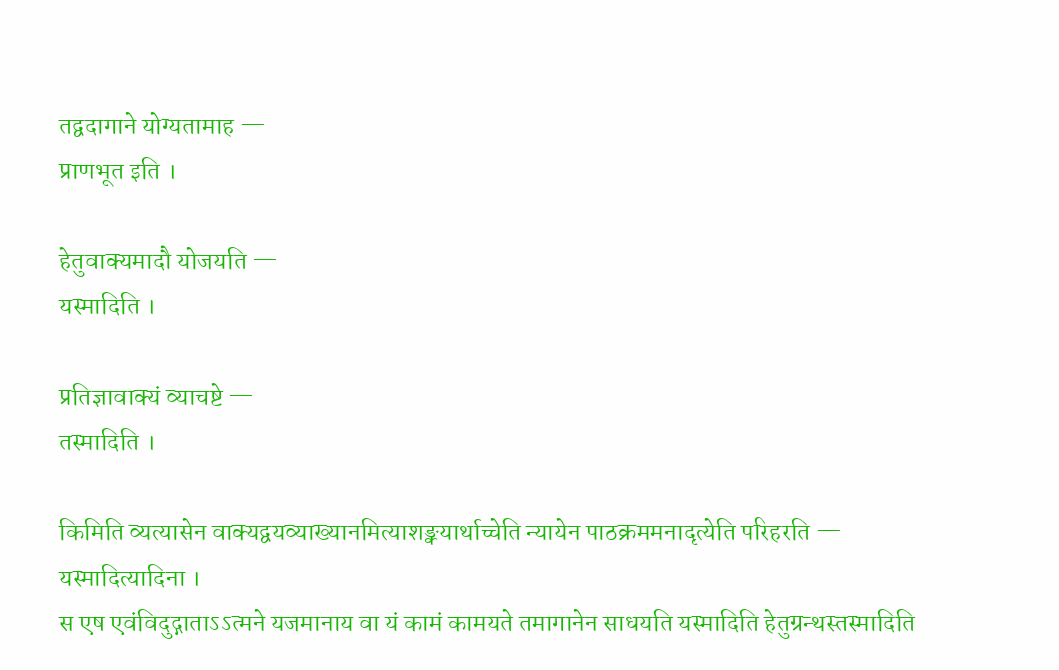तद्वदागाने योग्यतामाह —
प्राणभूत इति ।

हेतुवाक्यमादौ योजयति —
यस्मादिति ।

प्रतिज्ञावाक्यं व्याचष्टे —
तस्मादिति ।

किमिति व्यत्यासेन वाक्यद्वयव्याख्यानमित्याशङ्क्यार्थाच्चेति न्यायेन पाठक्रममनादृत्येति परिहरति —
यस्मादित्यादिना ।
स एष एवंविदुद्गाताऽऽत्मने यजमानाय वा यं कामं कामयते तमागानेन साधयति यस्मादिति हेतुग्रन्थस्तस्मादिति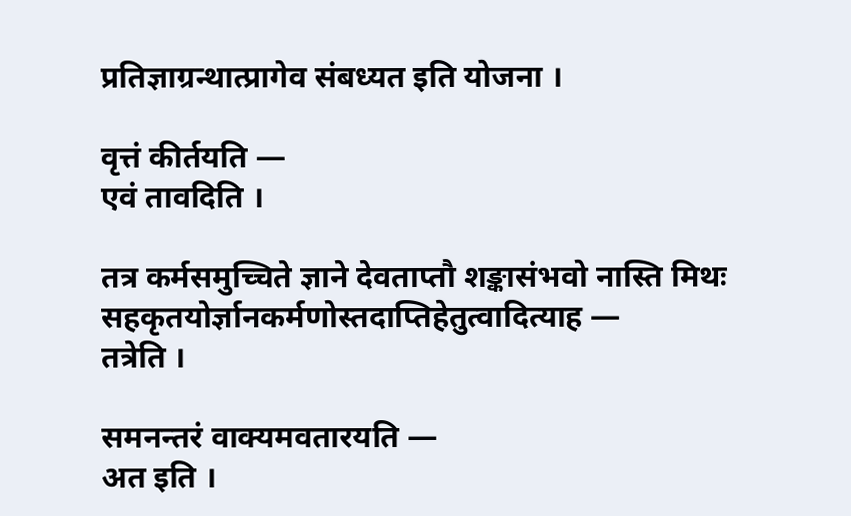प्रतिज्ञाग्रन्थात्प्रागेव संबध्यत इति योजना ।

वृत्तं कीर्तयति —
एवं तावदिति ।

तत्र कर्मसमुच्चिते ज्ञाने देवताप्तौ शङ्कासंभवो नास्ति मिथः सहकृतयोर्ज्ञानकर्मणोस्तदाप्तिहेतुत्वादित्याह —
तत्रेति ।

समनन्तरं वाक्यमवतारयति —
अत इति ।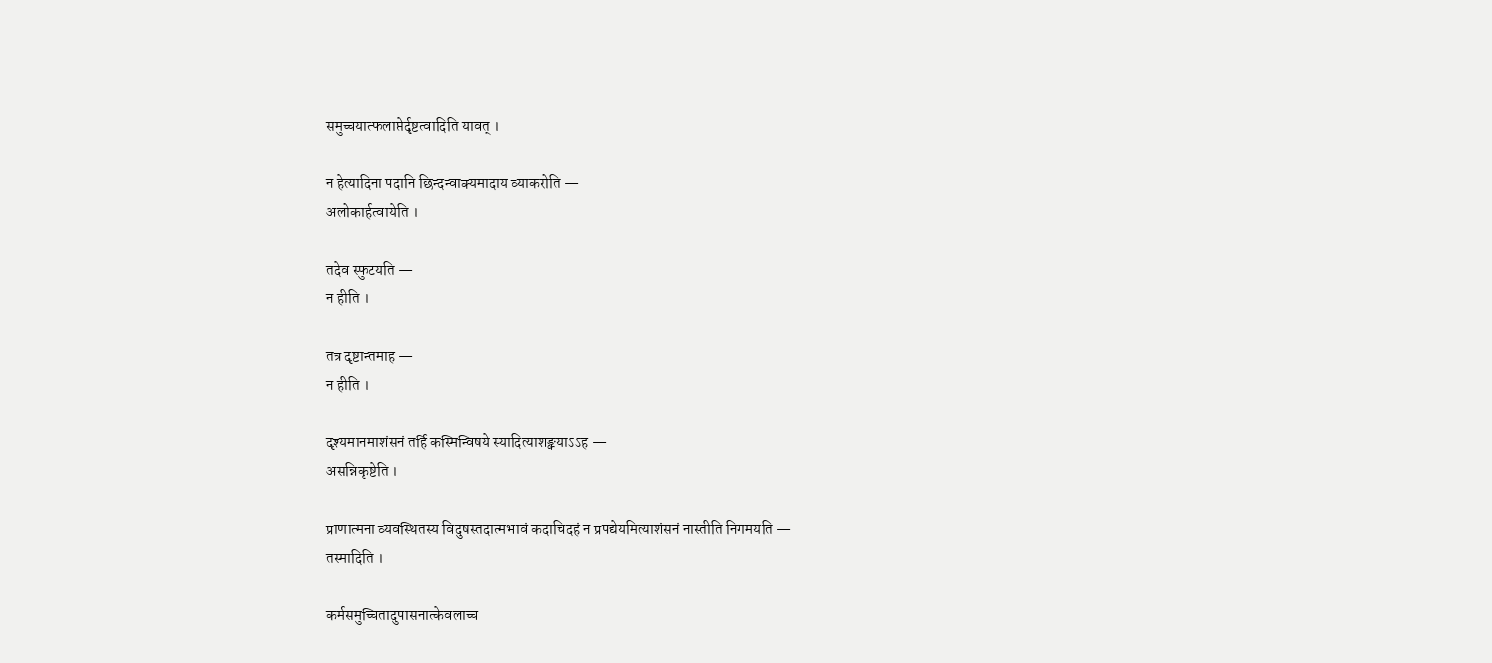समुच्चयात्फलाप्तेर्दृष्टत्वादिति यावत् ।

न हेत्यादिना पदानि छिन्दन्वाक्यमादाय व्याकरोति —
अलोकार्हत्वायेति ।

तदेव स्फुटयति —
न हीति ।

तत्र दृष्टान्तमाह —
न हीति ।

दृश्यमानमाशंसनं तर्हि कस्मिन्विषये स्यादित्याशङ्क्याऽऽह —
असन्निकृष्टेति ।

प्राणात्मना व्यवस्थितस्य विदुषस्तदात्मभावं कदाचिदहं न प्रपद्येयमित्याशंसनं नास्तीति निगमयति —
तस्मादिति ।

कर्मसमुच्चितादुपासनात्केवलाच्च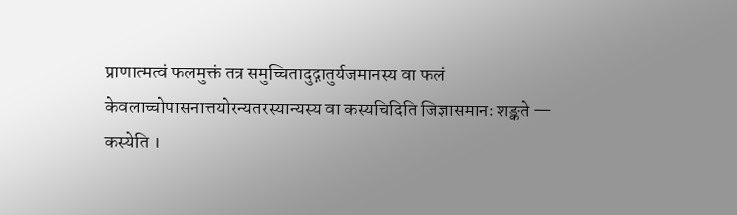प्राणात्मत्वं फलमुक्तं तत्र समुच्चितादुद्गातुर्यजमानस्य वा फलं केवलाच्चोपासनात्तयोरन्यतरस्यान्यस्य वा कस्यचिदिति जिज्ञासमानः शङ्कते —
कस्येति ।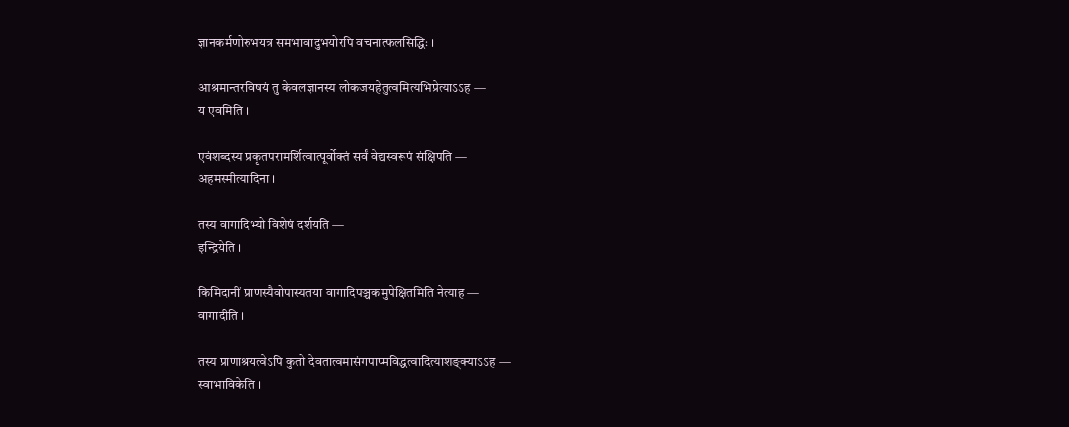ज्ञानकर्मणोरुभयत्र समभावादुभयोरपि वचनात्फलसिद्धिः ।

आश्रमान्तरविषयं तु केवलज्ञानस्य लोकजयहेतुत्वमित्यभिप्रेत्याऽऽह —
य एवमिति ।

एवंशब्दस्य प्रकृतपरामर्शित्वात्पूर्वोक्तं सर्वं वेद्यस्वरूपं संक्षिपति —
अहमस्मीत्यादिना ।

तस्य वागादिभ्यो विशेषं दर्शयति —
इन्द्रियेति ।

किमिदानीं प्राणस्यैवोपास्यतया वागादिपञ्चकमुपेक्षितमिति नेत्याह —
वागादीति ।

तस्य प्राणाश्रयत्वेऽपि कुतो देवतात्वमासंगपाप्मविद्धत्वादित्याशङ्क्याऽऽह —
स्वाभाविकेति ।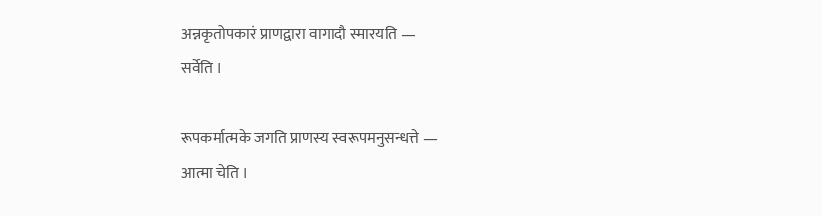अन्नकृतोपकारं प्राणद्वारा वागादौ स्मारयति —
सर्वेति ।

रूपकर्मात्मके जगति प्राणस्य स्वरूपमनुसन्धत्ते —
आत्मा चेति ।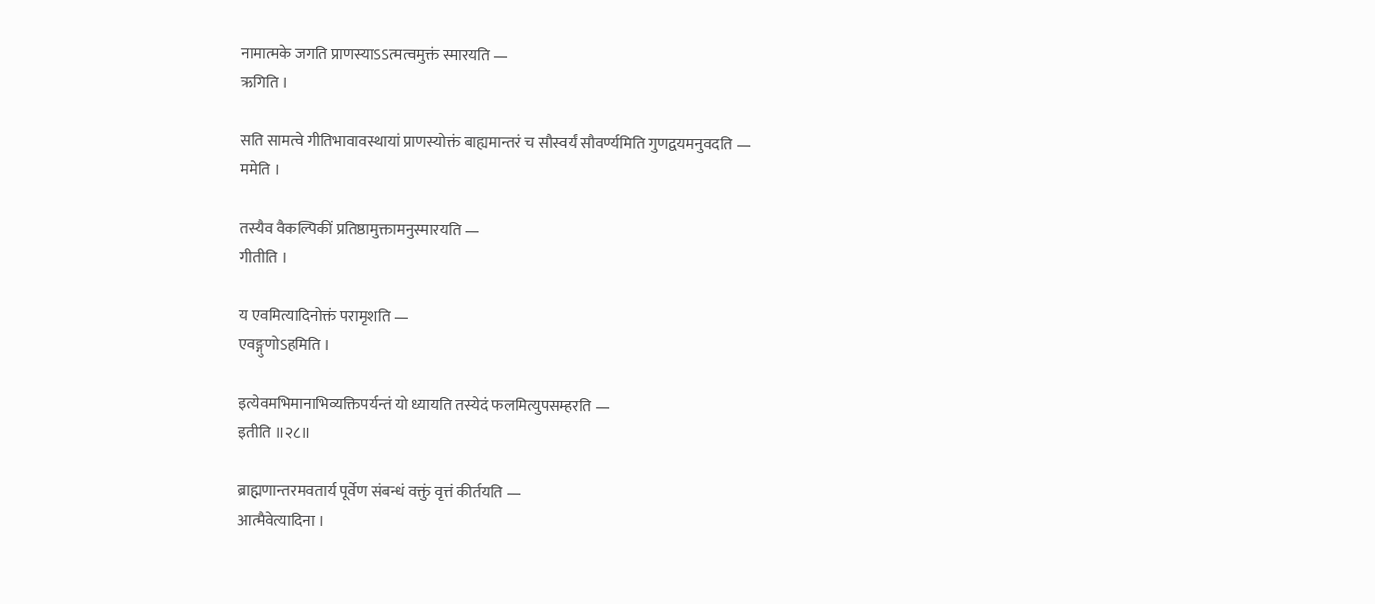नामात्मके जगति प्राणस्याऽऽत्मत्वमुक्तं स्मारयति —
ऋगिति ।

सति सामत्वे गीतिभावावस्थायां प्राणस्योक्तं बाह्यमान्तरं च सौस्वर्यं सौवर्ण्यमिति गुणद्वयमनुवदति —
ममेति ।

तस्यैव वैकल्पिकीं प्रतिष्ठामुक्तामनुस्मारयति —
गीतीति ।

य एवमित्यादिनोक्तं परामृशति —
एवङ्गुणोऽहमिति ।

इत्येवमभिमानाभिव्यक्तिपर्यन्तं यो ध्यायति तस्येदं फलमित्युपसम्हरति —
इतीति ॥२८॥

ब्राह्मणान्तरमवतार्य पूर्वेण संबन्धं वक्तुं वृत्तं कीर्तयति —
आत्मैवेत्यादिना ।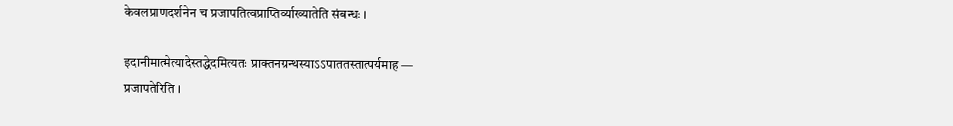केवलप्राणदर्शनेन च प्रजापतित्वप्राप्तिर्व्याख्यातेति संबन्धः ।

इदानीमात्मेत्यादेस्तद्धेदमित्यतः प्राक्तनग्रन्थस्याऽऽपाततस्तात्पर्यमाह —
प्रजापतेरिति ।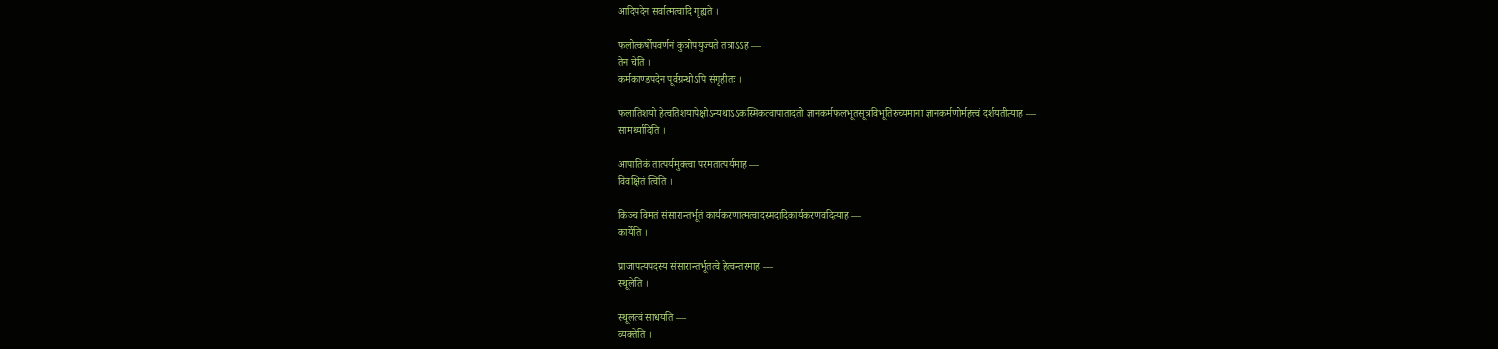आदिपदेन सर्वात्मत्वादि गृह्यते ।

फलोत्कर्षोपवर्णनं कुत्रोपयुज्यते तत्राऽऽह —
तेन चेति ।
कर्मकाण्डपदेन पूर्वग्रन्थोऽपि संगृहीतः ।

फलातिशयो हेत्वतिशयापेक्षोऽन्यथाऽऽकस्मिकत्वापातादतो ज्ञानकर्मफलभूतसूत्रविभूतिरुच्यमाना ज्ञानकर्मणोर्महत्त्वं दर्शयतीत्याह —
सामर्थ्यादिति ।

आपातिकं तात्पर्यमुक्त्वा परमतात्पर्यमाह —
विवक्षितं त्विति ।

किञ्च विमतं संसारान्तर्भूतं कार्यकरणात्मत्वादस्मदादिकार्यकरणवदित्याह —
कार्येति ।

प्राजापत्यपदस्य संसारान्तर्भूतत्वे हेत्वन्तरमाह —
स्थूलेति ।

स्थूलत्वं साधयति —
व्यक्तेति ।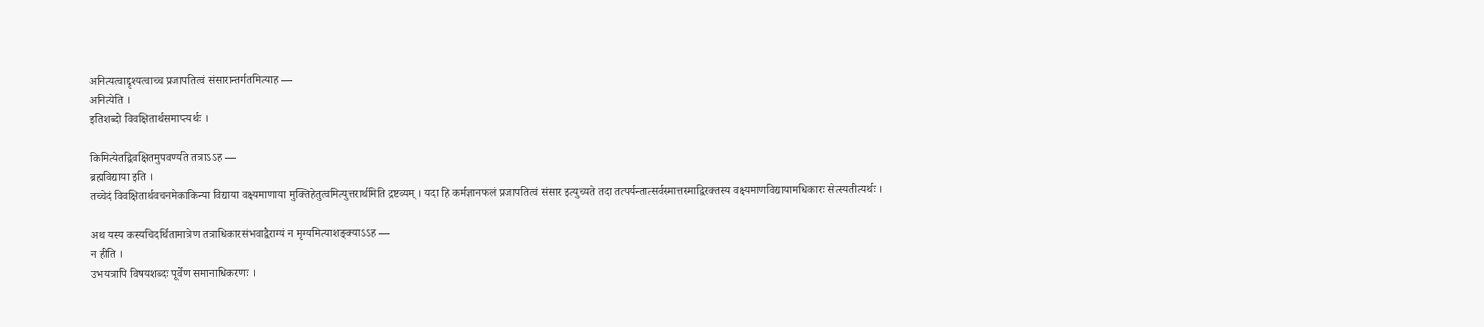अनित्यत्वाद्दृश्यत्वाच्च प्रजापतित्वं संसारान्तर्गतमित्याह —
अनित्येति ।
इतिशब्दो विवक्षितार्थसमाप्त्यर्थः ।

किमित्येतद्विवक्षितमुपवर्ण्यते तत्राऽऽह —
ब्रह्मविद्याया इति ।
तच्चेदं विवक्षितार्थवचनमेकाकिन्या विद्याया वक्ष्यमाणाया मुक्तिहेतुत्वमित्युत्तरार्थमिति द्रष्टव्यम् । यदा हि कर्मज्ञानफलं प्रजापतित्वं संसार इत्युच्यते तदा तत्पर्यन्तात्सर्वस्मात्तस्माद्विरक्तस्य वक्ष्यमाणविद्यायामधिकारः सेत्स्यतीत्यर्थः ।

अथ यस्य कस्यचिदर्थितामात्रेण तत्राधिकारसंभवाद्वैराग्यं न मृग्यमित्याशङ्क्याऽऽह —
न हीति ।
उभयत्रापि विषयशब्दः पूर्वेण समानाधिकरणः ।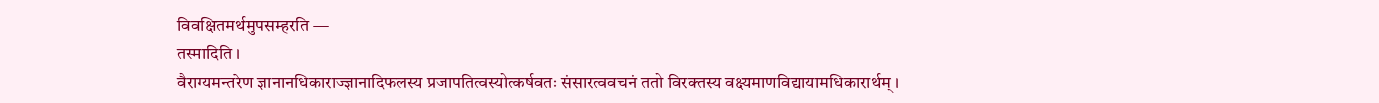विवक्षितमर्थमुपसम्हरति —
तस्मादिति ।
वैराग्यमन्तरेण ज्ञानानधिकाराज्ज्ञानादिफलस्य प्रजापतित्वस्योत्कर्षवतः संसारत्ववचनं ततो विरक्तस्य वक्ष्यमाणविद्यायामधिकारार्थम् ।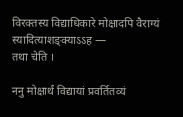विरक्तस्य विद्याधिकारे मोक्षादपि वैराग्यं स्यादित्याशङ्क्याऽऽह —
तथा चेति ।

ननु मोक्षार्थं विद्यायां प्रवर्तितव्यं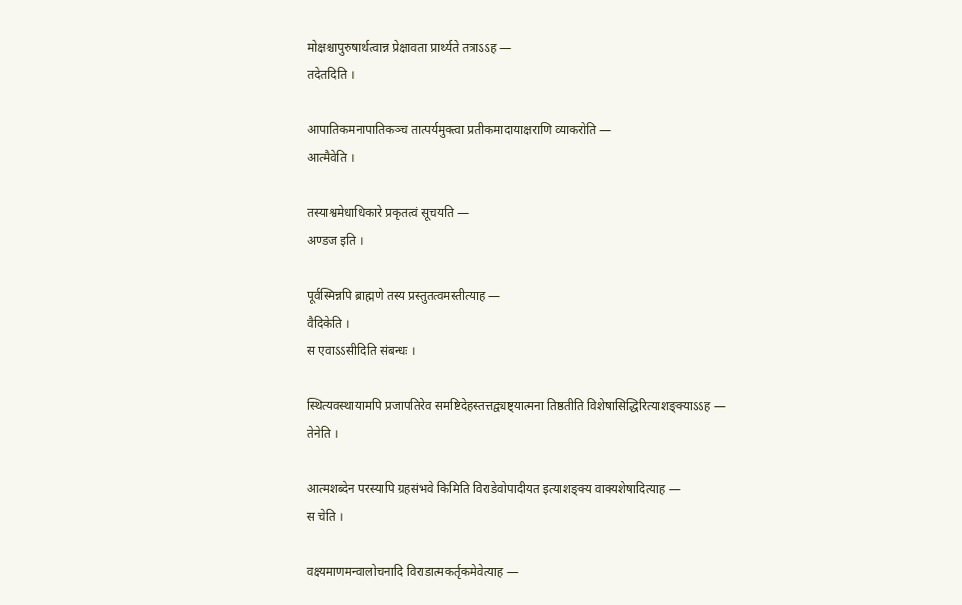मोक्षश्चापुरुषार्थत्वान्न प्रेक्षावता प्रार्थ्यते तत्राऽऽह —
तदेतदिति ।

आपातिकमनापातिकञ्च तात्पर्यमुक्त्वा प्रतीकमादायाक्षराणि व्याकरोति —
आत्मैवेति ।

तस्याश्वमेधाधिकारे प्रकृतत्वं सूचयति —
अण्डज इति ।

पूर्वस्मिन्नपि ब्राह्मणे तस्य प्रस्तुतत्वमस्तीत्याह —
वैदिकेति ।
स एवाऽऽसीदिति संबन्धः ।

स्थित्यवस्थायामपि प्रजापतिरेव समष्टिदेहस्तत्तद्व्यष्ट्यात्मना तिष्ठतीति विशेषासिद्धिरित्याशङ्क्याऽऽह —
तेनेति ।

आत्मशब्देन परस्यापि ग्रहसंभवे किमिति विराडेवोपादीयत इत्याशङ्क्य वाक्यशेषादित्याह —
स चेति ।

वक्ष्यमाणमन्वालोचनादि विराडात्मकर्तृकमेवेत्याह —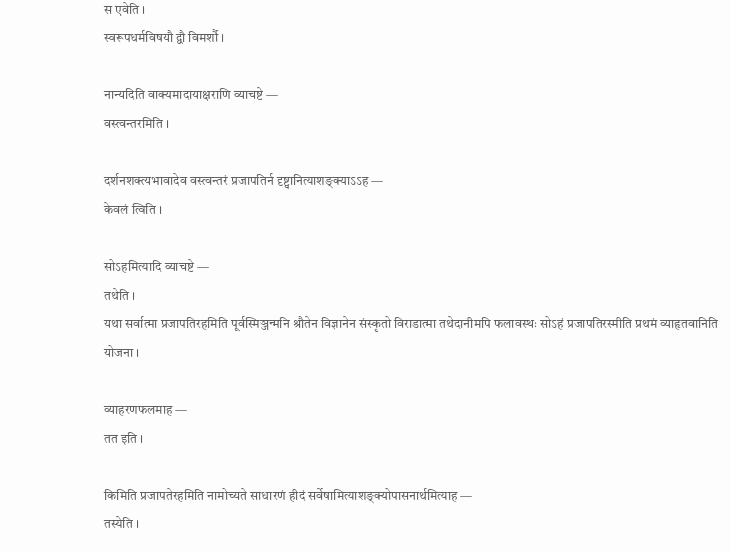स एवेति ।
स्वरूपधर्मविषयौ द्वौ विमर्शौ ।

नान्यदिति वाक्यमादायाक्षराणि व्याचष्टे —
वस्त्वन्तरमिति ।

दर्शनशक्त्यभावादेव वस्त्वन्तरं प्रजापतिर्न दृष्ट्वानित्याशङ्क्याऽऽह —
केवलं त्विति ।

सोऽहमित्यादि व्याचष्टे —
तथेति ।
यथा सर्वात्मा प्रजापतिरहमिति पूर्वस्मिञ्जन्मनि श्रौतेन विज्ञानेन संस्कृतो विराडात्मा तथेदानीमपि फलावस्थः सोऽहं प्रजापतिरस्मीति प्रथमं व्याहृतवानिति योजना ।

व्याहरणफलमाह —
तत इति ।

किमिति प्रजापतेरहमिति नामोच्यते साधारणं हीदं सर्वेषामित्याशङ्क्योपासनार्थमित्याह —
तस्येति ।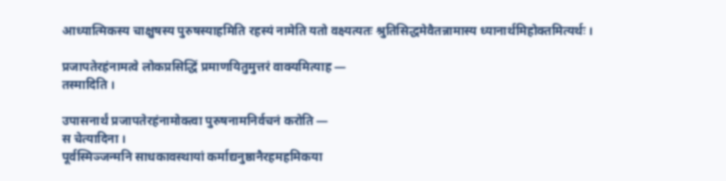आध्यात्मिकस्य चाक्षुषस्य पुरुषस्याहमिति रहस्यं नामेति यतो वक्ष्यत्यतः श्रुतिसिद्धमेवैतन्नामास्य ध्यानार्थमिहोक्तमित्यर्थः ।

प्रजापतेरहंनामत्वे लोकप्रसिद्धिं प्रमाणयितुमुत्तरं वाक्यमित्याह —
तस्मादिति ।

उपासनार्थं प्रजापतेरहंनामोक्त्वा पुरुषनामनिर्वचनं करोति —
स चेत्यादिना ।
पूर्वस्मिञ्जन्मनि साधकावस्थायां कर्माद्यनुष्ठानैरहमहमिकया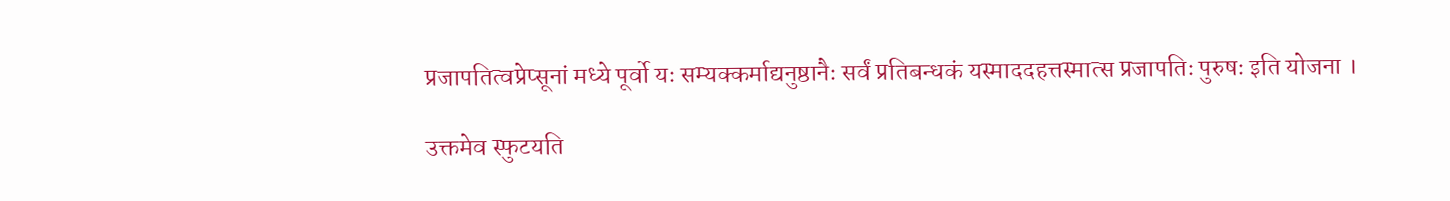प्रजापतित्वप्रेप्सूनां मध्ये पूर्वो यः सम्यक्कर्माद्यनुष्ठानैः सर्वं प्रतिबन्धकं यस्माददहत्तस्मात्स प्रजापतिः पुरुषः इति योजना ।

उक्तमेव स्फुटयति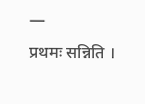—
प्रथमः सन्निति ।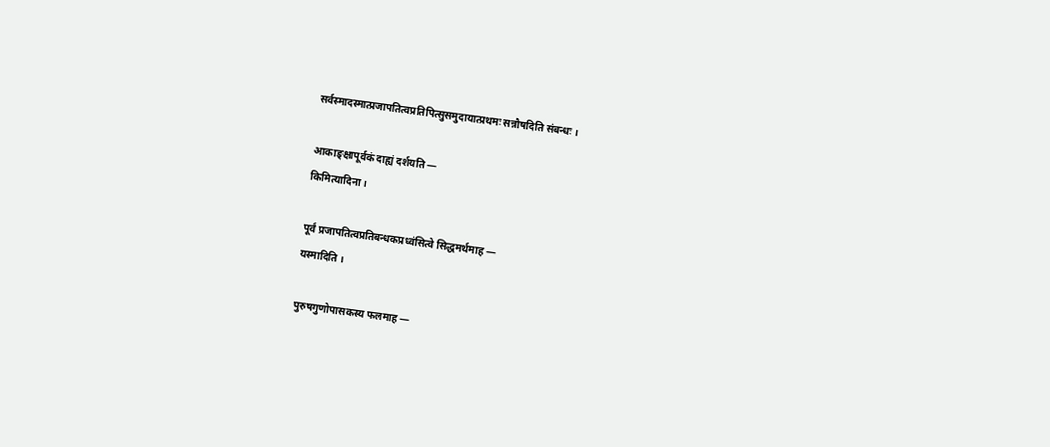सर्वस्मादस्मात्प्रजापतित्वप्रतिपित्सुसमुदायात्प्रथमः सन्नौषदिति संबन्धः ।

आकाङ्क्षापूर्वकं दाह्यं दर्शयति —
किमित्यादिना ।

पूर्वं प्रजापतित्वप्रतिबन्धकप्रध्वंसित्वे सिद्धमर्थमाह —
यस्मादिति ।

पुरुषगुणोपासकस्य फलमाह —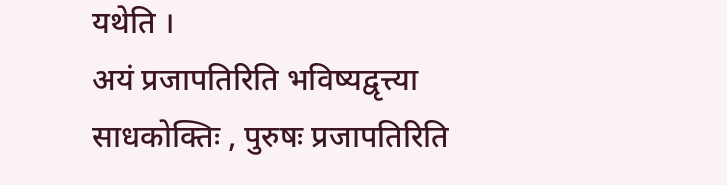यथेति ।
अयं प्रजापतिरिति भविष्यद्वृत्त्या साधकोक्तिः , पुरुषः प्रजापतिरिति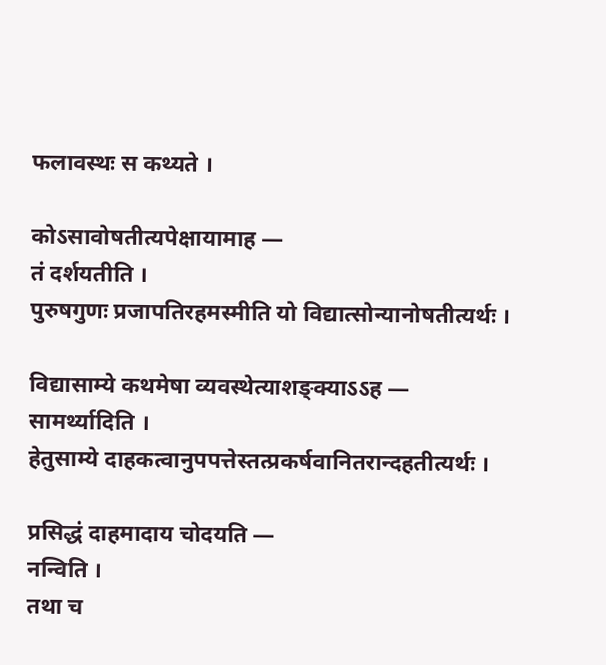फलावस्थः स कथ्यते ।

कोऽसावोषतीत्यपेक्षायामाह —
तं दर्शयतीति ।
पुरुषगुणः प्रजापतिरहमस्मीति यो विद्यात्सोन्यानोषतीत्यर्थः ।

विद्यासाम्ये कथमेषा व्यवस्थेत्याशङ्क्याऽऽह —
सामर्थ्यादिति ।
हेतुसाम्ये दाहकत्वानुपपत्तेस्तत्प्रकर्षवानितरान्दहतीत्यर्थः ।

प्रसिद्धं दाहमादाय चोदयति —
नन्विति ।
तथा च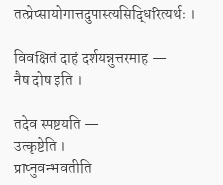तत्प्रेप्सायोगात्तदुपास्त्यसिद्धिरित्यर्थः ।

विवक्षितं दाहं दर्शयन्नुत्तरमाह —
नैष दोष इति ।

तदेव स्पष्टयति —
उत्कृष्टेति ।
प्राप्नुवन्भवतीति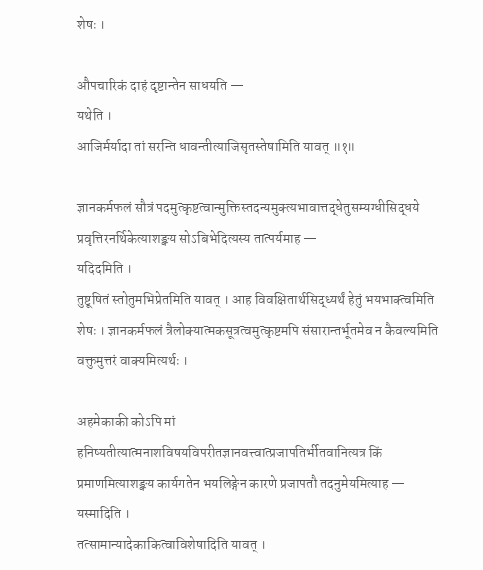शेषः ।

औपचारिकं दाहं दृष्टान्तेन साधयति —
यथेति ।
आजिर्मर्यादा तां सरन्ति धावन्तीत्याजिसृतस्तेषामिति यावत् ॥१॥

ज्ञानकर्मफलं सौत्रं पदमुत्कृष्टत्वान्मुक्तिस्तदन्यमुक्त्यभावात्तद्धेतुसम्यग्धीसिद्धये प्रवृत्तिरनर्थिकेत्याशङ्क्य सोऽबिभेदित्यस्य तात्पर्यमाह —
यदिदमिति ।
तुष्टूषितं स्तोतुमभिप्रेतमिति यावत् । आह विवक्षितार्थसिद्ध्यर्थं हेतुं भयभाक्त्वमिति शेषः । ज्ञानकर्मफलं त्रैलोक्यात्मकसूत्रत्वमुत्कृष्टमपि संसारान्तर्भूतमेव न कैवल्यमिति वक्तुमुत्तरं वाक्यमित्यर्थः ।

अहमेकाकी कोऽपि मां हनिष्यतीत्यात्मनाशविषयविपरीतज्ञानवत्त्वात्प्रजापतिर्भीतवानित्यत्र किं प्रमाणमित्याशङ्क्य कार्यगतेन भयलिङ्गेन कारणे प्रजापतौ तदनुमेयमित्याह —
यस्मादिति ।
तत्सामान्यादेकाकित्वाविशेषादिति यावत् ।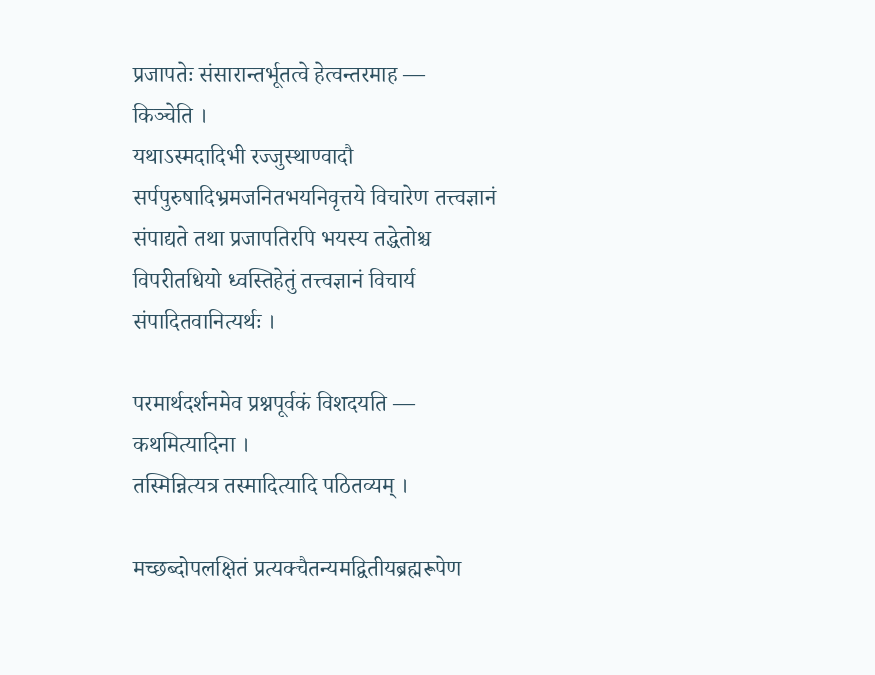प्रजापतेः संसारान्तर्भूतत्वे हेत्वन्तरमाह —
किञ्चेति ।
यथाऽस्मदादिभी रज्जुस्थाण्वादौ सर्पपुरुषादिभ्रमजनितभयनिवृत्तये विचारेण तत्त्वज्ञानं संपाद्यते तथा प्रजापतिरपि भयस्य तद्धेतोश्च विपरीतधियो ध्वस्तिहेतुं तत्त्वज्ञानं विचार्य संपादितवानित्यर्थः ।

परमार्थदर्शनमेव प्रश्नपूर्वकं विशदयति —
कथमित्यादिना ।
तस्मिन्नित्यत्र तस्मादित्यादि पठितव्यम् ।

मच्छब्दोपलक्षितं प्रत्यक्चैतन्यमद्वितीयब्रह्मरूपेण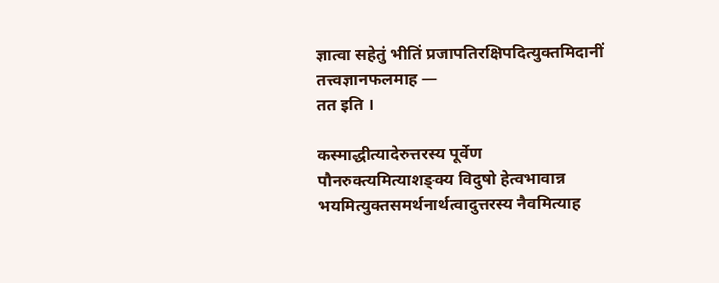ज्ञात्वा सहेतुं भीतिं प्रजापतिरक्षिपदित्युक्तमिदानीं तत्त्वज्ञानफलमाह —
तत इति ।

कस्माद्धीत्यादेरुत्तरस्य पूर्वेण पौनरुक्त्यमित्याशङ्क्य विदुषो हेत्वभावान्न भयमित्युक्तसमर्थनार्थत्वादुत्तरस्य नैवमित्याह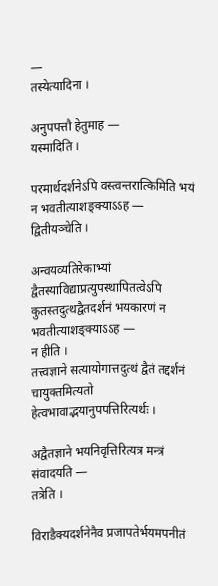—
तस्येत्यादिना ।

अनुपपत्तौ हेतुमाह —
यस्मादिति ।

परमार्थदर्शनेऽपि वस्त्वन्तरात्किमिति भयं न भवतीत्याशङ्क्याऽऽह —
द्वितीयञ्चेति ।

अन्वयव्यतिरेकाभ्यां द्वैतस्याविद्याप्रत्युपस्थापितत्वेऽपि कुतस्तदुत्थद्वैतदर्शनं भयकारणं न भवतीत्याशङ्क्याऽऽह —
न हीति ।
तत्त्वज्ञाने सत्यायोगात्तदुत्थं द्वैतं तद्दर्शनं चायुक्तमित्यतो हेत्वभावाद्भयानुपपत्तिरित्यर्थः ।

अद्वैतज्ञाने भयनिवृत्तिरित्यत्र मन्त्रं संवादयति —
तत्रेति ।

विराडैक्यदर्शनेनैव प्रजापतेर्भयमपनीतं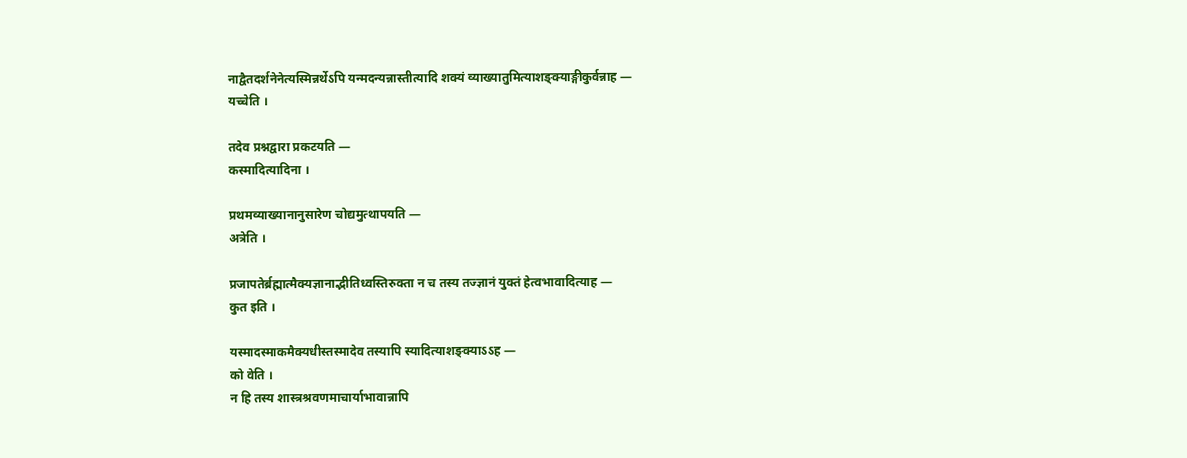नाद्वैतदर्शनेनेत्यस्मिन्नर्थेऽपि यन्मदन्यन्नास्तीत्यादि शक्यं व्याख्यातुमित्याशङ्क्याङ्गीकुर्वन्नाह —
यच्चेति ।

तदेव प्रश्नद्वारा प्रकटयति —
कस्मादित्यादिना ।

प्रथमव्याख्यानानुसारेण चोद्यमुत्थापयति —
अत्रेति ।

प्रजापतेर्ब्रह्मात्मैक्यज्ञानाद्भीतिध्वस्तिरुक्ता न च तस्य तज्ज्ञानं युक्तं हेत्वभावादित्याह —
कुत इति ।

यस्मादस्माकमैक्यधीस्तस्मादेव तस्यापि स्यादित्याशङ्क्याऽऽह —
को वेति ।
न हि तस्य शास्त्रश्रवणमाचार्याभावान्नापि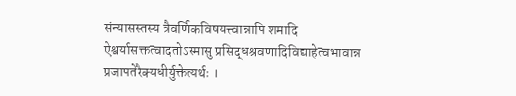संन्यासस्तस्य त्रैवर्णिकविषयत्त्वान्नापि शमादि ऐश्वर्यासक्तत्वादतोऽस्मासु प्रसिद्धश्रवणादिविद्याहेत्वभावान्न प्रजापतेरैक्यधीर्युक्तेत्यर्थः ।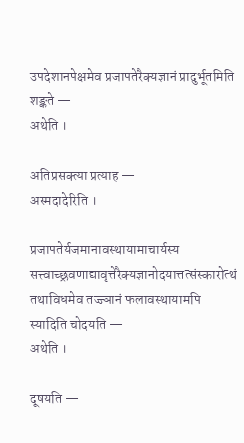उपदेशानपेक्षमेव प्रजापतेरैक्यज्ञानं प्रादुर्भूतमिति शङ्कते —
अथेति ।

अतिप्रसक्त्या प्रत्याह —
अस्मदादेरिति ।

प्रजापतेर्यजमानावस्थायामाचार्यस्य सत्त्वाच्छ्रवणाद्यावृत्तेरैक्यज्ञानोदयात्तत्संस्कारोत्थं तथाविधमेव तज्ज्ञानं फलावस्थायामपि स्यादिति चोदयति —
अथेति ।

दूषयति —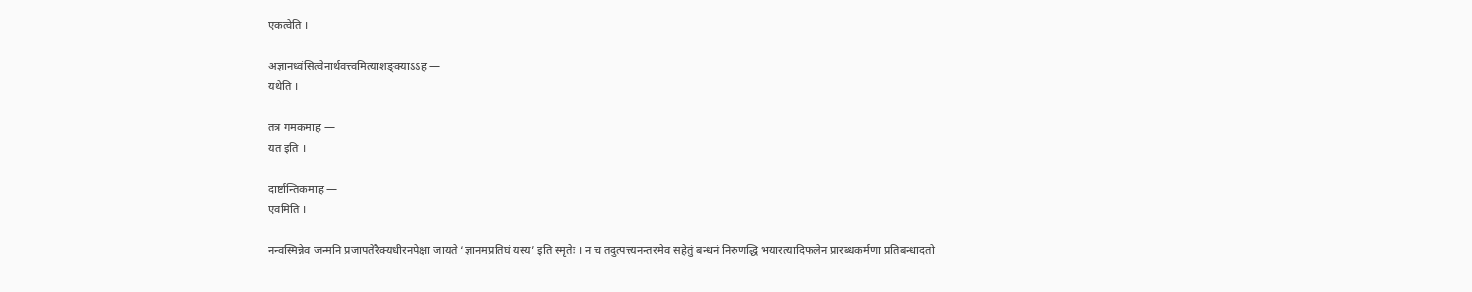एकत्वेति ।

अज्ञानध्वंसित्वेनार्थवत्त्वमित्याशङ्क्याऽऽह —
यथेति ।

तत्र गमकमाह —
यत इति ।

दार्ष्टान्तिकमाह —
एवमिति ।

नन्वस्मिन्नेव जन्मनि प्रजापतेरैक्यधीरनपेक्षा जायते ‘ज्ञानमप्रतिघं यस्य’ इति स्मृतेः । न च तदुत्पत्त्यनन्तरमेव सहेतुं बन्धनं निरुणद्धि भयारत्यादिफलेन प्रारब्धकर्मणा प्रतिबन्धादतो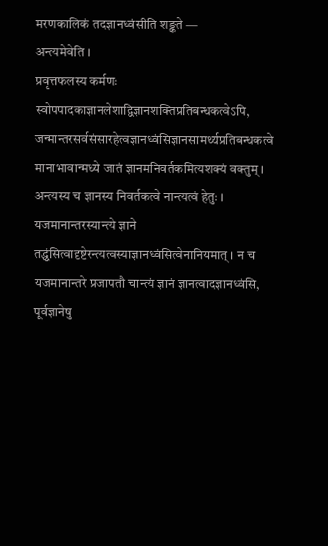मरणकालिकं तदज्ञानध्वंसीति शङ्कते —
अन्त्यमेवेति ।
प्रवृत्तफलस्य कर्मणः स्वोपपादकाज्ञानलेशाद्विज्ञानशक्तिप्रतिबन्धकत्वेऽपि, जन्मान्तरसर्वसंसारहेत्वज्ञानध्वंसिज्ञानसामर्थ्यप्रतिबन्धकत्वे मानाभावान्मध्ये जातं ज्ञानमनिवर्तकमित्यशक्यं वक्तुम् । अन्त्यस्य च ज्ञानस्य निवर्तकत्वे नान्त्यत्वं हेतुः । यजमानान्तरस्यान्त्ये ज्ञाने तद्ध्वंसित्वादृष्टेरन्त्यत्वस्याज्ञानध्वंसित्वेनानियमात् । न च यजमानान्तरे प्रजापतौ चान्त्यं ज्ञानं ज्ञानत्वादज्ञानध्वंसि, पूर्वज्ञानेषु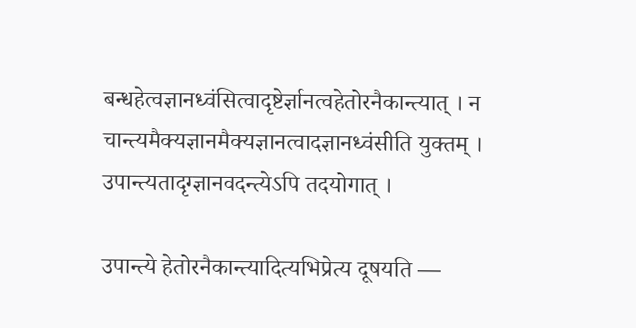बन्धहेत्वज्ञानध्वंसित्वादृष्टेर्ज्ञानत्वहेतोरनैकान्त्यात् । न चान्त्यमैक्यज्ञानमैक्यज्ञानत्वादज्ञानध्वंसीति युक्तम् । उपान्त्यतादृग्ज्ञानवदन्त्येऽपि तदयोगात् ।

उपान्त्ये हेतोरनैकान्त्यादित्यभिप्रेत्य दूषयति —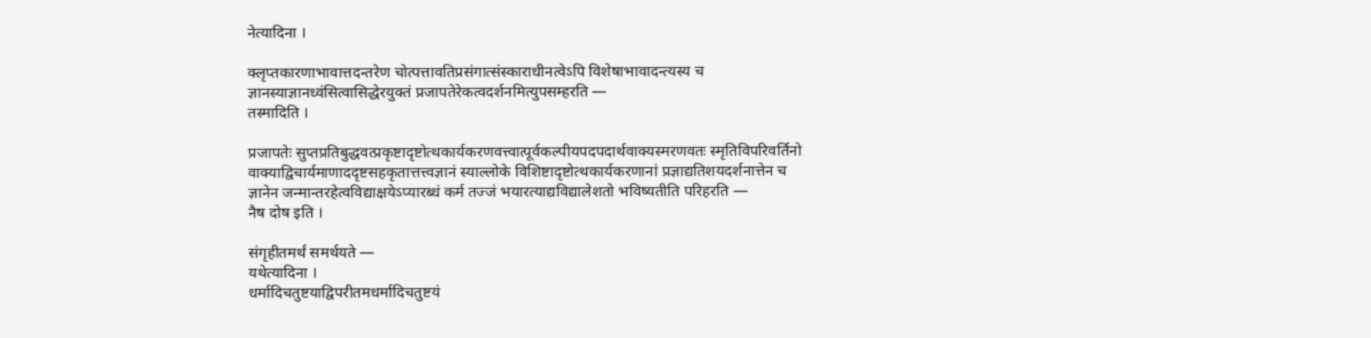नेत्यादिना ।

क्लृप्तकारणाभावात्तदन्तरेण चोत्पत्तावतिप्रसंगात्संस्काराधीनत्वेऽपि विशेषाभावादन्त्यस्य च ज्ञानस्याज्ञानध्वंसित्वासिद्धेरयुक्तं प्रजापतेरेकत्वदर्शनमित्युपसम्हरति —
तस्मादिति ।

प्रजापतेः सुप्तप्रतिबुद्धवत्प्रकृष्टादृष्टोत्थकार्यकरणवत्त्वात्पूर्वकल्पीयपदपदार्थवाक्यस्मरणवतः स्मृतिविपरिवर्तिनो वाक्याद्विचार्यमाणाददृष्टसहकृतात्तत्त्वज्ञानं स्याल्लोके विशिष्टादृष्टोत्थकार्यकरणानां प्रज्ञाद्यतिशयदर्शनात्तेन च ज्ञानेन जन्मान्तरहेत्वविद्याक्षयेऽप्यारब्धं कर्म तज्जं भयारत्याद्यविद्यालेशतो भविष्यतीति परिहरति —
नैष दोष इति ।

संगृहीतमर्थं समर्थयते —
यथेत्यादिना ।
धर्मादिचतुष्टयाद्विपरीतमधर्मादिचतुष्टयं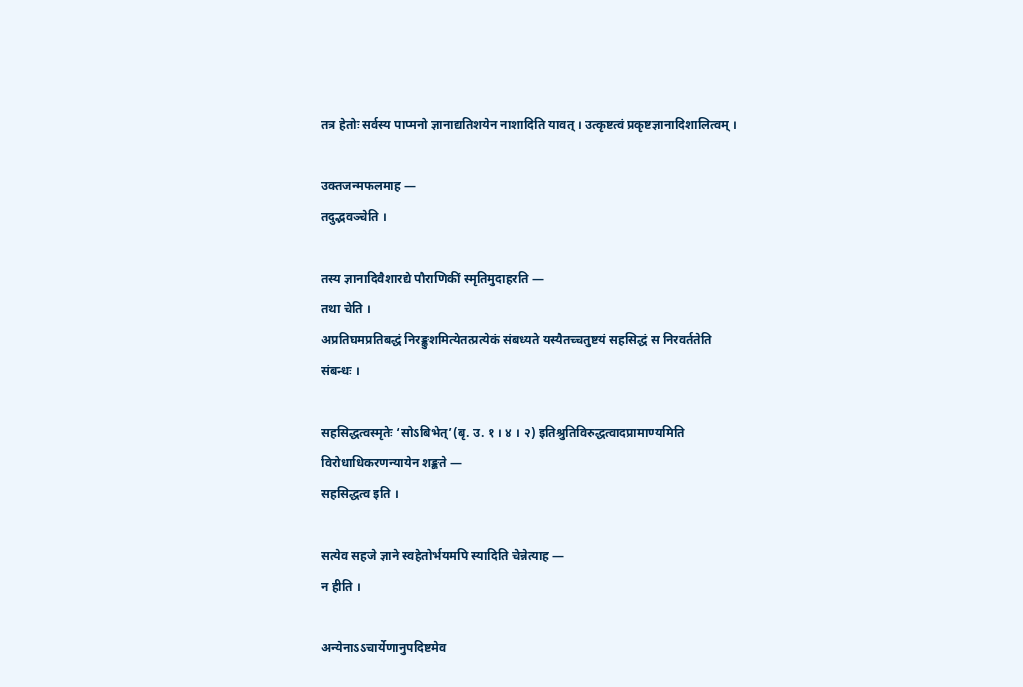तत्र हेतोः सर्वस्य पाप्मनो ज्ञानाद्यतिशयेन नाशादिति यावत् । उत्कृष्टत्वं प्रकृष्टज्ञानादिशालित्वम् ।

उक्तजन्मफलमाह —
तदुद्भवञ्चेति ।

तस्य ज्ञानादिवैशारद्ये पौराणिकीं स्मृतिमुदाहरति —
तथा चेति ।
अप्रतिघमप्रतिबद्धं निरङ्कुशमित्येतत्प्रत्येकं संबध्यते यस्यैतच्चतुष्टयं सहसिद्धं स निरवर्ततेति संबन्धः ।

सहसिद्धत्वस्मृतेः ‘सोऽबिभेत्’(बृ. उ. १ । ४ । २) इतिश्रुतिविरुद्धत्वादप्रामाण्यमिति विरोधाधिकरणन्यायेन शङ्कते —
सहसिद्धत्व इति ।

सत्येव सहजे ज्ञाने स्वहेतोर्भयमपि स्यादिति चेन्नेत्याह —
न हीति ।

अन्येनाऽऽचार्येणानुपदिष्टमेव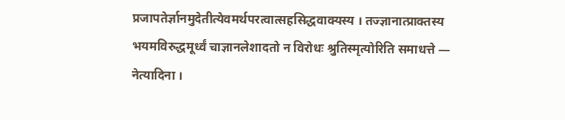प्रजापतेर्ज्ञानमुदेतीत्येवमर्थपरत्वात्सहसिद्धवाक्यस्य । तज्ज्ञानात्प्राक्तस्य भयमविरुद्धमूर्ध्वं चाज्ञानलेशादतो न विरोधः श्रुतिस्मृत्योरिति समाधत्ते —
नेत्यादिना ।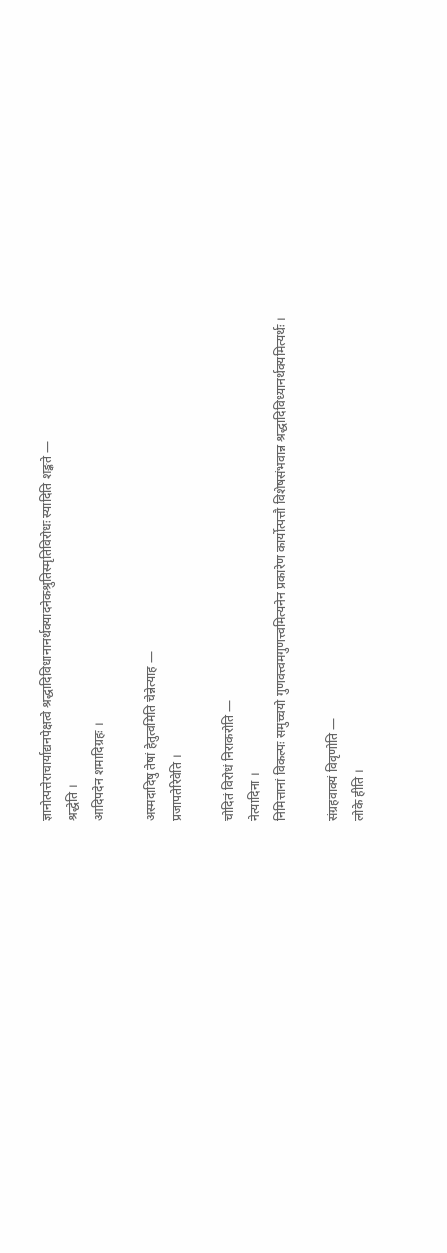ज्ञानोत्पत्तेराचार्याद्यनपेक्षत्वे श्रद्धादिविधानानर्थक्यादनेकश्रुतिस्मृतिविरोधः स्यादिति शङ्कते —
श्रद्धेति ।
आदिपदेन शमादिग्रहः ।

अस्मदादिषु तेषां हेतुत्वमिति चेन्नेत्याह —
प्रजापतेरिवेति ।

चोदितं विरोधं निराकरोति —
नेत्यादिना ।
निमित्तानां विकल्पः समुच्चयो गुणवत्त्वमगुणत्त्वमित्यनेन प्रकारेण कार्योत्पत्तौ विशेषसंभवान्न श्रद्धादिविध्यानर्थक्यमित्यर्थः ।

संग्रहवाक्यं विवृणोति —
लोके हीति ।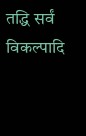तद्धि सर्वं विकल्पादि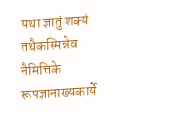यथा ज्ञातुं शक्यं तथैकस्मिन्नेव नैमित्तिके रूपज्ञानाख्यकार्ये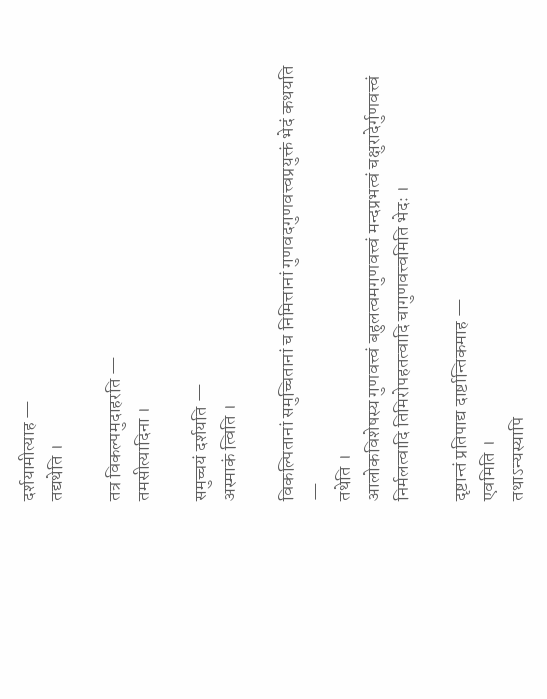दर्शयामीत्याह —
तद्यथेति ।

तत्र विकल्पमुदाहरति —
तमसीत्यादिना ।

समुच्चयं दर्शयति —
अस्माकं त्विति ।

विकल्पितानां समुच्चितानां च निमित्तानां गुणवदगुणवत्त्वप्रयुक्तं भेदं कथयति —
तथेति ।
आलोकविशेषस्य गुणवत्त्वं बहुलत्वमगुणवत्त्वं मन्दप्रभत्वं चक्षुरादेर्गुणवत्त्वं निर्मलत्वादि तिमिरोपहतत्वादि चागुणवत्त्वमिति भेदः ।

दृष्टान्तं प्रतिपाद्य दार्ष्टान्तिकमाह —
एवमिति ।
तथाऽन्यस्यापि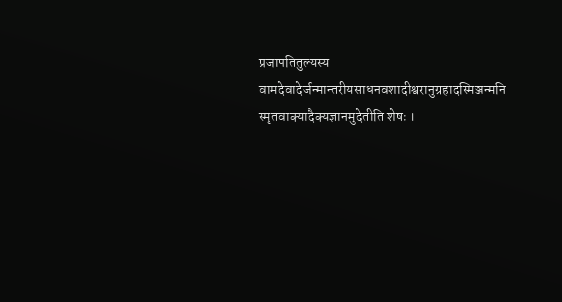प्रजापतितुल्यस्य वामदेवादेर्जन्मान्तरीयसाधनवशादीश्वरानुग्रहादस्मिञ्जन्मनि स्मृतवाक्यादैक्यज्ञानमुदेतीति शेषः ।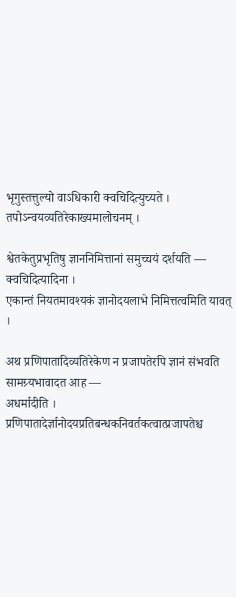भृगुस्तत्तुल्यो वाऽधिकारी क्वचिदित्युच्यते । तपोऽन्वयव्यतिरेकाख्यमालोचनम् ।

श्वेतकेतुप्रभृतिषु ज्ञाननिमित्तानां समुच्चयं दर्शयति —
क्वचिदित्यादिना ।
एकान्तं नियतमावश्यकं ज्ञानोदयलाभे निमित्तत्वमिति यावत् ।

अथ प्रणिपातादिव्यतिरेकेण न प्रजापतेरपि ज्ञानं संभवति सामग्र्यभावादत आह —
अधर्मादीति ।
प्रणिपातादेर्ज्ञानोदयप्रतिबन्धकनिवर्तकत्वात्प्रजापतेश्च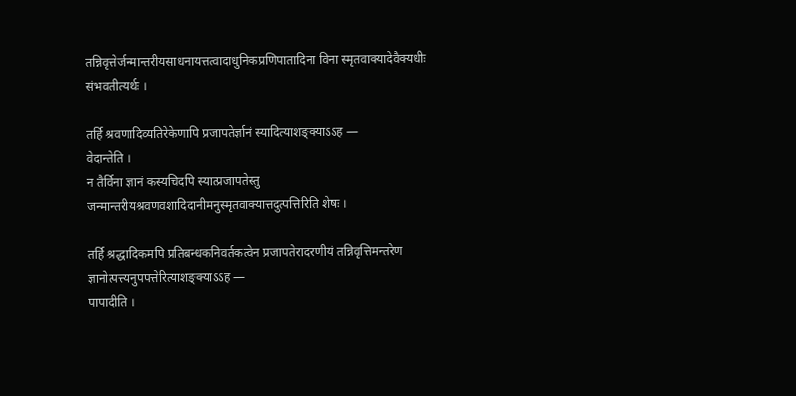तन्निवृत्तेर्जन्मान्तरीयसाधनायत्तत्वादाधुनिकप्रणिपातादिना विना स्मृतवाक्यादेवैक्यधीः संभवतीत्यर्थः ।

तर्हि श्रवणादिव्यतिरेकेणापि प्रजापतेर्ज्ञानं स्यादित्याशङ्क्याऽऽह —
वेदान्तेति ।
न तैर्विना ज्ञानं कस्यचिदपि स्यात्प्रजापतेस्तु जन्मान्तरीयश्रवणवशादिदानीमनुस्मृतवाक्यात्तदुत्पत्तिरिति शेषः ।

तर्हि श्रद्धादिकमपि प्रतिबन्धकनिवर्तकत्वेन प्रजापतेरादरणीयं तन्निवृत्तिमन्तरेण ज्ञानोत्पत्त्यनुपपत्तेरित्याशङ्क्याऽऽह —
पापादीति ।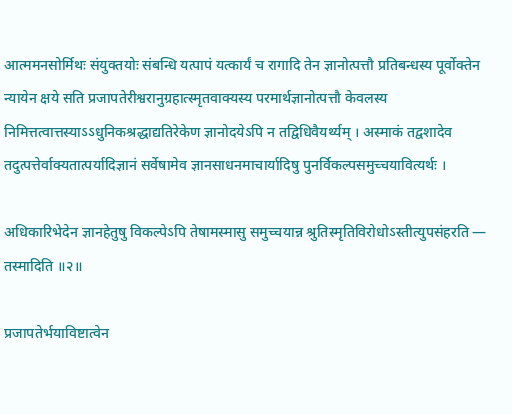आत्ममनसोर्मिथः संयुक्तयोः संबन्धि यत्पापं यत्कार्यं च रागादि तेन ज्ञानोत्पत्तौ प्रतिबन्धस्य पूर्वोक्तेन न्यायेन क्षये सति प्रजापतेरीश्वरानुग्रहात्स्मृतवाक्यस्य परमार्थज्ञानोत्पत्तौ केवलस्य निमित्तत्वात्तस्याऽऽधुनिकश्रद्धाद्यतिरेकेण ज्ञानोदयेऽपि न तद्विधिवैयर्थ्यम् । अस्माकं तद्वशादेव तदुत्पत्तेर्वाक्यतात्पर्यादिज्ञानं सर्वेषामेव ज्ञानसाधनमाचार्यादिषु पुनर्विकल्पसमुच्चयावित्यर्थः ।

अधिकारिभेदेन ज्ञानहेतुषु विकल्पेऽपि तेषामस्मासु समुच्चयान्न श्रुतिस्मृतिविरोधोऽस्तीत्युपसंहरति —
तस्मादिति ॥२॥

प्रजापतेर्भयाविष्टात्वेन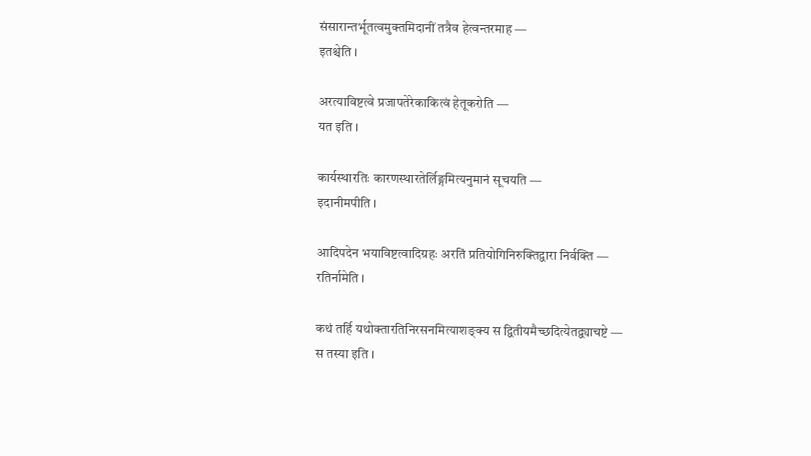संसारान्तर्भूतत्वमुक्तमिदानीं तत्रैव हेत्वन्तरमाह —
इतश्चेति ।

अरत्याविष्टत्वे प्रजापतेरेकाकित्वं हेतूकरोति —
यत इति ।

कार्यस्थारतिः कारणस्थारतेर्लिङ्गमित्यनुमानं सूचयति —
इदानीमपीति ।

आदिपदेन भयाविष्टत्वादिग्रहः अरतिं प्रतियोगिनिरुक्तिद्वारा निर्वक्ति —
रतिर्नामेति ।

कथं तर्हि यथोक्तारतिनिरसनमित्याशङ्क्य स द्वितीयमैच्छदित्येतद्व्याचष्टे —
स तस्या इति ।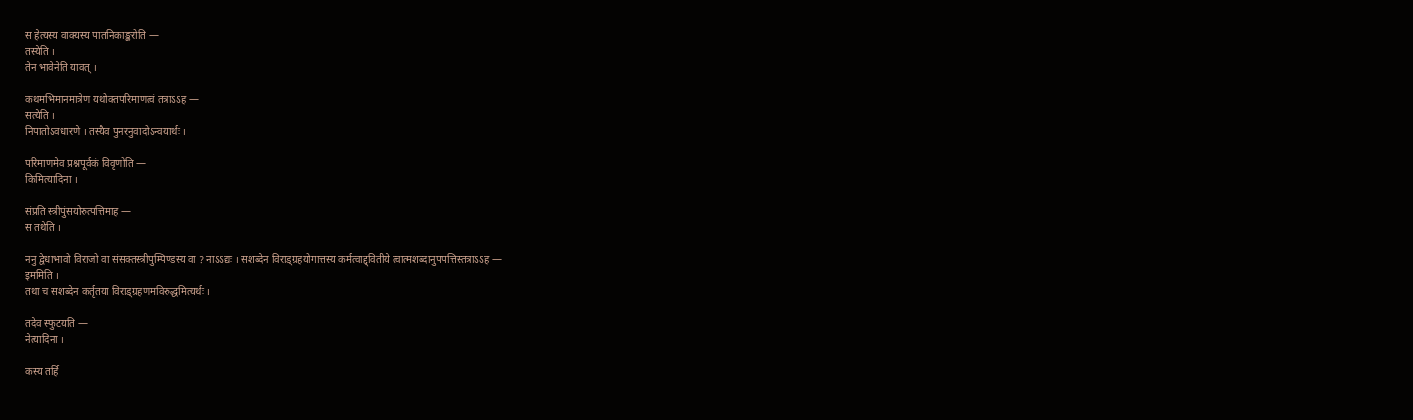स हेत्यस्य वाक्यस्य पातनिकाङ्करोति —
तस्येति ।
तेन भावेनेति यावत् ।

कथमभिमानमात्रेण यथोक्तपरिमाणत्वं तत्राऽऽह —
सत्येति ।
निपातोऽवधारणे । तस्यैव पुनरनुवादोऽन्वयार्थः ।

परिमाणमेव प्रश्नपूर्वकं विवृणोति —
किमित्यादिना ।

संप्रति स्त्रीपुंसयोरुत्पत्तिमाह —
स तथेति ।

ननु द्वेधाभावो विराजो वा संसक्तस्त्रीपुम्पिण्डस्य वा ? नाऽऽद्यः । सशब्देन विराड्ग्रहयोगात्तस्य कर्मत्वाद्द्वितीये त्वात्मशब्दानुपपत्तिस्तत्राऽऽह —
इममिति ।
तथा च सशब्देन कर्तृतया विराड्ग्रहणमविरुद्धमित्यर्थः ।

तदेव स्फुटयति —
नेत्यादिना ।

कस्य तर्हि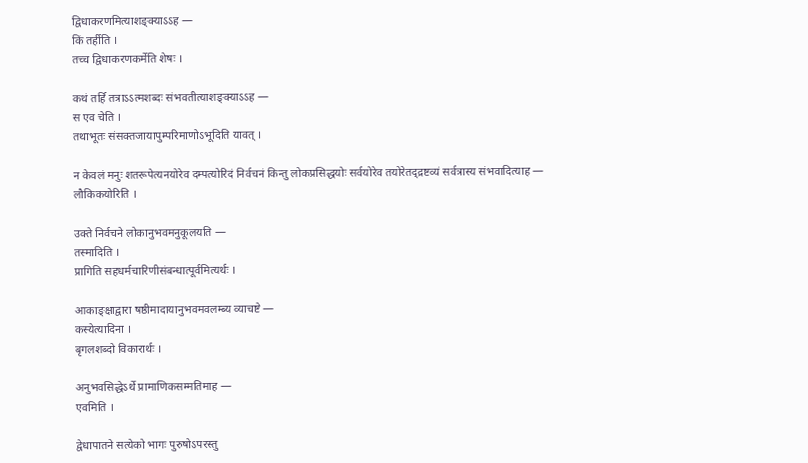द्विधाकरणमित्याशङ्क्याऽऽह —
किं तर्हीति ।
तच्च द्विधाकरणकर्मेति शेषः ।

कथं तर्हि तत्राऽऽत्मशब्दः संभवतीत्याशङ्क्याऽऽह —
स एव चेति ।
तथाभूतः संसक्तजायापुम्परिमाणोऽभूदिति यावत् ।

न केवलं मनुः शतरूपेत्यनयोरेव दम्पत्योरिदं निर्वचनं किन्तु लोकप्रसिद्धयोः सर्वयोरेव तयोरेतद्द्रष्टव्यं सर्वत्रास्य संभवादित्याह —
लौकिकयोरिति ।

उक्ते निर्वचने लोकानुभवमनुकूलयति —
तस्मादिति ।
प्रागिति सहधर्मचारिणीसंबन्धात्पूर्वमित्यर्थः ।

आकाङ्क्षाद्वारा षष्ठीमादायानुभवमवलम्ब्य व्याचष्टे —
कस्येत्यादिना ।
बृगलशब्दो विकारार्थः ।

अनुभवसिद्धेऽर्थे प्रामाणिकसम्मतिमाह —
एवमिति ।

द्वेधापातने सत्येको भागः पुरुषोऽपरस्तु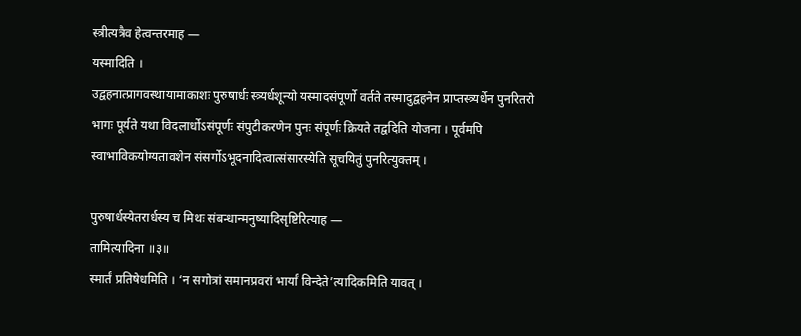स्त्रीत्यत्रैव हेत्वन्तरमाह —
यस्मादिति ।
उद्वहनात्प्रागवस्थायामाकाशः पुरुषार्धः स्त्र्यर्धशून्यो यस्मादसंपूर्णो वर्तते तस्मादुद्वहनेन प्राप्तस्त्र्यर्धेन पुनरितरो भागः पूर्यते यथा विदलार्धोऽसंपूर्णः संपुटीकरणेन पुनः संपूर्णः क्रियते तद्वदिति योजना । पूर्वमपि स्वाभाविकयोग्यतावशेन संसर्गोऽभूदनादित्वात्संसारस्येति सूचयितुं पुनरित्युक्तम् ।

पुरुषार्धस्येतरार्धस्य च मिथः संबन्धान्मनुष्यादिसृष्टिरित्याह —
तामित्यादिना ॥३॥
स्मार्तं प्रतिषेधमिति । ‘न सगोत्रां समानप्रवरां भार्यां विन्देते’त्यादिकमिति यावत् ।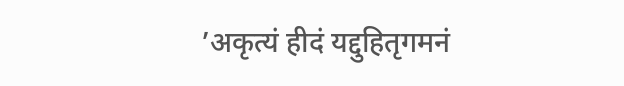’अकृत्यं हीदं यद्दुहितृगमनं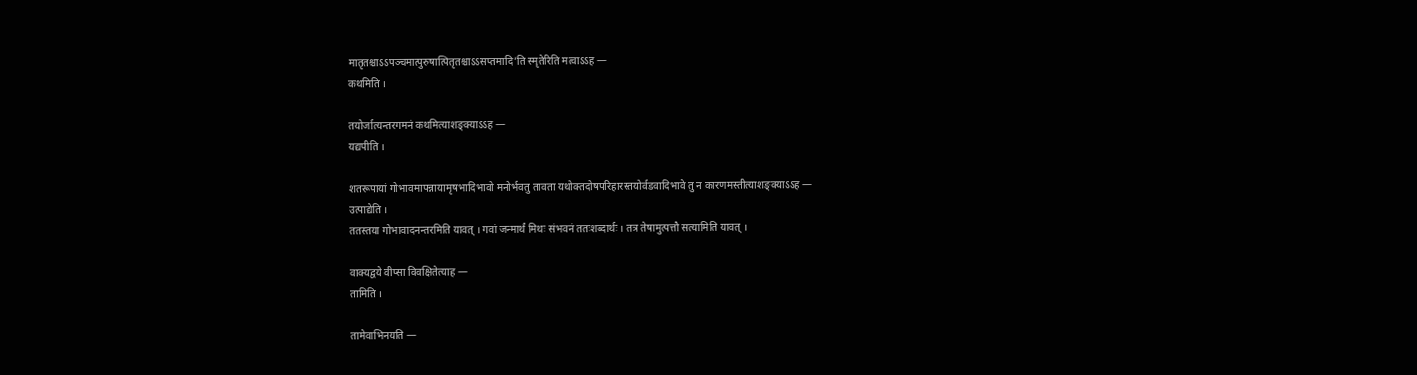मातृतश्चाऽऽपञ्चमात्पुरुषात्पितृतश्चाऽऽसप्तमादि’ति स्मृतेरिति मत्वाऽऽह —
कथमिति ।

तयोर्जात्यन्तरगमनं कथमित्याशङ्क्याऽऽह —
यद्यपीति ।

शतरूपायां गोभावमापन्नायामृषभादिभावो मनोर्भवतु तावता यथोक्तदोषपरिहारस्तयोर्वडवादिभावे तु न कारणमस्तीत्याशङ्क्याऽऽह —
उत्पाद्येति ।
ततस्तया गोभावादनन्तरमिति यावत् । गवां जन्मार्थं मिथः संभवनं ततःशब्दार्थः । तत्र तेषामुत्पत्तौ सत्यामिति यावत् ।

वाक्यद्वये वीप्सा विवक्षितेत्याह —
तामिति ।

तामेवाभिनयति —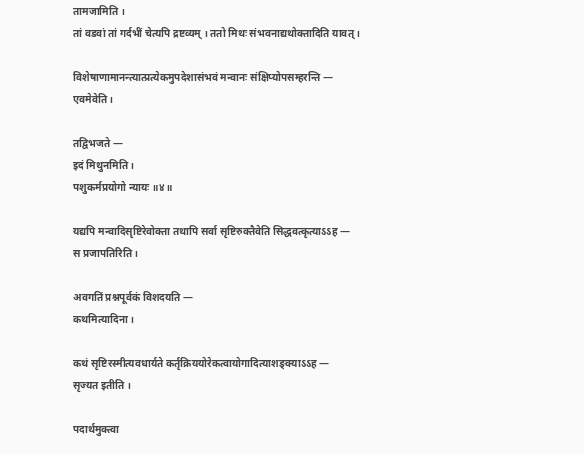तामजामिति ।
तां वडवां तां गर्दभीं चेत्यपि द्रष्टव्यम् । ततो मिथः संभवनाद्यथोक्तादिति यावत् ।

विशेषाणामानन्त्यात्प्रत्येकमुपदेशासंभवं मन्वानः संक्षिप्योपसम्हरन्ति —
एवमेवेति ।

तद्विभजते —
इदं मिथुनमिति ।
पशुकर्मप्रयोगो न्यायः ॥४॥

यद्यपि मन्वादिसृष्टिरेवोक्ता तथापि सर्वा सृष्टिरुक्तैवेति सिद्धवत्कृत्याऽऽह —
स प्रजापतिरिति ।

अवगतिं प्रश्नपूर्वकं विशदयति —
कथमित्यादिना ।

कथं सृष्टिरस्मीत्यवधार्यते कर्तृक्रिययोरेकत्वायोगादित्याशङ्क्याऽऽह —
सृज्यत इतीति ।

पदार्थमुक्त्वा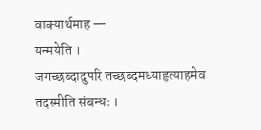वाक्यार्थमाह —
यन्मयेति ।
जगच्छब्दादुपरि तच्छब्दमध्याहृत्याहमेव तदस्मीति संबन्धः ।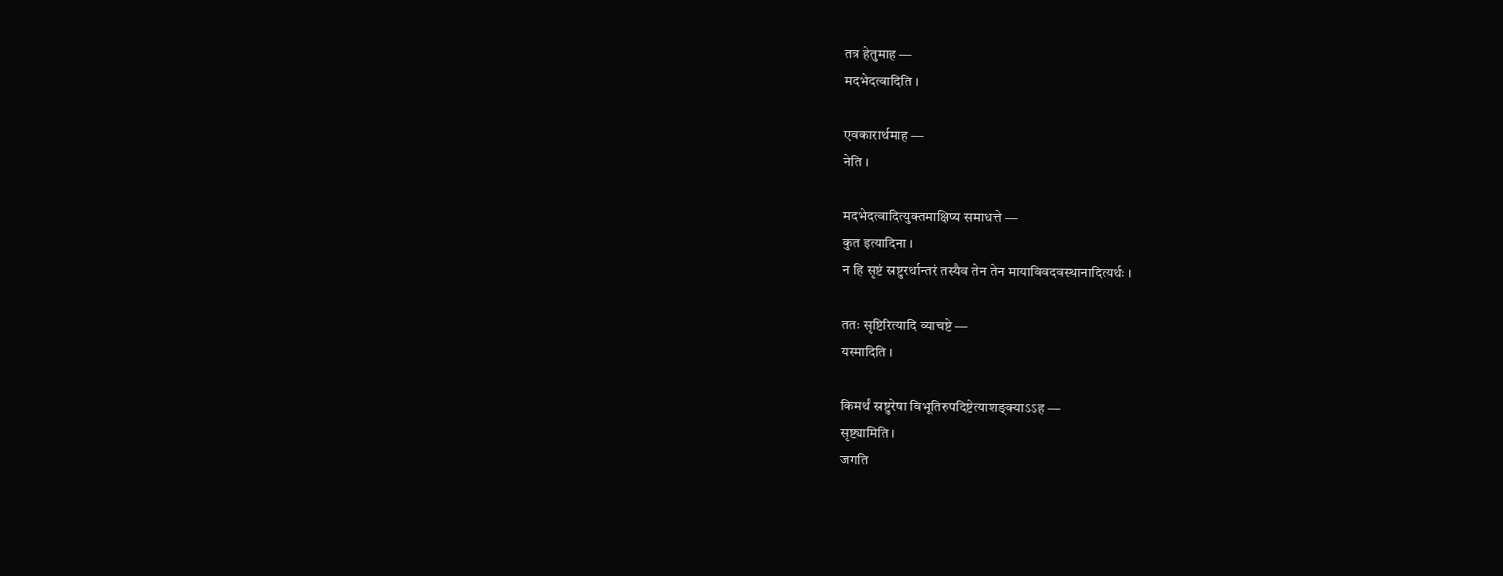तत्र हेतुमाह —
मदभेदत्वादिति ।

एवकारार्थमाह —
नेति ।

मदभेदत्वादित्युक्तमाक्षिप्य समाधत्ते —
कुत इत्यादिना ।
न हि सृष्टं स्रष्टुरर्थान्तरं तस्यैव तेन तेन मायाविवदवस्थानादित्यर्थः ।

ततः सृष्टिरित्यादि व्याचष्टे —
यस्मादिति ।

किमर्थं स्रष्टुरेषा विभूतिरुपदिष्टेत्याशङ्क्याऽऽह —
सृष्ट्यामिति ।
जगति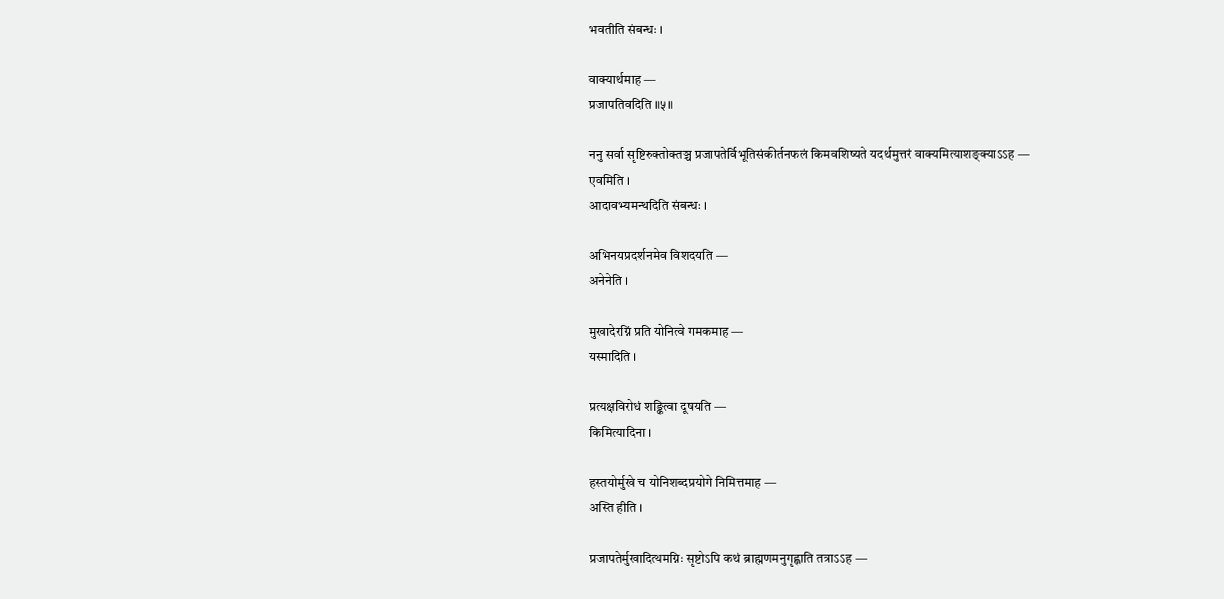भवतीति संबन्धः ।

वाक्यार्थमाह —
प्रजापतिवदिति ॥५॥

ननु सर्वा सृष्टिरुक्तोक्तञ्च प्रजापतेर्विभूतिसंकीर्तनफलं किमवशिष्यते यदर्थमुत्तरं वाक्यमित्याशङ्क्याऽऽह —
एवमिति ।
आदावभ्यमन्थदिति संबन्धः ।

अभिनयप्रदर्शनमेव विशदयति —
अनेनेति ।

मुखादेरग्निं प्रति योनित्वे गमकमाह —
यस्मादिति ।

प्रत्यक्षविरोधं शङ्कित्वा दूषयति —
किमित्यादिना ।

हस्तयोर्मुखे च योनिशब्दप्रयोगे निमित्तमाह —
अस्ति हीति ।

प्रजापतेर्मुखादित्थमग्निः सृष्टोऽपि कथं ब्राह्मणमनुगृह्णाति तत्राऽऽह —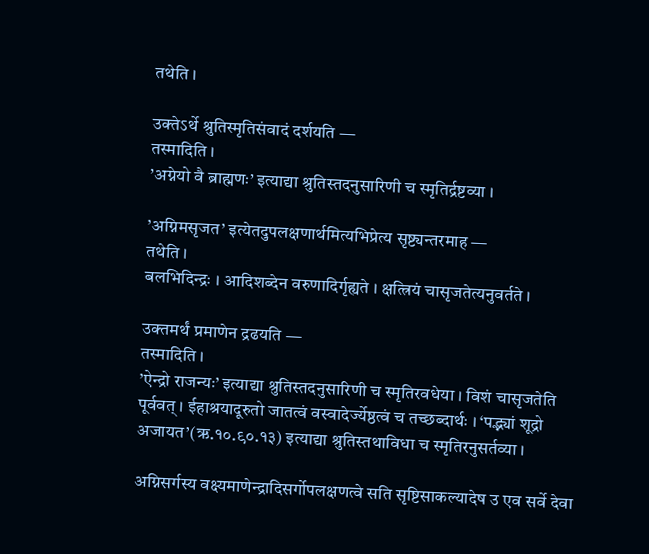तथेति ।

उक्तेऽर्थे श्रुतिस्मृतिसंवादं दर्शयति —
तस्मादिति ।
’अग्नेयो वै ब्राह्मणः’ इत्याद्या श्रुतिस्तदनुसारिणी च स्मृतिर्द्रष्टव्या ।

’अग्निमसृजत’ इत्येतदुपलक्षणार्थमित्यभिप्रेत्य सृष्ट्यन्तरमाह —
तथेति ।
बलभिदिन्द्रः । आदिशब्देन वरुणादिर्गृह्यते । क्षत्त्रियं चासृजतेत्यनुवर्तते ।

उक्तमर्थं प्रमाणेन द्रढयति —
तस्मादिति ।
’ऐन्द्रो राजन्यः’ इत्याद्या श्रुतिस्तदनुसारिणी च स्मृतिरवधेया । विशं चासृजतेति पूर्ववत् । ईहाश्रयादूरुतो जातत्वं वस्वादेर्ज्येष्ठत्वं च तच्छब्दार्थः । ‘पद्भ्यां शूद्रो अजायत’(ऋ.१०.९०.१३) इत्याद्या श्रुतिस्तथाविधा च स्मृतिरनुसर्तव्या ।

अग्निसर्गस्य वक्ष्यमाणेन्द्रादिसर्गोपलक्षणत्वे सति सृष्टिसाकल्यादेष उ एव सर्वे देवा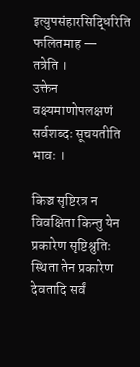इत्युपसंहारसिद्धिरिति फलितमाह —
तत्रेति ।
उक्तेन वक्ष्यमाणोपलक्षणं सर्वशब्दः सूचयतीति भावः ।

किञ्च सृष्टिरत्र न विवक्षिता किन्तु येन प्रकारेण सृष्टिश्रुतिः स्थिता तेन प्रकारेण देवतादि सर्वं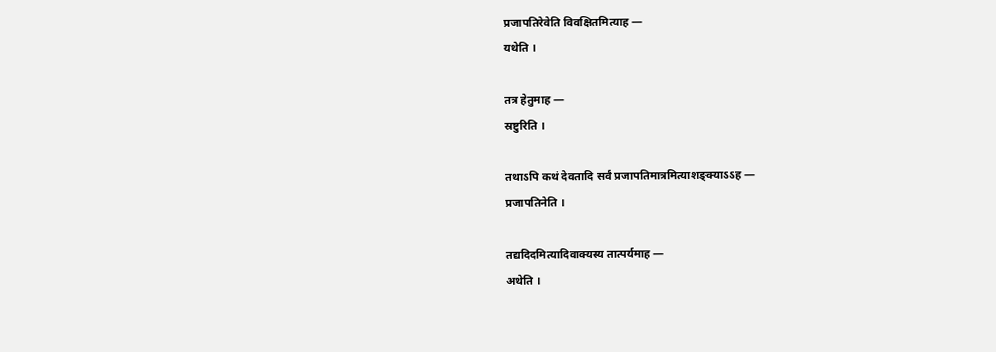प्रजापतिरेवेति विवक्षितमित्याह —
यथेति ।

तत्र हेतुमाह —
स्रष्टुरिति ।

तथाऽपि कथं देवतादि सर्वं प्रजापतिमात्रमित्याशङ्क्याऽऽह —
प्रजापतिनेति ।

तद्यदिदमित्यादिवाक्यस्य तात्पर्यमाह —
अथेति ।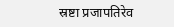स्रष्टा प्रजापतिरेव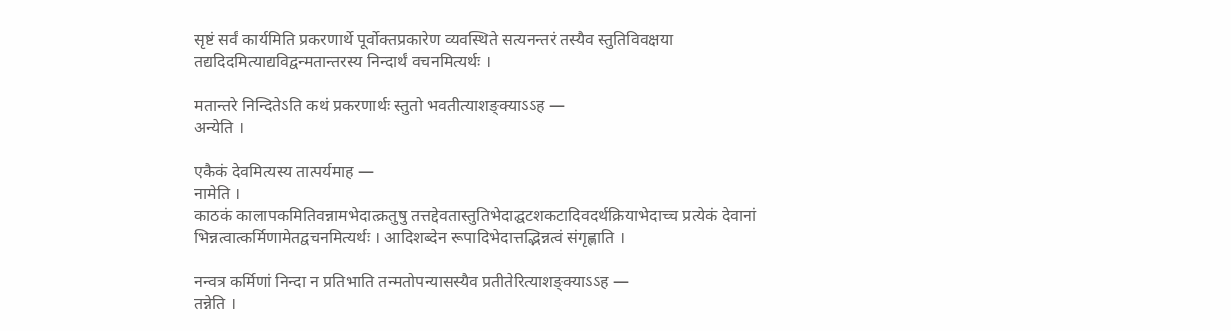सृष्टं सर्वं कार्यमिति प्रकरणार्थे पूर्वोक्तप्रकारेण व्यवस्थिते सत्यनन्तरं तस्यैव स्तुतिविवक्षया तद्यदिदमित्याद्यविद्वन्मतान्तरस्य निन्दार्थं वचनमित्यर्थः ।

मतान्तरे निन्दितेऽति कथं प्रकरणार्थः स्तुतो भवतीत्याशङ्क्याऽऽह —
अन्येति ।

एकैकं देवमित्यस्य तात्पर्यमाह —
नामेति ।
काठकं कालापकमितिवन्नामभेदात्क्रतुषु तत्तद्देवतास्तुतिभेदाद्घटशकटादिवदर्थक्रियाभेदाच्च प्रत्येकं देवानां भिन्नत्वात्कर्मिणामेतद्वचनमित्यर्थः । आदिशब्देन रूपादिभेदात्तद्भिन्नत्वं संगृह्णाति ।

नन्वत्र कर्मिणां निन्दा न प्रतिभाति तन्मतोपन्यासस्यैव प्रतीतेरित्याशङ्क्याऽऽह —
तन्नेति ।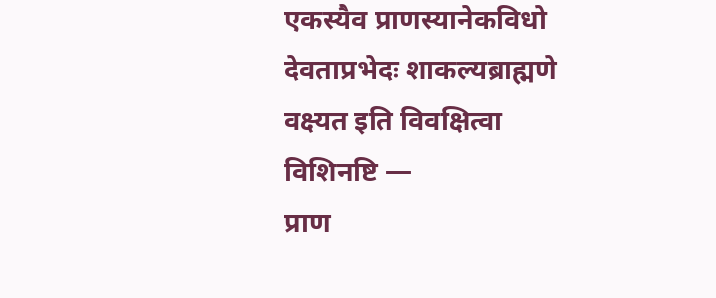एकस्यैव प्राणस्यानेकविधो देवताप्रभेदः शाकल्यब्राह्मणे वक्ष्यत इति विवक्षित्वा विशिनष्टि —
प्राण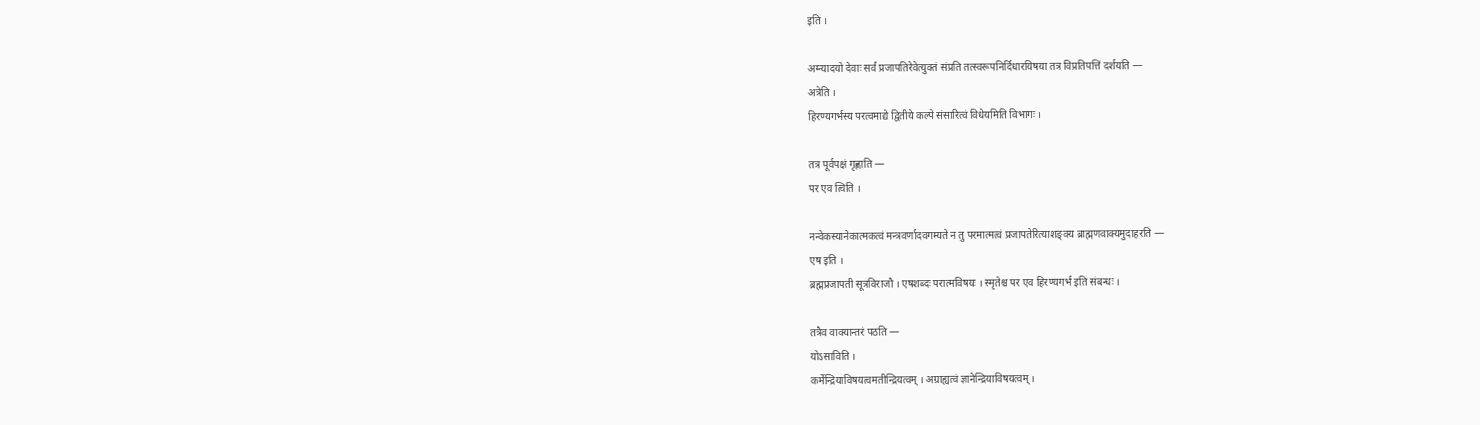इति ।

अग्न्यादयो देवाः सर्वं प्रजापतिरेवेत्युक्तं संप्रति तत्स्वरूपनिर्दिधारयिषया तत्र विप्रतिपत्तिं दर्शयति —
अत्रेति ।
हिरण्यगर्भस्य परत्वमाद्ये द्वितीये कल्पे संसारित्वं विधेयमिति विभागः ।

तत्र पूर्वपक्षं गृह्णाति —
पर एव त्विति ।

नन्वेकस्यानेकात्मकत्वं मन्त्रवर्णादवगम्यते न तु परमात्मत्वं प्रजापतेरित्याशङ्क्य ब्राह्मणवाक्यमुदाहरति —
एष इति ।
ब्रह्मप्रजापती सूत्रविराजौ । एषशब्दः परात्मविषयः । स्मृतेश्च पर एव हिरण्यगर्भ इति संबन्धः ।

तत्रैव वाक्यान्तरं पठति —
योऽसाविति ।
कर्मेन्द्रियाविषयत्वमतीन्द्रियत्वम् । अग्राह्यत्वं ज्ञानेन्द्रियाविषयत्वम् ।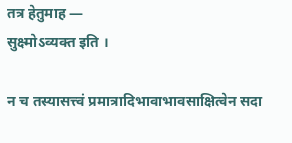तत्र हेतुमाह —
सुक्ष्मोऽव्यक्त इति ।

न च तस्यासत्त्वं प्रमात्रादिभावाभावसाक्षित्वेन सदा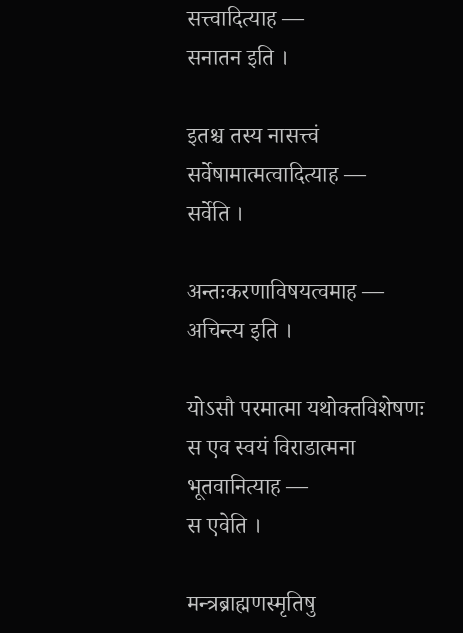सत्त्वादित्याह —
सनातन इति ।

इतश्च तस्य नासत्त्वं सर्वेषामात्मत्वादित्याह —
सर्वेति ।

अन्तःकरणाविषयत्वमाह —
अचिन्त्य इति ।

योऽसौ परमात्मा यथोक्तविशेषणः स एव स्वयं विराडात्मना भूतवानित्याह —
स एवेति ।

मन्त्रब्राह्मणस्मृतिषु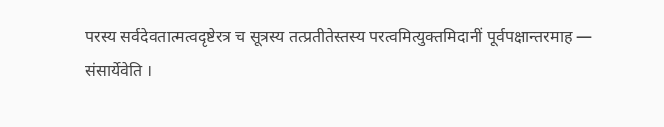परस्य सर्वदेवतात्मत्वदृष्टेरत्र च सूत्रस्य तत्प्रतीतेस्तस्य परत्वमित्युक्तमिदानीं पूर्वपक्षान्तरमाह —
संसार्येवेति ।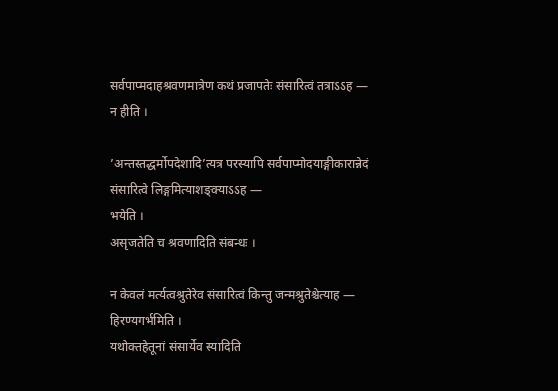सर्वपाप्मदाहश्रवणमात्रेण कथं प्रजापतेः संसारित्वं तत्राऽऽह —
न हीति ।

’अन्तस्तद्धर्मोपदेशादि’त्यत्र परस्यापि सर्वपाप्मोदयाङ्गीकारान्नेदं संसारित्वे लिङ्गमित्याशङ्क्याऽऽह —
भयेति ।
असृजतेति च श्रवणादिति संबन्धः ।

न केवलं मर्त्यत्वश्रुतेरेव संसारित्वं किन्तु जन्मश्रुतेश्चेत्याह —
हिरण्यगर्भमिति ।
यथोक्तहेतूनां संसार्येव स्यादिति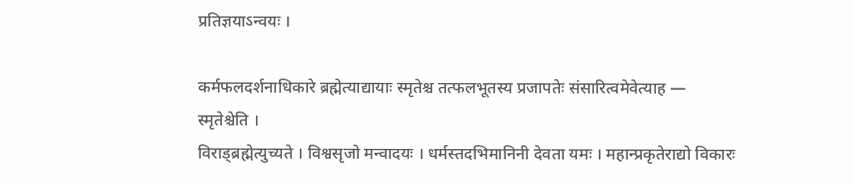प्रतिज्ञयाऽन्वयः ।

कर्मफलदर्शनाधिकारे ब्रह्मेत्याद्यायाः स्मृतेश्च तत्फलभूतस्य प्रजापतेः संसारित्वमेवेत्याह —
स्मृतेश्चेति ।
विराड्ब्रह्मेत्युच्यते । विश्वसृजो मन्वादयः । धर्मस्तदभिमानिनी देवता यमः । महान्प्रकृतेराद्यो विकारः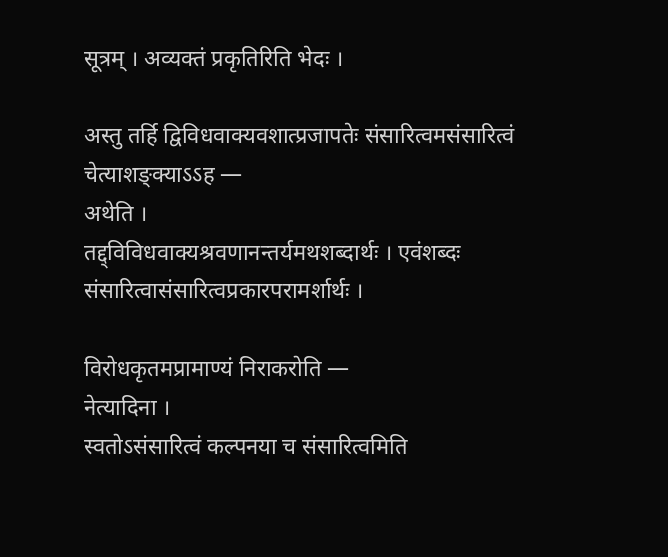सूत्रम् । अव्यक्तं प्रकृतिरिति भेदः ।

अस्तु तर्हि द्विविधवाक्यवशात्प्रजापतेः संसारित्वमसंसारित्वं चेत्याशङ्क्याऽऽह —
अथेति ।
तद्द्विविधवाक्यश्रवणानन्तर्यमथशब्दार्थः । एवंशब्दः संसारित्वासंसारित्वप्रकारपरामर्शार्थः ।

विरोधकृतमप्रामाण्यं निराकरोति —
नेत्यादिना ।
स्वतोऽसंसारित्वं कल्पनया च संसारित्वमिति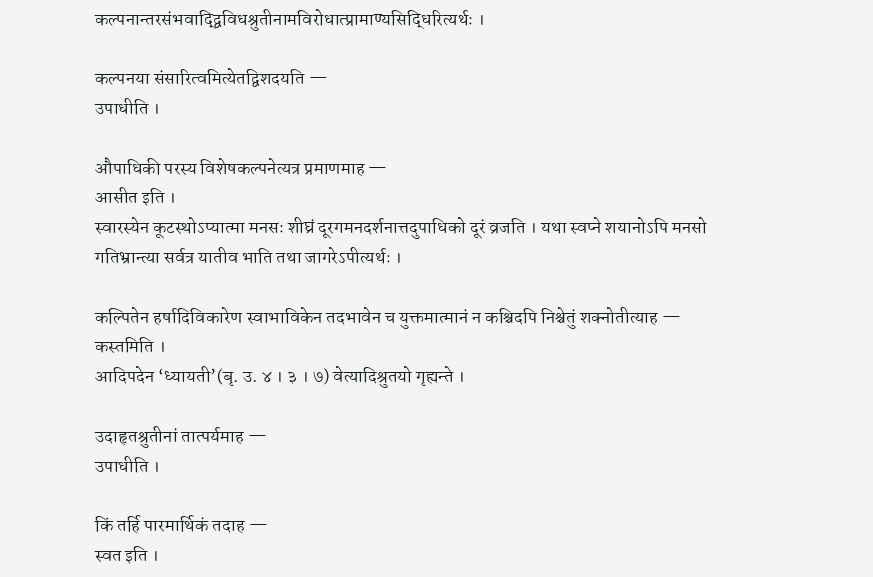कल्पनान्तरसंभवाद्द्विविधश्रुतीनामविरोधात्प्रामाण्यसिद्धिरित्यर्थः ।

कल्पनया संसारित्वमित्येतद्विशदयति —
उपाधीति ।

औपाधिकी परस्य विशेषकल्पनेत्यत्र प्रमाणमाह —
आसीत इति ।
स्वारस्येन कूटस्थोऽप्यात्मा मनसः शीघ्रं दूरगमनदर्शनात्तदुपाधिको दूरं व्रजति । यथा स्वप्ने शयानोऽपि मनसो गतिभ्रान्त्या सर्वत्र यातीव भाति तथा जागरेऽपीत्यर्थः ।

कल्पितेन हर्षादिविकारेण स्वाभाविकेन तदभावेन च युक्तमात्मानं न कश्चिदपि निश्चेतुं शक्नोतीत्याह —
कस्तमिति ।
आदिपदेन ‘ध्यायती’(बृ. उ. ४ । ३ । ७) वेत्यादिश्रुतयो गृह्यन्ते ।

उदाहृतश्रुतीनां तात्पर्यमाह —
उपाधीति ।

किं तर्हि पारमार्थिकं तदाह —
स्वत इति ।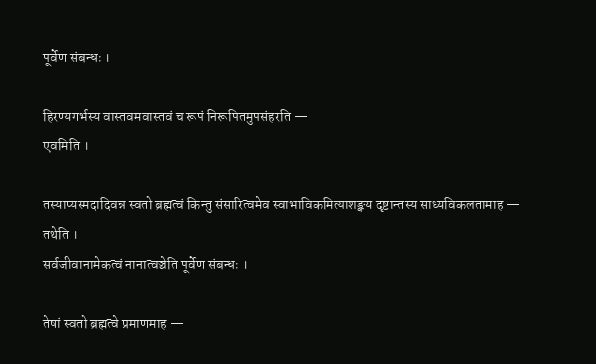पूर्वेण संबन्धः ।

हिरण्यगर्भस्य वास्तवमवास्तवं च रूपं निरूपितमुपसंहरति —
एवमिति ।

तस्याप्यस्मदादिवन्न स्वतो ब्रह्मत्वं किन्तु संसारित्वमेव स्वाभाविकमित्याशङ्क्य दृष्टान्तस्य साध्यविकलतामाह —
तथेति ।
सर्वजीवानामेकत्वं नानात्वञ्चेति पूर्वेण संबन्धः ।

तेषां स्वतो ब्रह्मत्वे प्रमाणमाह —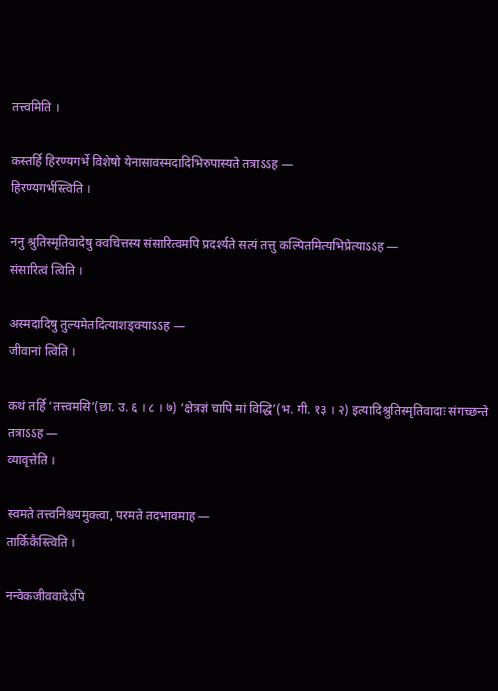तत्त्वमिति ।

कस्तर्हि हिरण्यगर्भे विशेषो येनासावस्मदादिभिरुपास्यते तत्राऽऽह —
हिरण्यगर्भस्त्विति ।

ननु श्रुतिस्मृतिवादेषु क्वचित्तस्य संसारित्वमपि प्रदर्श्यते सत्यं तत्तु कल्पितमित्यभिप्रेत्याऽऽह —
संसारित्वं त्विति ।

अस्मदादिषु तुल्यमेतदित्याशङ्क्याऽऽह —
जीवानां त्विति ।

कथं तर्हि ‘तत्त्वमसि’(छा. उ. ६ । ८ । ७) ‘क्षेत्रज्ञं चापि मां विद्धि’(भ. गी. १३ । २) इत्यादिश्रुतिस्मृतिवादाः संगच्छन्ते तत्राऽऽह —
व्यावृत्तेति ।

स्वमते तत्त्वनिश्चयमुक्त्वा, परमते तदभावमाह —
तार्किकैस्त्विति ।

नन्वेकजीववादेऽपि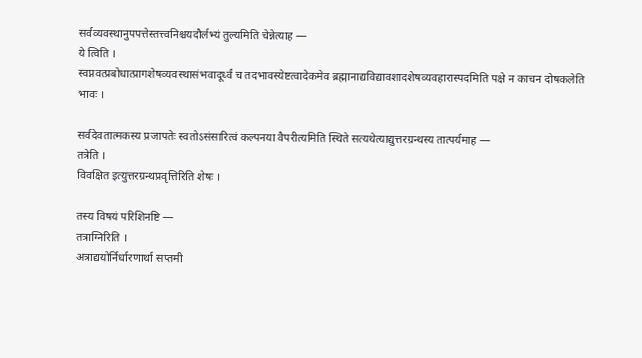सर्वव्यवस्थानुपपत्तेस्तत्त्वनिश्चयदौर्लभ्यं तुल्यमिति चेन्नेत्याह —
ये त्विति ।
स्वप्नवत्प्रबोधात्प्रागशेषव्यवस्थासंभवादूर्ध्वं च तदभावस्येष्टत्वादेकमेव ब्रह्मानाद्यविद्यावशादशेषव्यवहारास्पदमिति पक्षे न काचन दोषकलेति भावः ।

सर्वदेवतात्मकस्य प्रजापतेः स्वतोऽसंसारित्वं कल्पनया वैपरीत्यमिति स्थिते सत्यथेत्याद्युत्तरग्रन्थस्य तात्पर्यमाह —
तत्रेति ।
विवक्षित इत्युत्तरग्रन्थप्रवृत्तिरिति शेषः ।

तस्य विषयं परिशिनष्टि —
तत्राग्निरिति ।
अत्राद्ययोर्निर्धारणार्था सप्तमी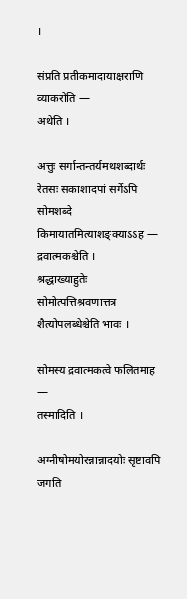।

संप्रति प्रतीकमादायाक्षराणि व्याकरोति —
अथेति ।

अत्तुः सर्गान्तन्तर्यमथशब्दार्थः रेतसः सकाशादपां सर्गेऽपि सोमशब्दे किमायातमित्याशङ्क्याऽऽह —
द्रवात्मकश्चेति ।
श्रद्धाख्याहुतेः सोमोत्पत्तिश्रवणात्तत्र शैत्योपलब्धेश्चेति भावः ।

सोमस्य द्रवात्मकत्वे फलितमाह —
तस्मादिति ।

अग्नीषोमयोरन्नान्नादयोः सृष्टावपि जगति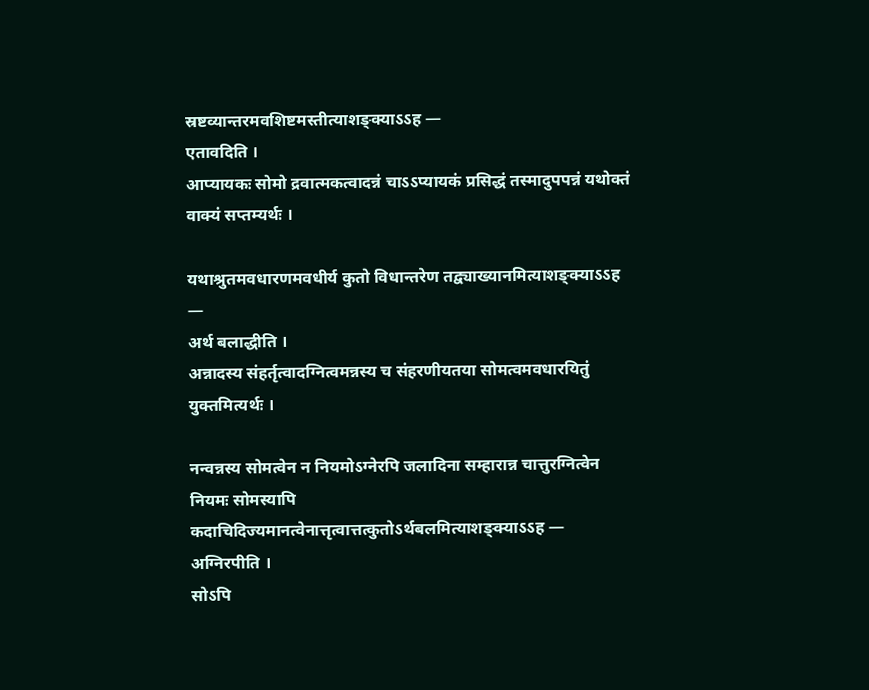स्रष्टव्यान्तरमवशिष्टमस्तीत्याशङ्क्याऽऽह —
एतावदिति ।
आप्यायकः सोमो द्रवात्मकत्वादन्नं चाऽऽप्यायकं प्रसिद्धं तस्मादुपपन्नं यथोक्तं वाक्यं सप्तम्यर्थः ।

यथाश्रुतमवधारणमवधीर्य कुतो विधान्तरेण तद्व्याख्यानमित्याशङ्क्याऽऽह —
अर्थ बलाद्धीति ।
अन्नादस्य संहर्तृत्वादग्नित्वमन्नस्य च संहरणीयतया सोमत्वमवधारयितुं युक्तमित्यर्थः ।

नन्वन्नस्य सोमत्वेन न नियमोऽग्नेरपि जलादिना सम्हारान्न चात्तुरग्नित्वेन नियमः सोमस्यापि कदाचिदिज्यमानत्वेनात्तृत्वात्तत्कुतोऽर्थबलमित्याशङ्क्याऽऽह —
अग्निरपीति ।
सोऽपि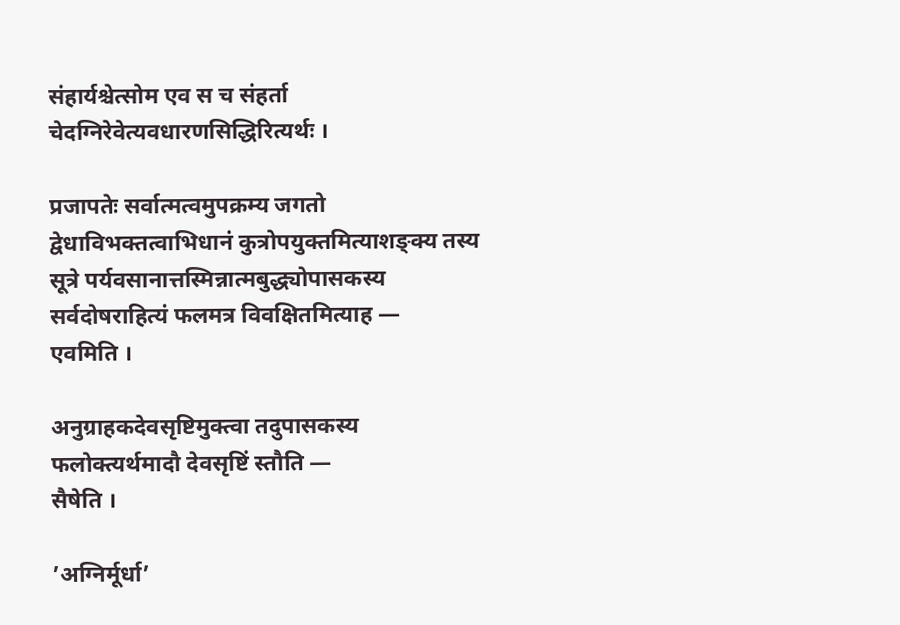संहार्यश्चेत्सोम एव स च संहर्ता चेदग्निरेवेत्यवधारणसिद्धिरित्यर्थः ।

प्रजापतेः सर्वात्मत्वमुपक्रम्य जगतो द्वेधाविभक्तत्वाभिधानं कुत्रोपयुक्तमित्याशङ्क्य तस्य सूत्रे पर्यवसानात्तस्मिन्नात्मबुद्ध्योपासकस्य सर्वदोषराहित्यं फलमत्र विवक्षितमित्याह —
एवमिति ।

अनुग्राहकदेवसृष्टिमुक्त्वा तदुपासकस्य फलोक्त्यर्थमादौ देवसृष्टिं स्तौति —
सैषेति ।

’अग्निर्मूर्धा’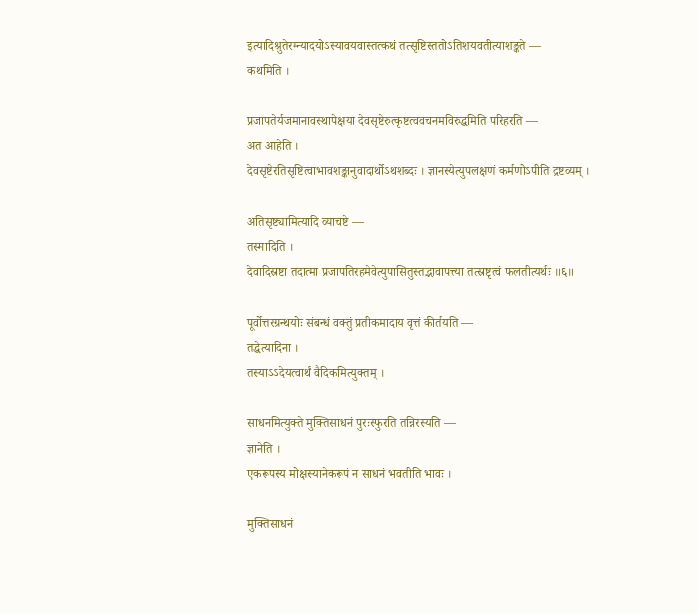इत्यादिश्रुतेरग्न्यादयोऽस्यावयवास्तत्कथं तत्सृष्टिस्ततोऽतिशयवतीत्याशङ्कते —
कथमिति ।

प्रजापतेर्यजमानावस्थापेक्षया देवसृष्टेरुत्कृष्टत्ववचनमविरुद्धमिति परिहरति —
अत आहेति ।
देवसृष्टेरतिसृष्टित्वाभावशङ्कानुवादार्थोऽथशब्दः । ज्ञानस्येत्युपलक्षणं कर्मणोऽपीति द्रष्टव्यम् ।

अतिसृष्ट्यामित्यादि व्याचष्टे —
तस्मादिति ।
देवादिस्रष्टा तदात्मा प्रजापतिरहमेवेत्युपासितुस्तद्भावापत्त्या तत्स्रष्टृत्वं फलतीत्यर्थः ॥६॥

पूर्वोत्तरग्रन्थयोः संबन्धं वक्तुं प्रतीकमादाय वृत्तं कीर्तयति —
तद्धेत्यादिना ।
तस्याऽऽदेयत्वार्थं वैदिकमित्युक्तम् ।

साधनमित्युक्ते मुक्तिसाधनं पुरःस्फुरति तन्निरस्यति —
ज्ञानेति ।
एकरूपस्य मोक्षस्यानेकरूपं न साधनं भवतीति भावः ।

मुक्तिसाधनं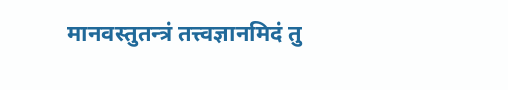मानवस्तुतन्त्रं तत्त्वज्ञानमिदं तु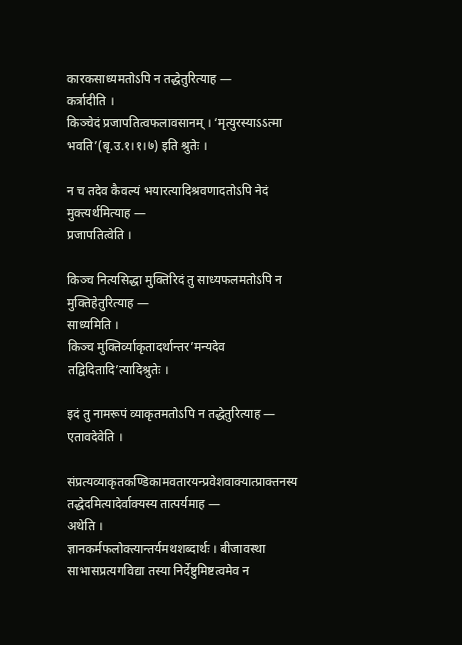कारकसाध्यमतोऽपि न तद्धेतुरित्याह —
कर्त्रादीति ।
किञ्चेदं प्रजापतित्वफलावसानम् । ‘मृत्युरस्याऽऽत्मा भवति’(बृ.उ.१।१।७) इति श्रुतेः ।

न च तदेव कैवल्यं भयारत्यादिश्रवणादतोऽपि नेदं मुक्त्यर्थमित्याह —
प्रजापतित्वेति ।

किञ्च नित्यसिद्धा मुक्तिरिदं तु साध्यफलमतोऽपि न मुक्तिहेतुरित्याह —
साध्यमिति ।
किञ्च मुक्तिर्व्याकृतादर्थान्तर’मन्यदेव तद्विदितादि’त्यादिश्रुतेः ।

इदं तु नामरूपं व्याकृतमतोऽपि न तद्धेतुरित्याह —
एतावदेवेति ।

संप्रत्यव्याकृतकण्डिकामवतारयन्प्रवेशवाक्यात्प्राक्तनस्य तद्धेदमित्यादेर्वाक्यस्य तात्पर्यमाह —
अथेति ।
ज्ञानकर्मफलोक्त्यान्तर्यमथशब्दार्थः । बीजावस्था साभासप्रत्यगविद्या तस्या निर्देष्टुमिष्टत्वमेव न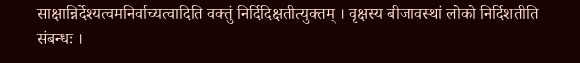साक्षान्निर्देश्यत्वमनिर्वाच्यत्वादिति वक्तुं निर्दिदिक्षतीत्युक्तम् । वृक्षस्य बीजावस्थां लोको निर्दिशतीति संबन्धः ।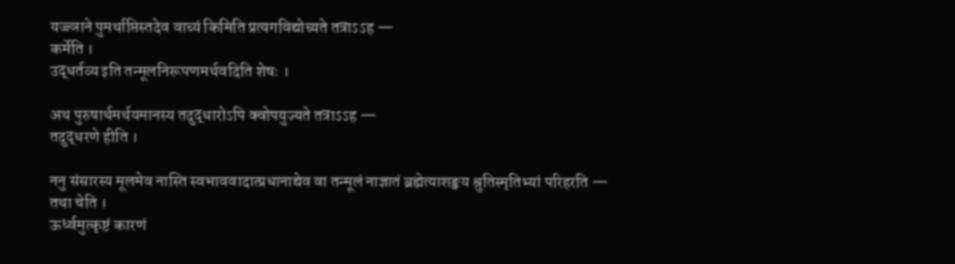यज्ज्ञाने पुमर्थाप्तिस्तदेव वाच्यं किमिति प्रत्यगविद्योच्यते तत्राऽऽह —
कर्मेति ।
उद्धर्तव्य इति तन्मूलनिरूपणमर्थवदिति शेषः ।

अथ पुरुषार्थमर्थयमानस्य तदुद्धारोऽपि क्वोपयुज्यते तत्राऽऽह —
तदुद्धरणे हीति ।

ननु संसारस्य मूलमेव नास्ति स्वभाववादात्प्रधानाद्येव वा तन्मूलं नाज्ञातं ब्रह्मेत्याशङ्क्य श्रुतिस्मृतिभ्यां परिहरति —
तथा चेति ।
ऊर्ध्वमुत्कृष्टं कारणं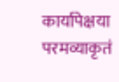कार्यापेक्षया परमव्याकृतं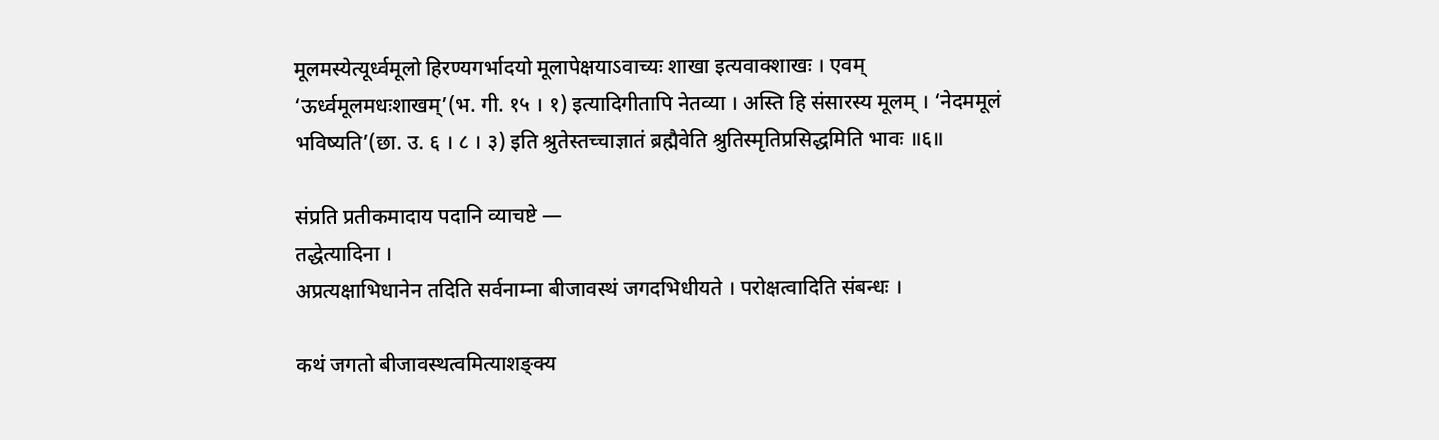मूलमस्येत्यूर्ध्वमूलो हिरण्यगर्भादयो मूलापेक्षयाऽवाच्यः शाखा इत्यवाक्शाखः । एवम् ‘ऊर्ध्वमूलमधःशाखम्’(भ. गी. १५ । १) इत्यादिगीतापि नेतव्या । अस्ति हि संसारस्य मूलम् । ‘नेदममूलं भविष्यति’(छा. उ. ६ । ८ । ३) इति श्रुतेस्तच्चाज्ञातं ब्रह्मैवेति श्रुतिस्मृतिप्रसिद्धमिति भावः ॥६॥

संप्रति प्रतीकमादाय पदानि व्याचष्टे —
तद्धेत्यादिना ।
अप्रत्यक्षाभिधानेन तदिति सर्वनाम्ना बीजावस्थं जगदभिधीयते । परोक्षत्वादिति संबन्धः ।

कथं जगतो बीजावस्थत्वमित्याशङ्क्य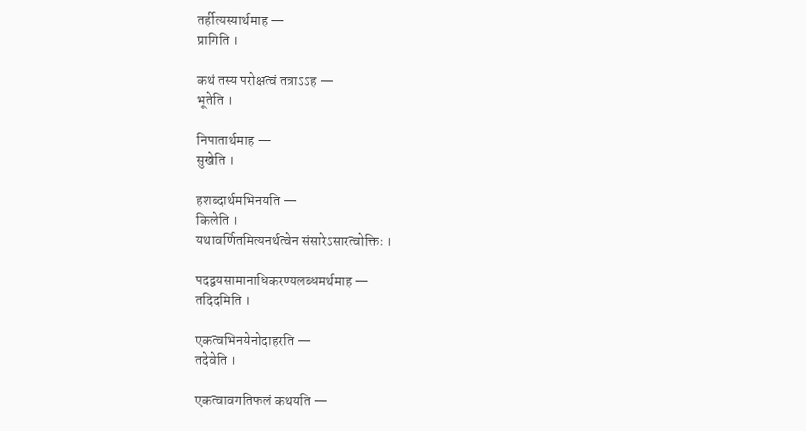तर्हीत्यस्यार्थमाह —
प्रागिति ।

कथं तस्य परोक्षत्वं तत्राऽऽह —
भूतेति ।

निपातार्थमाह —
सुखेति ।

हशब्दार्थमभिनयति —
किलेति ।
यथावर्णितमित्यनर्थत्वेन संसारेऽसारत्वोक्तिः ।

पदद्वयसामानाधिकरण्यलब्धमर्थमाह —
तदिदमिति ।

एकत्वभिनयेनोदाहरति —
तदेवेति ।

एकत्वावगतिफलं कथयति —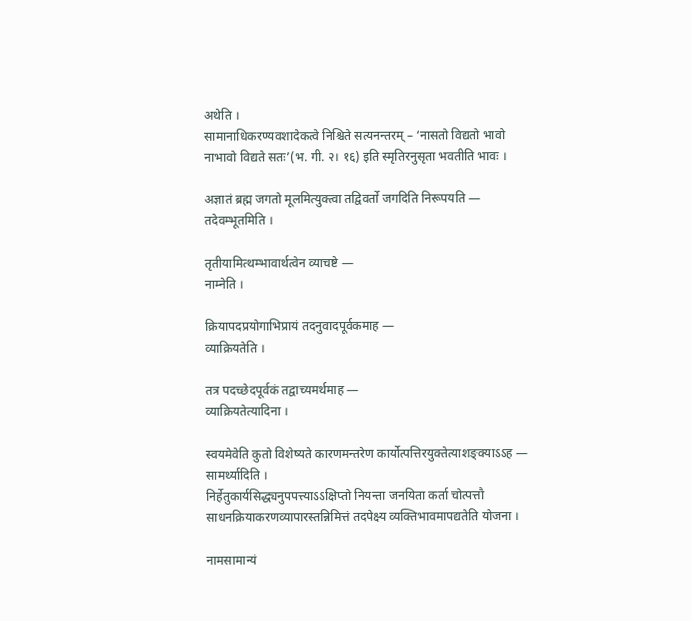अथेति ।
सामानाधिकरण्यवशादेकत्वे निश्चिते सत्यनन्तरम् – ‘नासतो विद्यतो भावो नाभावो विद्यते सतः’(भ. गी. २। १६) इति स्मृतिरनुसृता भवतीति भावः ।

अज्ञातं ब्रह्म जगतो मूलमित्युक्त्वा तद्विवर्तो जगदिति निरूपयति —
तदेवम्भूतमिति ।

तृतीयामित्थम्भावार्थत्वेन व्याचष्टे —
नाम्नेति ।

क्रियापदप्रयोगाभिप्रायं तदनुवादपूर्वकमाह —
व्याक्रियतेति ।

तत्र पदच्छेदपूर्वकं तद्वाच्यमर्थमाह —
व्याक्रियतेत्यादिना ।

स्वयमेवेति कुतो विशेष्यते कारणमन्तरेण कार्योत्पत्तिरयुक्तेत्याशङ्क्याऽऽह —
सामर्थ्यादिति ।
निर्हेतुकार्यसिद्ध्यनुपपत्त्याऽऽक्षिप्तो नियन्ता जनयिता कर्ता चोत्पत्तौ साधनक्रियाकरणव्यापारस्तन्निमित्तं तदपेक्ष्य व्यक्तिभावमापद्यतेति योजना ।

नामसामान्यं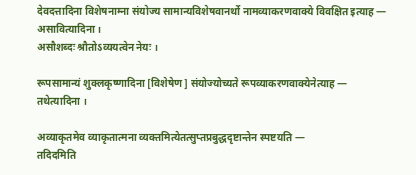देवदत्तादिना विशेषनाम्ना संयोज्य सामान्यविशेषवानर्थो नामव्याकरणवाक्ये विवक्षित इत्याह —
असावित्यादिना ।
असौशब्दः श्रौतोऽव्ययत्वेन नेयः ।

रूपसामान्यं शुक्लकृष्णादिना [विशेषेण] संयोज्योच्यते रूपव्याकरणवाक्येनेत्याह —
तथेत्यादिना ।

अव्याकृतमेव व्याकृतात्मना व्यक्तमित्येतत्सुप्तप्रबुद्धदृष्टान्तेन स्पष्टयति —
तदिदमिति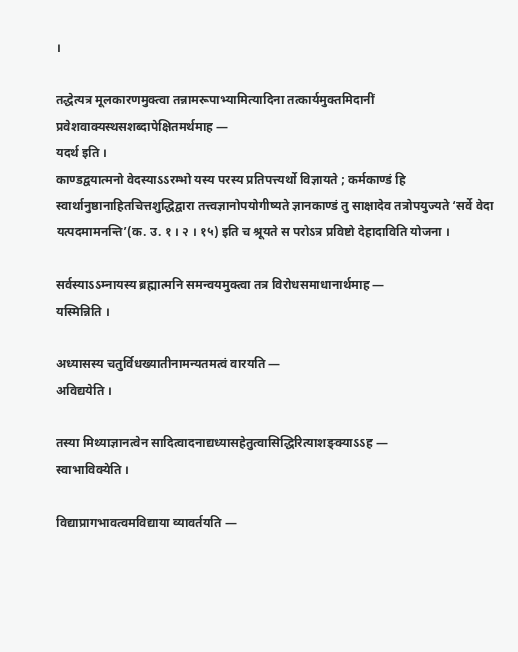।

तद्धेत्यत्र मूलकारणमुक्त्वा तन्नामरूपाभ्यामित्यादिना तत्कार्यमुक्तमिदानीं प्रवेशवाक्यस्थसशब्दापेक्षितमर्थमाह —
यदर्थ इति ।
काण्डद्वयात्मनो वेदस्याऽऽरम्भो यस्य परस्य प्रतिपत्त्यर्थो विज्ञायते ; कर्मकाण्डं हि स्वार्थानुष्ठानाहितचित्तशुद्धिद्वारा तत्त्वज्ञानोपयोगीष्यते ज्ञानकाण्डं तु साक्षादेव तत्रोपयुज्यते ‘सर्वे वेदा यत्पदमामनन्ति’(क. उ. १ । २ । १५) इति च श्रूयते स परोऽत्र प्रविष्टो देहादाविति योजना ।

सर्वस्याऽऽम्नायस्य ब्रह्मात्मनि समन्वयमुक्त्वा तत्र विरोधसमाधानार्थमाह —
यस्मिन्निति ।

अध्यासस्य चतुर्विधख्यातीनामन्यतमत्वं वारयति —
अविद्ययेति ।

तस्या मिथ्याज्ञानत्वेन सादित्वादनाद्यध्यासहेतुत्वासिद्धिरित्याशङ्क्याऽऽह —
स्वाभाविक्येति ।

विद्याप्रागभावत्वमविद्याया व्यावर्तयति —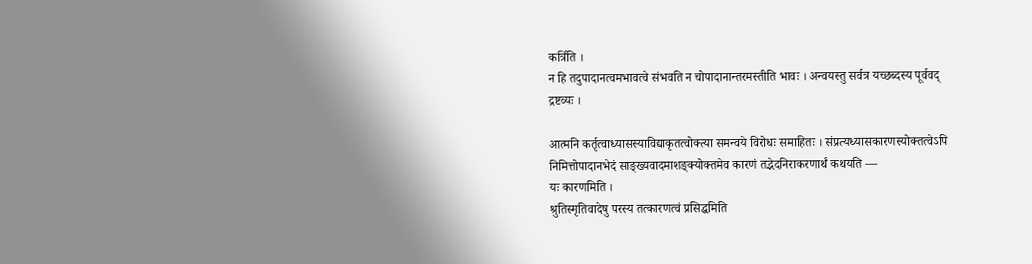कर्त्रिति ।
न हि तदुपादानत्वमभावत्वे संभवति न चोपादानान्तरमस्तीति भावः । अन्वयस्तु सर्वत्र यच्छब्दस्य पूर्ववद् द्रष्टव्यः ।

आत्मनि कर्तृत्वाध्यासस्याविद्याकृतत्वोक्त्या समन्वये विरोधः समाहितः । संप्रत्यध्यासकारणस्योक्तत्वेऽपि निमित्तोपादानभेदं साङ्ख्यवादमाशङ्क्योक्तमेव कारणं तद्भेदनिराकरणार्थं कथयति —
यः कारणमिति ।
श्रुतिस्मृतिवादेषु परस्य तत्कारणत्वं प्रसिद्धमिति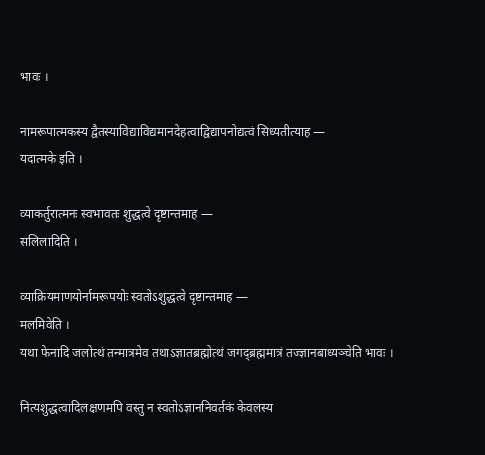भावः ।

नामरूपात्मकस्य द्वैतस्याविद्याविद्यमानदेहत्वाद्विद्यापनोद्यत्वं सिध्यतीत्याह —
यदात्मके इति ।

व्याकर्तुरात्मनः स्वभावतः शुद्धत्वे दृष्टान्तमाह —
सलिलादिति ।

व्याक्रियमाणयोर्नामरूपयोः स्वतोऽशुद्धत्वे दृष्टान्तमाह —
मलमिवेति ।
यथा फेनादि जलोत्थं तन्मात्रमेव तथाऽज्ञातब्रह्मोत्थं जगद्ब्रह्ममात्रं तज्ज्ञानबाध्यञ्चेति भावः ।

नित्यशुद्धत्वादिलक्षणमपि वस्तु न स्वतोऽज्ञाननिवर्तकं केवलस्य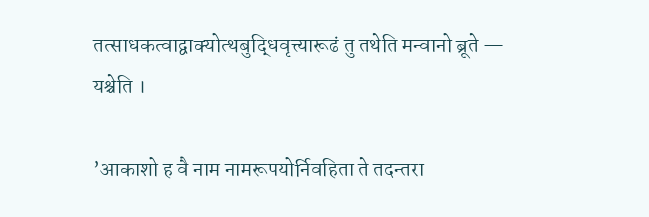तत्साधकत्वाद्वाक्योत्थबुद्धिवृत्त्यारूढं तु तथेति मन्वानो ब्रूते —
यश्चेति ।

’आकाशो ह वै नाम नामरूपयोर्निवहिता ते तदन्तरा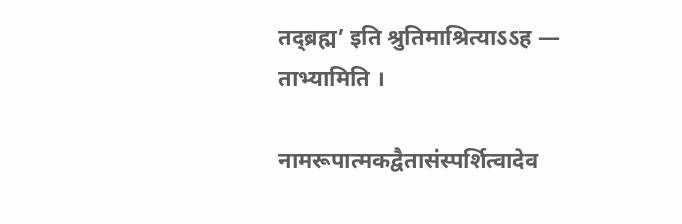तद्ब्रह्म’ इति श्रुतिमाश्रित्याऽऽह —
ताभ्यामिति ।

नामरूपात्मकद्वैतासंस्पर्शित्वादेव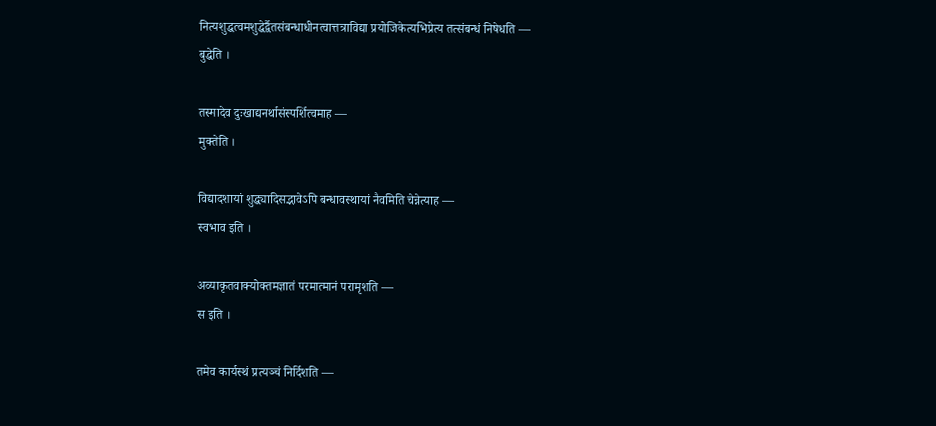नित्यशुद्धत्वमशुद्धेर्द्वैतसंबन्धाधीनत्वात्तत्राविद्या प्रयोजिकेत्यभिप्रेत्य तत्संबन्धं निषेधति —
बुद्धेति ।

तस्मादेव दुःखाद्यनर्थासंस्पर्शित्वमाह —
मुक्तेति ।

विद्यादशायां शुद्ध्यादिसद्भावेऽपि बन्धावस्थायां नैवमिति चेन्नेत्याह —
स्वभाव इति ।

अव्याकृतवाक्योक्तमज्ञातं परमात्मानं परामृशति —
स इति ।

तमेव कार्यस्थं प्रत्यञ्चं निर्दिशति —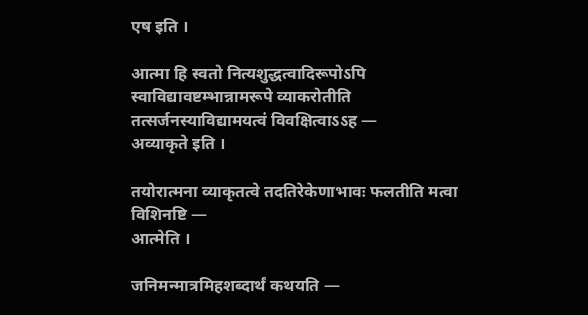एष इति ।

आत्मा हि स्वतो नित्यशुद्धत्वादिरूपोऽपि स्वाविद्यावष्टम्भान्नामरूपे व्याकरोतीति तत्सर्जनस्याविद्यामयत्वं विवक्षित्वाऽऽह —
अव्याकृते इति ।

तयोरात्मना व्याकृतत्वे तदतिरेकेणाभावः फलतीति मत्वा विशिनष्टि —
आत्मेति ।

जनिमन्मात्रमिहशब्दार्थं कथयति —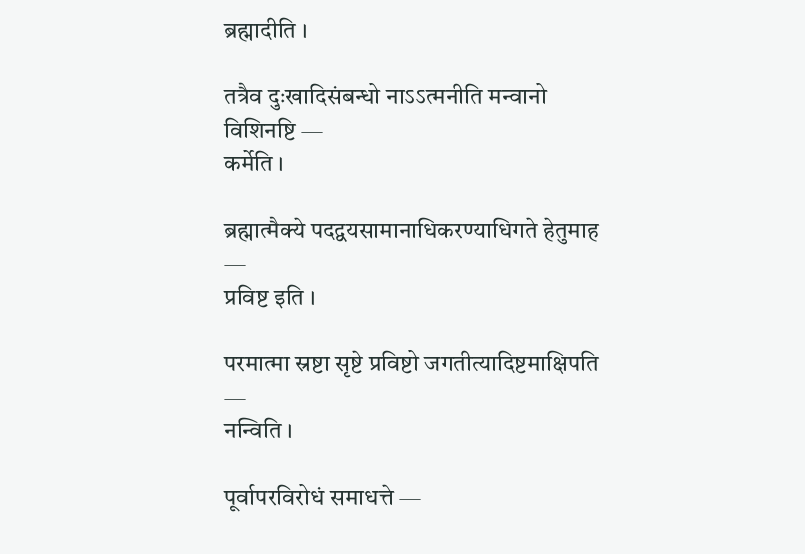ब्रह्मादीति ।

तत्रैव दुःखादिसंबन्धो नाऽऽत्मनीति मन्वानो विशिनष्टि —
कर्मेति ।

ब्रह्मात्मैक्ये पदद्वयसामानाधिकरण्याधिगते हेतुमाह —
प्रविष्ट इति ।

परमात्मा स्रष्टा सृष्टे प्रविष्टो जगतीत्यादिष्टमाक्षिपति —
नन्विति ।

पूर्वापरविरोधं समाधत्ते —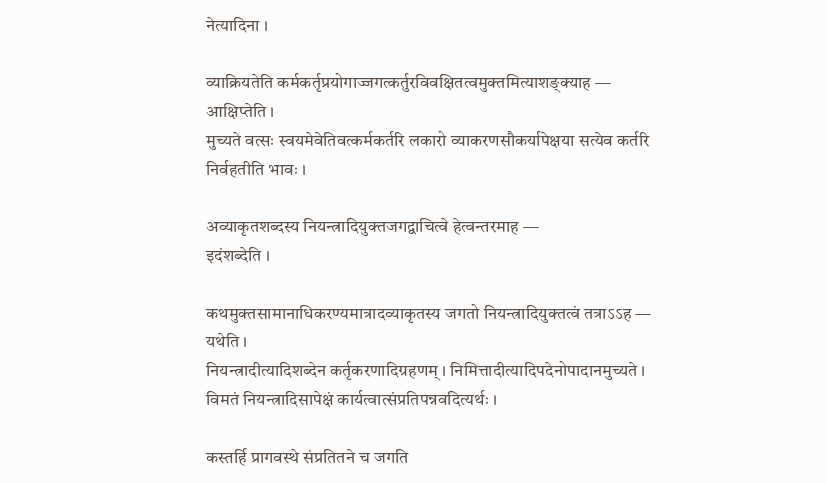नेत्यादिना ।

व्याक्रियतेति कर्मकर्तृप्रयोगाज्जगत्कर्तुरविवक्षितत्वमुक्तमित्याशङ्क्याह —
आक्षिप्तेति ।
मुच्यते वत्सः स्वयमेवेतिवत्कर्मकर्तरि लकारो व्याकरणसौकर्यापेक्षया सत्येव कर्तरि निर्वहतीति भावः ।

अव्याकृतशब्दस्य नियन्त्रादियुक्तजगद्वाचित्वे हेत्वन्तरमाह —
इदंशब्देति ।

कथमुक्तसामानाधिकरण्यमात्रादव्याकृतस्य जगतो नियन्त्रादियुक्तत्वं तत्राऽऽह —
यथेति ।
नियन्त्रादीत्यादिशब्देन कर्तृकरणादिग्रहणम् । निमित्तादीत्यादिपदेनोपादानमुच्यते । विमतं नियन्त्रादिसापेक्षं कार्यत्वात्संप्रतिपन्नवदित्यर्थः ।

कस्तर्हि प्रागवस्थे संप्रतितने च जगति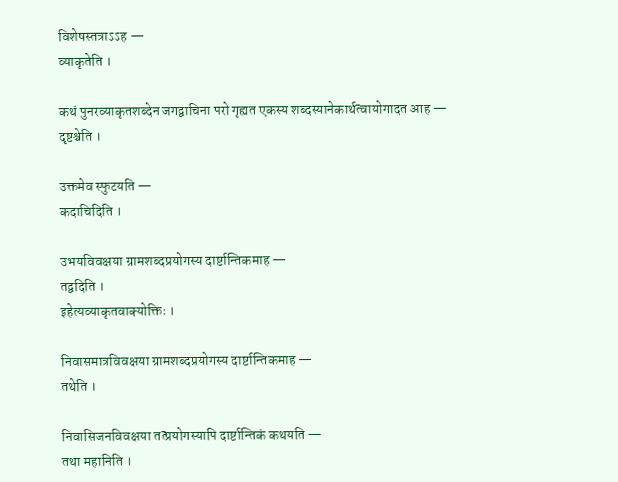विशेषस्तत्राऽऽह —
व्याकृतेति ।

कथं पुनरव्याकृतशब्देन जगद्वाचिना परो गृह्यत एकस्य शब्दस्यानेकार्थत्वायोगादत आह —
दृष्टश्चेति ।

उक्तमेव स्फुटयति —
कदाचिदिति ।

उभयविवक्षया ग्रामशब्दप्रयोगस्य दार्ष्टान्तिकमाह —
तद्वदिति ।
इहेत्यव्याकृतवाक्योक्तिः ।

निवासमात्रविवक्षया ग्रामशब्दप्रयोगस्य दार्ष्टान्तिकमाह —
तथेति ।

निवासिजनविवक्षया तत्प्रयोगस्यापि दार्ष्टान्तिकं कथयति —
तथा महानिति ।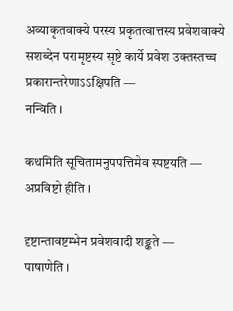अव्याकृतवाक्ये परस्य प्रकृतत्वात्तस्य प्रवेशवाक्ये सशब्देन परामृष्टस्य सृष्टे कार्ये प्रवेश उक्तस्तच्च प्रकारान्तरेणाऽऽक्षिपति —
नन्विति ।

कथमिति सूचितामनुपपत्तिमेव स्पष्टयति —
अप्रविष्टो हीति ।

दृष्टान्तावष्टम्भेन प्रवेशवादी शङ्कते —
पाषाणेति ।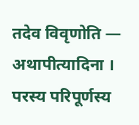तदेव विवृणोति —
अथापीत्यादिना ।
परस्य परिपूर्णस्य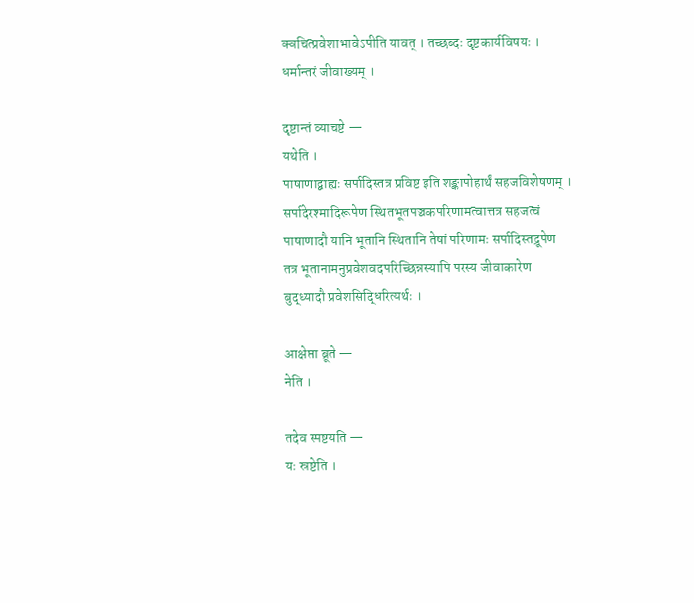क्वचित्प्रवेशाभावेऽपीति यावत् । तच्छब्दः दृष्टकार्यविषयः । धर्मान्तरं जीवाख्यम् ।

दृष्टान्तं व्याचष्टे —
यथेति ।
पाषाणाद्बाह्यः सर्पादिस्तत्र प्रविष्ट इति शङ्कापोहार्थं सहजविशेषणम् । सर्पादेरश्मादिरूपेण स्थितभूतपञ्चकपरिणामत्वात्तत्र सहजत्वं पाषाणादौ यानि भूतानि स्थितानि तेषां परिणामः सर्पादिस्तद्रूपेण तत्र भूतानामनुप्रवेशवदपरिच्छिन्नस्यापि परस्य जीवाकारेण बुद्ध्यादौ प्रवेशसिद्धिरित्यर्थः ।

आक्षेप्ता ब्रूते —
नेति ।

तदेव स्पष्टयति —
यः स्रष्टेति ।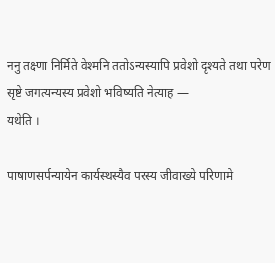ननु तक्ष्णा निर्मिते वेश्मनि ततोऽन्यस्यापि प्रवेशो दृश्यते तथा परेण सृष्टे जगत्यन्यस्य प्रवेशो भविष्यति नेत्याह —
यथेति ।

पाषाणसर्पन्यायेन कार्यस्थस्यैव परस्य जीवाख्ये परिणामे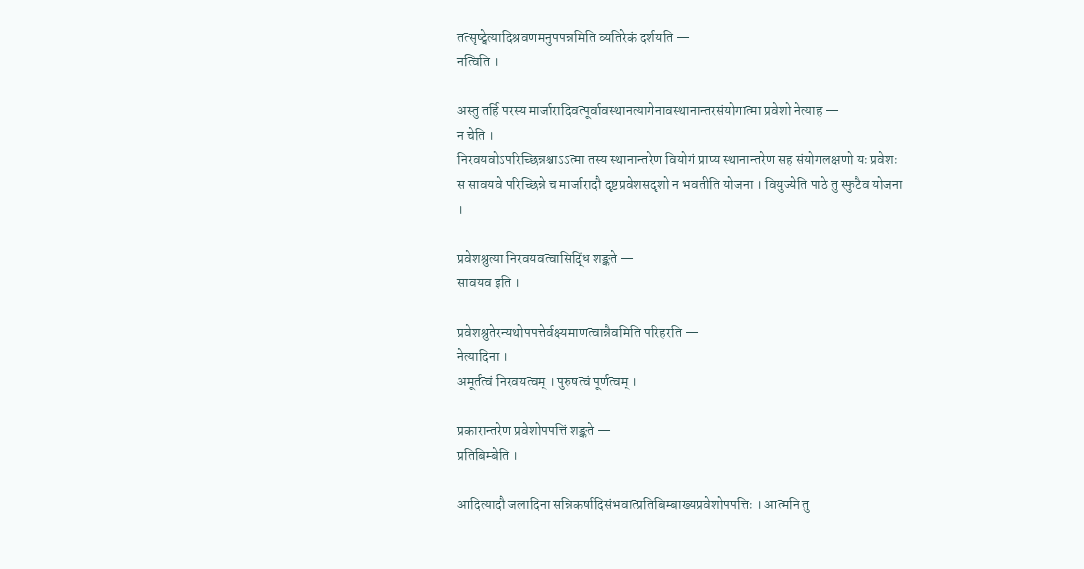तत्सृष्ट्वेत्यादिश्रवणमनुपपन्नमिति व्यतिरेकं दर्शयति —
नत्विति ।

अस्तु तर्हि परस्य मार्जारादिवत्पूर्वावस्थानत्यागेनावस्थानान्तरसंयोगात्मा प्रवेशो नेत्याह —
न चेति ।
निरवयवोऽपरिच्छिन्नश्चाऽऽत्मा तस्य स्थानान्तरेण वियोगं प्राप्य स्थानान्तरेण सह संयोगलक्षणो यः प्रवेशः स सावयवे परिच्छिन्ने च मार्जारादौ दृष्टप्रवेशसदृशो न भवतीति योजना । वियुज्येति पाठे तु स्फुटैव योजना ।

प्रवेशश्रुत्या निरवयवत्वासिद्धिं शङ्कते —
सावयव इति ।

प्रवेशश्रुतेरन्यथोपपत्तेर्वक्ष्यमाणत्वान्नैवमिति परिहरति —
नेत्यादिना ।
अमूर्तत्वं निरवयत्वम् । पुरुषत्वं पूर्णत्वम् ।

प्रकारान्तरेण प्रवेशोपपत्तिं शङ्कते —
प्रतिबिम्बेति ।

आदित्यादौ जलादिना सन्निकर्षादिसंभवात्प्रतिबिम्बाख्यप्रवेशोपपत्तिः । आत्मनि तु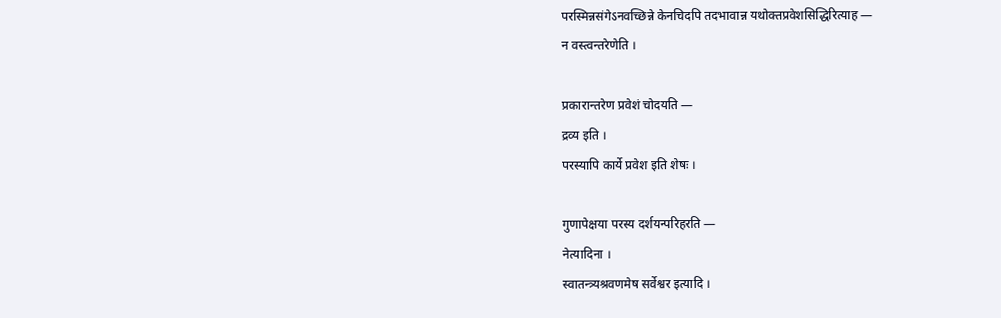परस्मिन्नसंगेऽनवच्छिन्ने केनचिदपि तदभावान्न यथोक्तप्रवेशसिद्धिरित्याह —
न वस्त्वन्तरेणेति ।

प्रकारान्तरेण प्रवेशं चोदयति —
द्रव्य इति ।
परस्यापि कार्ये प्रवेश इति शेषः ।

गुणापेक्षया परस्य दर्शयन्परिहरति —
नेत्यादिना ।
स्वातन्त्र्यश्रवणमेष सर्वेश्वर इत्यादि ।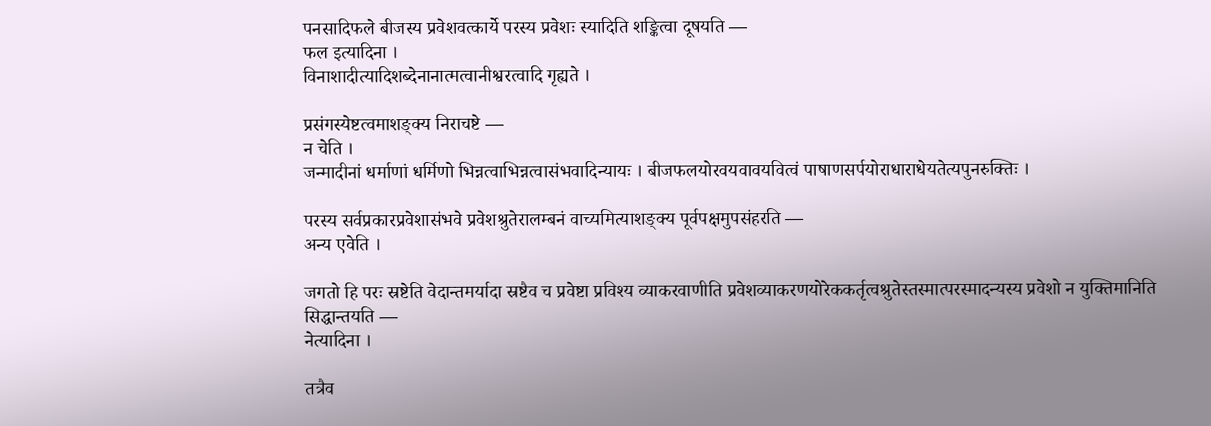पनसादिफले बीजस्य प्रवेशवत्कार्ये परस्य प्रवेशः स्यादिति शङ्कित्वा दूषयति —
फल इत्यादिना ।
विनाशादीत्यादिशब्देनानात्मत्वानीश्वरत्वादि गृह्यते ।

प्रसंगस्येष्टत्वमाशङ्क्य निराचष्टे —
न चेति ।
जन्मादीनां धर्माणां धर्मिणो भिन्नत्वाभिन्नत्वासंभवादिन्यायः । बीजफलयोरवयवावयवित्वं पाषाणसर्पयोराधाराधेयतेत्यपुनरुक्तिः ।

परस्य सर्वप्रकारप्रवेशासंभवे प्रवेशश्रुतेरालम्बनं वाच्यमित्याशङ्क्य पूर्वपक्षमुपसंहरति —
अन्य एवेति ।

जगतो हि परः स्रष्टेति वेदान्तमर्यादा स्रष्टैव च प्रवेष्टा प्रविश्य व्याकरवाणीति प्रवेशव्याकरणयोरेककर्तृत्वश्रुतेस्तस्मात्परस्मादन्यस्य प्रवेशो न युक्तिमानिति सिद्धान्तयति —
नेत्यादिना ।

तत्रैव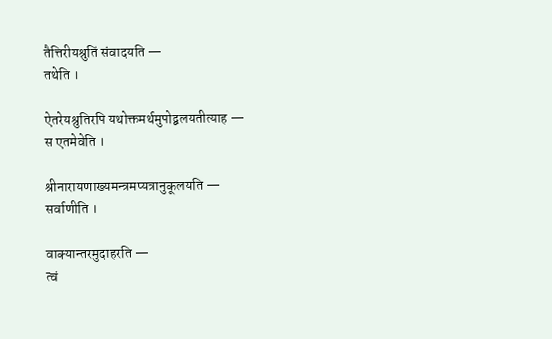तैत्तिरीयश्रुतिं संवादयति —
तथेति ।

ऐतरेयश्रुतिरपि यथोक्तमर्थमुपोद्बलयतीत्याह —
स एतमेवेति ।

श्रीनारायणाख्यमन्त्रमप्यत्रानुकूलयति —
सर्वाणीति ।

वाक्यान्तरमुदाहरति —
त्वं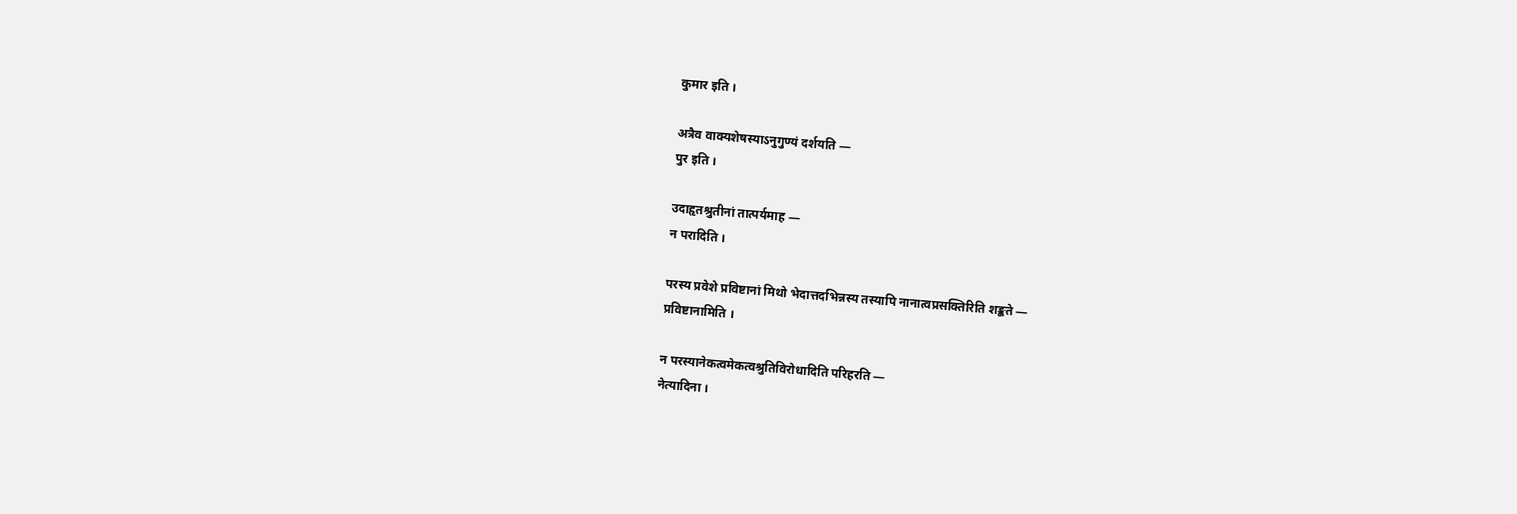कुमार इति ।

अत्रैव वाक्यशेषस्याऽनुगुण्यं दर्शयति —
पुर इति ।

उदाहृतश्रुतीनां तात्पर्यमाह —
न परादिति ।

परस्य प्रवेशे प्रविष्टानां मिथो भेदात्तदभिन्नस्य तस्यापि नानात्वप्रसक्तिरिति शङ्कते —
प्रविष्टानामिति ।

न परस्यानेकत्वमेकत्वश्रुतिविरोधादिति परिहरति —
नेत्यादिना ।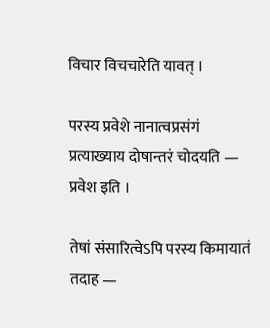विचार विचचारेति यावत् ।

परस्य प्रवेशे नानात्वप्रसंगं प्रत्याख्याय दोषान्तरं चोदयति —
प्रवेश इति ।

तेषां संसारित्वेऽपि परस्य किमायातं तदाह —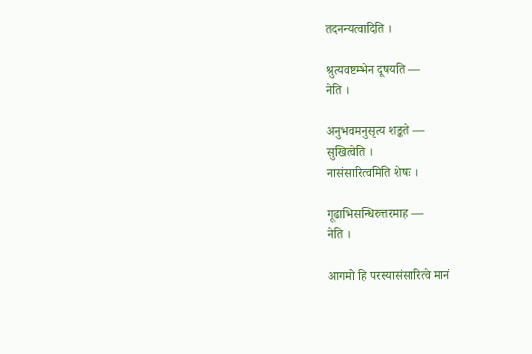तदनन्यत्वादिति ।

श्रुत्यवष्टम्भेन दूषयति —
नेति ।

अनुभवमनुसृत्य शङ्कते —
सुखित्वेति ।
नासंसारित्वमिति शेषः ।

गूढाभिसन्धिरुत्तरमाह —
नेति ।

आगमो हि परस्यासंसारित्वे मानं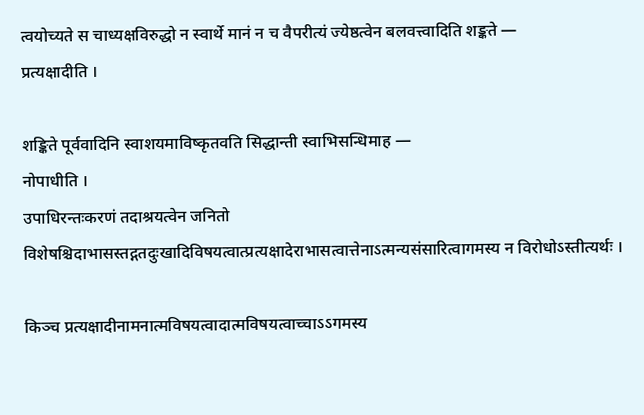त्वयोच्यते स चाध्यक्षविरुद्धो न स्वार्थे मानं न च वैपरीत्यं ज्येष्ठत्वेन बलवत्त्वादिति शङ्कते —
प्रत्यक्षादीति ।

शङ्किते पूर्ववादिनि स्वाशयमाविष्कृतवति सिद्धान्ती स्वाभिसन्धिमाह —
नोपाधीति ।
उपाधिरन्तःकरणं तदाश्रयत्वेन जनितो विशेषश्चिदाभासस्तद्गतदुःखादिविषयत्वात्प्रत्यक्षादेराभासत्वात्तेनाऽत्मन्यसंसारित्वागमस्य न विरोधोऽस्तीत्यर्थः ।

किञ्च प्रत्यक्षादीनामनात्मविषयत्वादात्मविषयत्वाच्चाऽऽगमस्य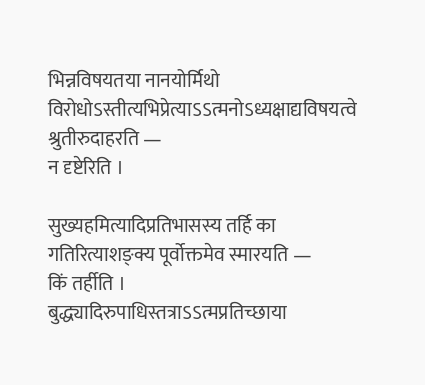भिन्नविषयतया नानयोर्मिथो विरोधोऽस्तीत्यभिप्रेत्याऽऽत्मनोऽध्यक्षाद्यविषयत्वे श्रुतीरुदाहरति —
न दृष्टेरिति ।

सुख्यहमित्यादिप्रतिभासस्य तर्हि का गतिरित्याशङ्क्य पूर्वोक्तमेव स्मारयति —
किं तर्हीति ।
बुद्ध्यादिरुपाधिस्तत्राऽऽत्मप्रतिच्छाया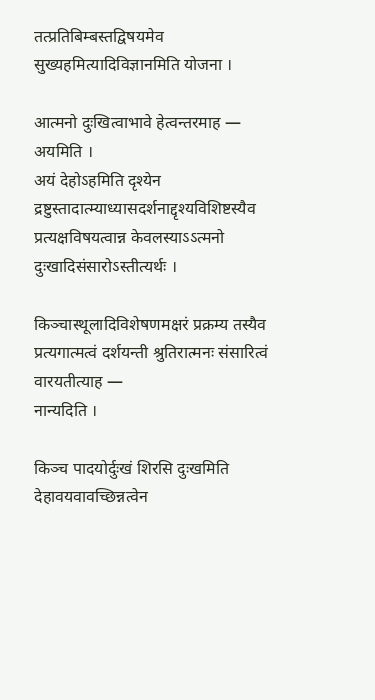तत्प्रतिबिम्बस्तद्विषयमेव सुख्यहमित्यादिविज्ञानमिति योजना ।

आत्मनो दुःखित्वाभावे हेत्वन्तरमाह —
अयमिति ।
अयं देहोऽहमिति दृश्येन द्रष्टुस्तादात्म्याध्यासदर्शनाद्दृश्यविशिष्टस्यैव प्रत्यक्षविषयत्वान्न केवलस्याऽऽत्मनो दुःखादिसंसारोऽस्तीत्यर्थः ।

किञ्चास्थूलादिविशेषणमक्षरं प्रक्रम्य तस्यैव प्रत्यगात्मत्वं दर्शयन्ती श्रुतिरात्मनः संसारित्वं वारयतीत्याह —
नान्यदिति ।

किञ्च पादयोर्दुःखं शिरसि दुःखमिति देहावयवावच्छिन्नत्वेन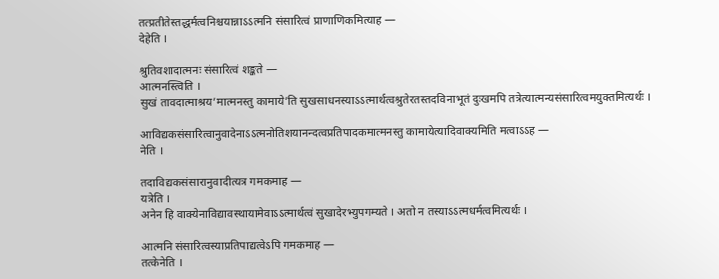तत्प्रतीतेस्तद्धर्मत्वनिश्चयान्नाऽऽत्मनि संसारित्वं प्राणाणिकमित्याह —
देहेति ।

श्रुतिवशादात्मनः संसारित्वं शङ्कते —
आत्मनस्त्विति ।
सुखं तावदात्माश्रय’मात्मनस्तु कामाये’ति सुखसाधनस्याऽऽत्मार्थत्वश्रुतेरतस्तदविनाभूतं दुःखमपि तत्रेत्यात्मन्यसंसारित्वमयुक्तमित्यर्थः ।

आविद्यकसंसारित्वानुवादेनाऽऽत्मनोतिशयानन्दत्वप्रतिपादकमात्मनस्तु कामायेत्यादिवाक्यमिति मत्वाऽऽह —
नेति ।

तदाविद्यकसंसारानुवादीत्यत्र गमकमाह —
यत्रेति ।
अनेन हि वाक्येनाविद्यावस्थायामेवाऽऽत्मार्थत्वं सुखादेरभ्युपगम्यते । अतो न तस्याऽऽत्मधर्मत्वमित्यर्थः ।

आत्मनि संसारित्वस्याप्रतिपाद्यत्वेऽपि गमकमाह —
तत्केनेति ।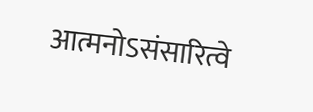आत्मनोऽसंसारित्वे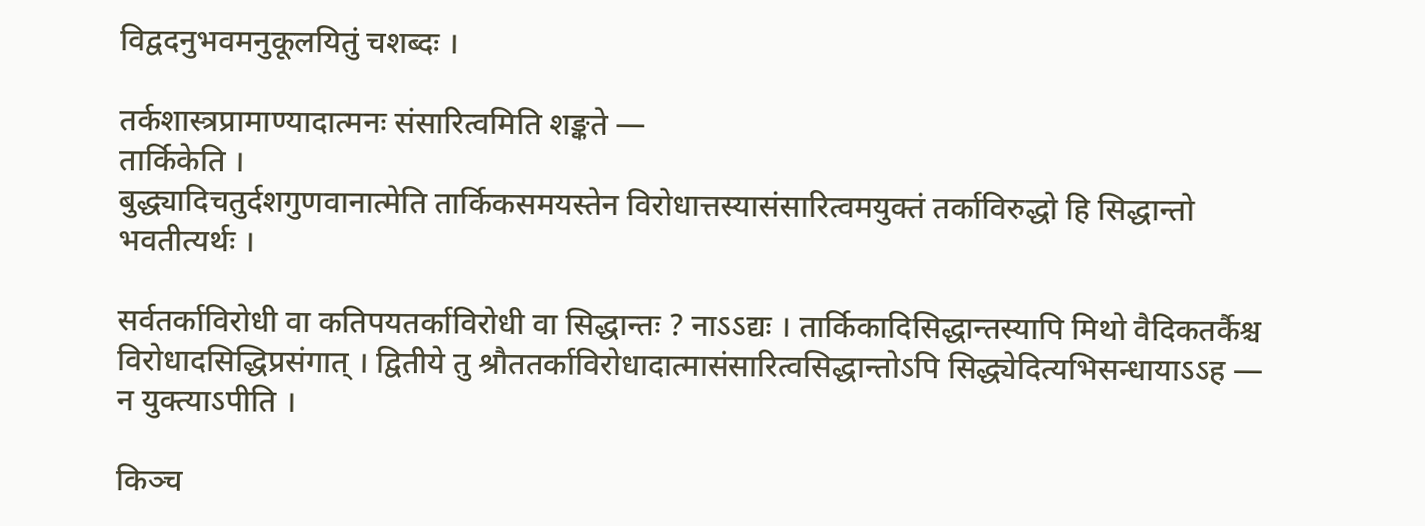विद्वदनुभवमनुकूलयितुं चशब्दः ।

तर्कशास्त्रप्रामाण्यादात्मनः संसारित्वमिति शङ्कते —
तार्किकेति ।
बुद्ध्यादिचतुर्दशगुणवानात्मेति तार्किकसमयस्तेन विरोधात्तस्यासंसारित्वमयुक्तं तर्काविरुद्धो हि सिद्धान्तो भवतीत्यर्थः ।

सर्वतर्काविरोधी वा कतिपयतर्काविरोधी वा सिद्धान्तः ? नाऽऽद्यः । तार्किकादिसिद्धान्तस्यापि मिथो वैदिकतर्कैश्च विरोधादसिद्धिप्रसंगात् । द्वितीये तु श्रौततर्काविरोधादात्मासंसारित्वसिद्धान्तोऽपि सिद्ध्येदित्यभिसन्धायाऽऽह —
न युक्त्याऽपीति ।

किञ्च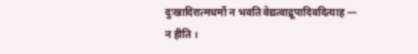दुःखादिरात्मधर्मो न भवति वेद्यत्वाद्रूपादिवदित्याह —
न हीति ।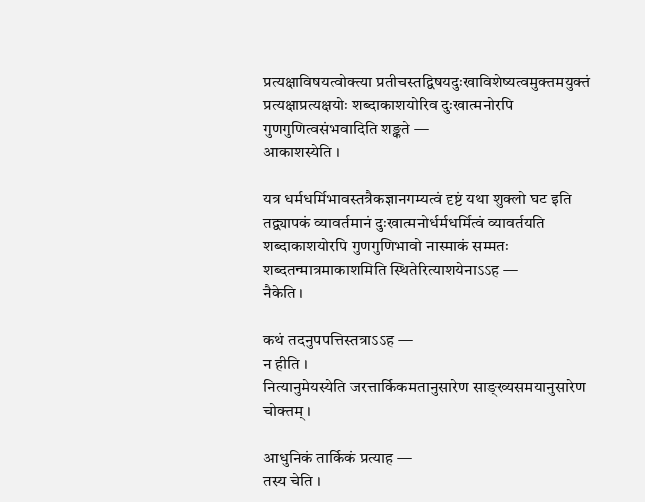प्रत्यक्षाविषयत्वोक्त्या प्रतीचस्तद्विषयदुःखाविशेष्यत्वमुक्तमयुक्तं प्रत्यक्षाप्रत्यक्षयोः शब्दाकाशयोरिव दुःखात्मनोरपि गुणगुणित्वसंभवादिति शङ्कते —
आकाशस्येति ।

यत्र धर्मधर्मिभावस्तत्रैकज्ञानगम्यत्वं दृष्टं यथा शुक्लो घट इति तद्व्यापकं व्यावर्तमानं दुःखात्मनोर्धर्मधर्मित्वं व्यावर्तयति शब्दाकाशयोरपि गुणगुणिभावो नास्माकं सम्मतः शब्दतन्मात्रमाकाशमिति स्थितेरित्याशयेनाऽऽह —
नैकेति ।

कथं तदनुपपत्तिस्तत्राऽऽह —
न हीति ।
नित्यानुमेयस्येति जरत्तार्किकमतानुसारेण साङ्ख्यसमयानुसारेण चोक्तम् ।

आधुनिकं तार्किकं प्रत्याह —
तस्य चेति ।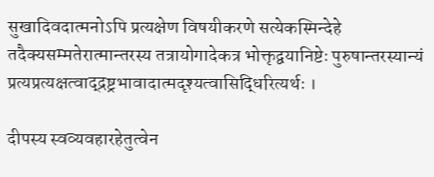सुखादिवदात्मनोऽपि प्रत्यक्षेण विषयीकरणे सत्येकस्मिन्देहे तदैक्यसम्मतेरात्मान्तरस्य तत्रायोगादेकत्र भोक्तृद्वयानिष्टेः पुरुषान्तरस्यान्यं प्रत्यप्रत्यक्षत्वाद्द्रष्ट्रभावादात्मदृश्यत्वासिद्धिरित्यर्थः ।

दीपस्य स्वव्यवहारहेतुत्वेन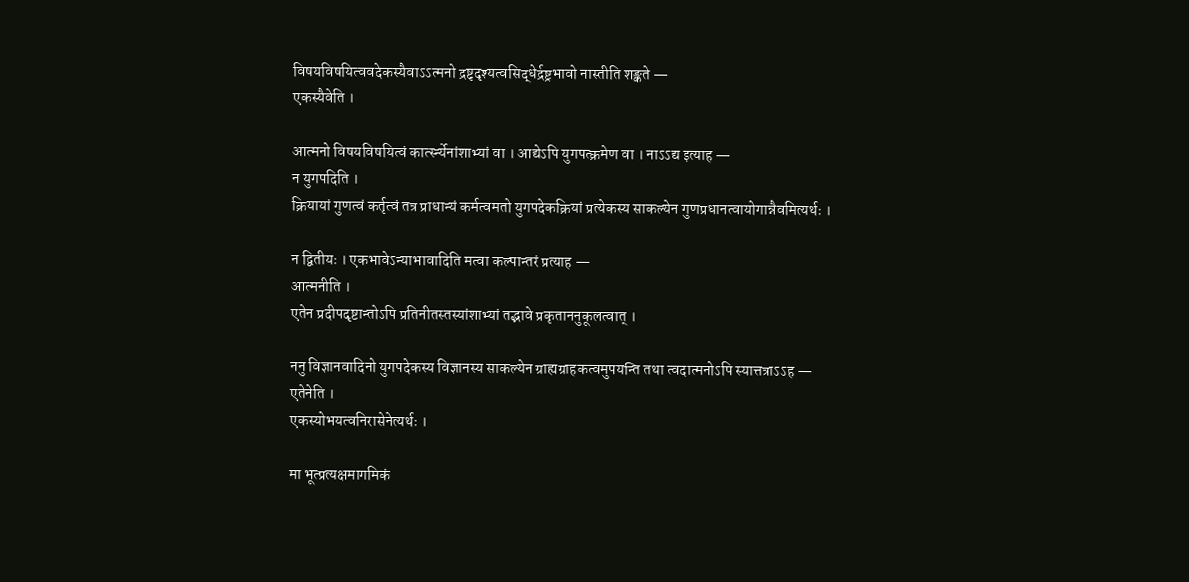विषयविषयित्ववदेकस्यैवाऽऽत्मनो द्रष्टृदृश्यत्वसिद्धेर्द्रष्ट्रभावो नास्तीति शङ्कते —
एकस्यैवेति ।

आत्मनो विषयविषयित्वं कार्त्स्न्येनांशाभ्यां वा । आद्येऽपि युगपत्क्रमेण वा । नाऽऽद्य इत्याह —
न युगपदिति ।
क्रियायां गुणत्वं कर्तृत्वं तत्र प्राधान्यं कर्मत्वमतो युगपदेकक्रियां प्रत्येकस्य साकल्येन गुणप्रधानत्वायोगान्नैवमित्यर्थः ।

न द्वितीयः । एकभावेऽन्याभावादिति मत्वा कल्पान्तरं प्रत्याह —
आत्मनीति ।
एतेन प्रदीपदृष्टान्तोऽपि प्रतिनीतस्तस्यांशाभ्यां तद्भावे प्रकृताननुकूलत्वात् ।

ननु विज्ञानवादिनो युगपदेकस्य विज्ञानस्य साकल्येन ग्राह्यग्राहकत्वमुपयन्ति तथा त्वदात्मनोऽपि स्यात्तत्राऽऽह —
एतेनेति ।
एकस्योभयत्वनिरासेनेत्यर्थः ।

मा भूत्प्रत्यक्षमागमिकं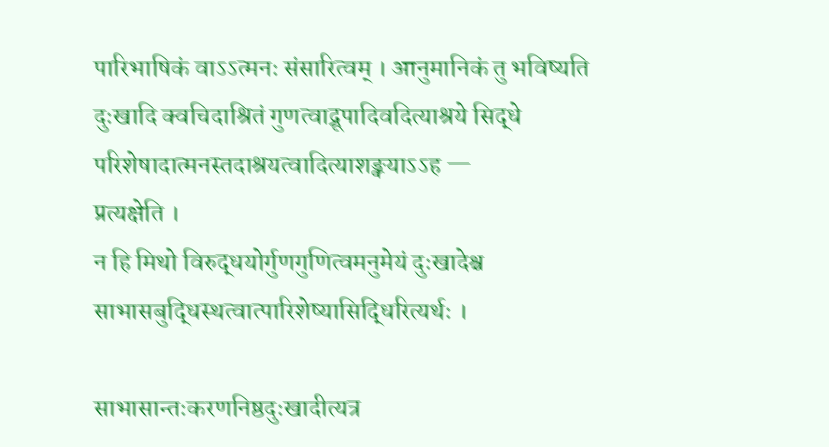पारिभाषिकं वाऽऽत्मनः संसारित्वम् । आनुमानिकं तु भविष्यति दुःखादि क्वचिदाश्रितं गुणत्वाद्रूपादिवदित्याश्रये सिद्धे परिशेषादात्मनस्तदाश्रयत्वादित्याशङ्क्याऽऽह —
प्रत्यक्षेति ।
न हि मिथो विरुद्धयोर्गुणगुणित्वमनुमेयं दुःखादेश्च साभासबुद्धिस्थत्वात्पारिशेष्यासिद्धिरित्यर्थः ।

साभासान्तःकरणनिष्ठदुःखादीत्यत्र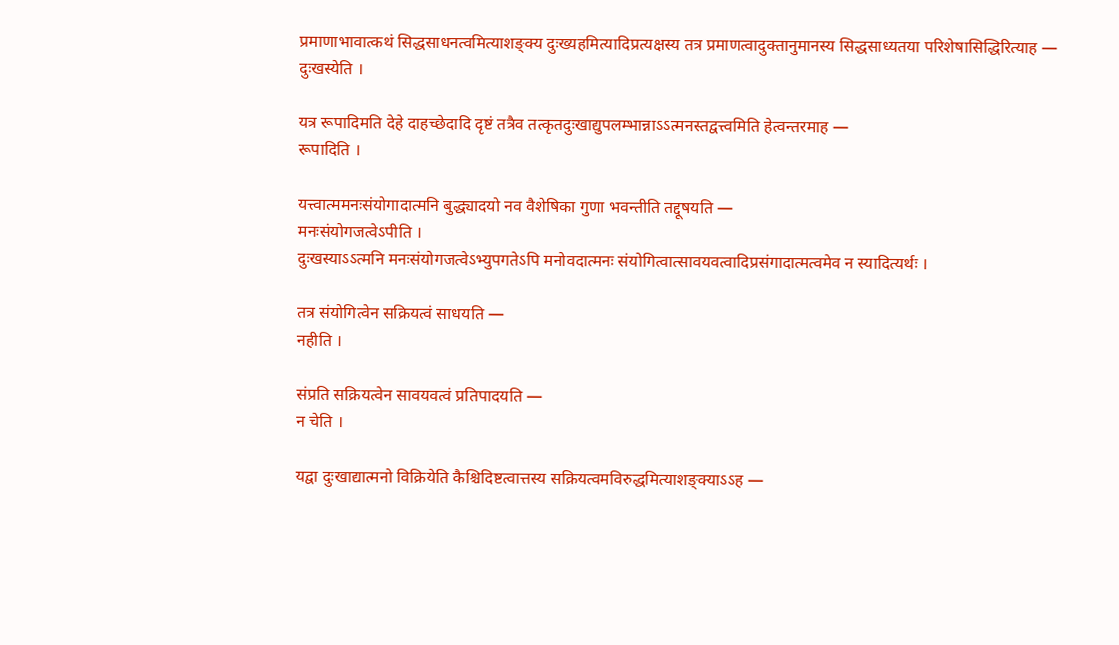प्रमाणाभावात्कथं सिद्धसाधनत्वमित्याशङ्क्य दुःख्यहमित्यादिप्रत्यक्षस्य तत्र प्रमाणत्वादुक्तानुमानस्य सिद्धसाध्यतया परिशेषासिद्धिरित्याह —
दुःखस्येति ।

यत्र रूपादिमति देहे दाहच्छेदादि दृष्टं तत्रैव तत्कृतदुःखाद्युपलम्भान्नाऽऽत्मनस्तद्वत्त्वमिति हेत्वन्तरमाह —
रूपादिति ।

यत्त्वात्ममनःसंयोगादात्मनि बुद्ध्यादयो नव वैशेषिका गुणा भवन्तीति तद्दूषयति —
मनःसंयोगजत्वेऽपीति ।
दुःखस्याऽऽत्मनि मनःसंयोगजत्वेऽभ्युपगतेऽपि मनोवदात्मनः संयोगित्वात्सावयवत्वादिप्रसंगादात्मत्वमेव न स्यादित्यर्थः ।

तत्र संयोगित्वेन सक्रियत्वं साधयति —
नहीति ।

संप्रति सक्रियत्वेन सावयवत्वं प्रतिपादयति —
न चेति ।

यद्वा दुःखाद्यात्मनो विक्रियेति कैश्चिदिष्टत्वात्तस्य सक्रियत्वमविरुद्धमित्याशङ्क्याऽऽह —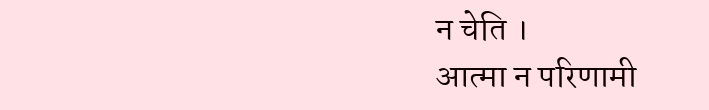न चेति ।
आत्मा न परिणामी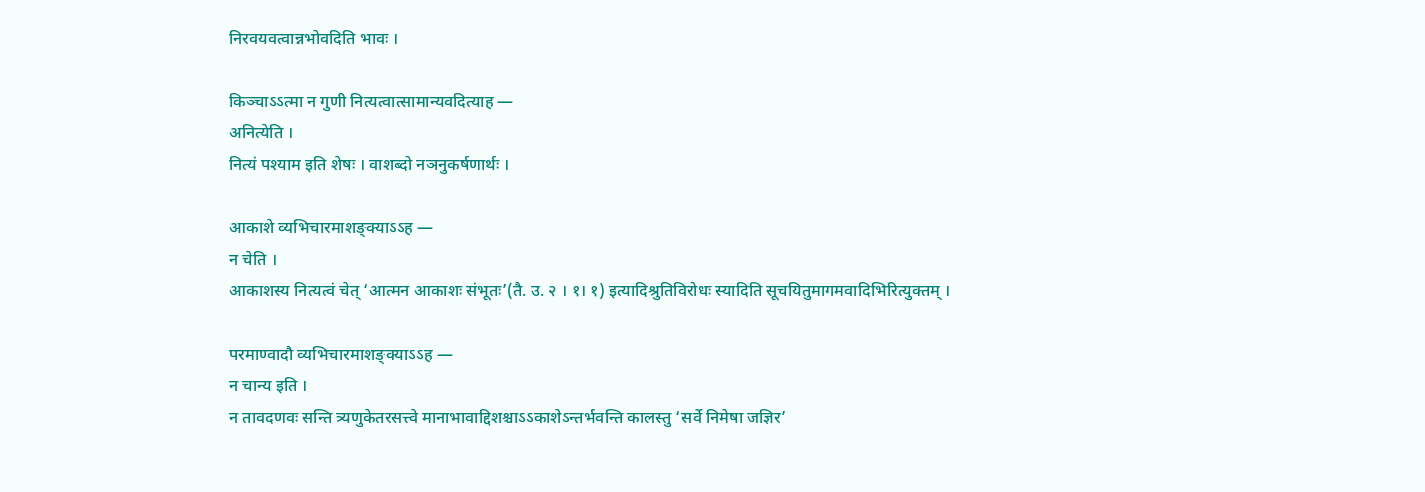निरवयवत्वान्नभोवदिति भावः ।

किञ्चाऽऽत्मा न गुणी नित्यत्वात्सामान्यवदित्याह —
अनित्येति ।
नित्यं पश्याम इति शेषः । वाशब्दो नञनुकर्षणार्थः ।

आकाशे व्यभिचारमाशङ्क्याऽऽह —
न चेति ।
आकाशस्य नित्यत्वं चेत् ‘आत्मन आकाशः संभूतः’(तै. उ. २ । १। १) इत्यादिश्रुतिविरोधः स्यादिति सूचयितुमागमवादिभिरित्युक्तम् ।

परमाण्वादौ व्यभिचारमाशङ्क्याऽऽह —
न चान्य इति ।
न तावदणवः सन्ति त्र्यणुकेतरसत्त्वे मानाभावाद्दिशश्चाऽऽकाशेऽन्तर्भवन्ति कालस्तु ‘सर्वे निमेषा जज्ञिर’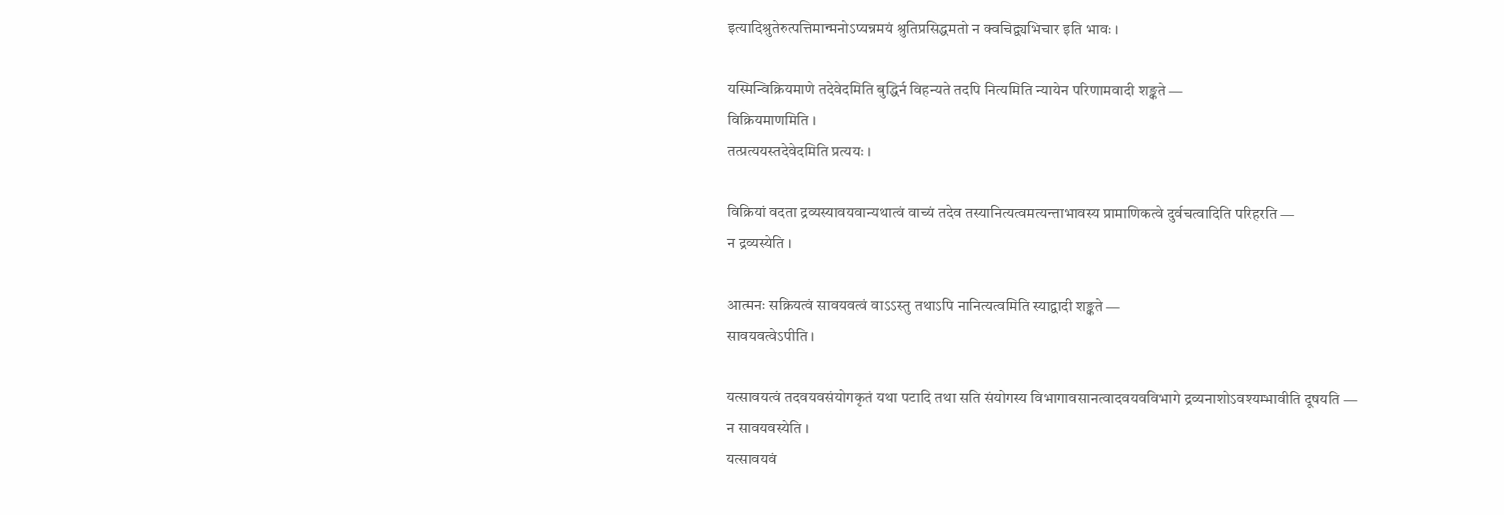इत्यादिश्रुतेरुत्पत्तिमान्मनोऽप्यन्नमयं श्रुतिप्रसिद्धमतो न क्वचिद्व्यभिचार इति भावः ।

यस्मिन्विक्रियमाणे तदेवेदमिति बुद्धिर्न विहन्यते तदपि नित्यमिति न्यायेन परिणामवादी शङ्कते —
विक्रियमाणमिति ।
तत्प्रत्ययस्तदेवेदमिति प्रत्ययः ।

विक्रियां वदता द्रव्यस्यावयवान्यथात्वं वाच्यं तदेव तस्यानित्यत्वमत्यन्ताभावस्य प्रामाणिकत्वे दुर्वचत्वादिति परिहरति —
न द्रव्यस्येति ।

आत्मनः सक्रियत्वं सावयवत्वं वाऽऽस्तु तथाऽपि नानित्यत्वमिति स्याद्वादी शङ्कते —
सावयवत्वेऽपीति ।

यत्सावयत्वं तदवयवसंयोगकृतं यथा पटादि तथा सति संयोगस्य विभागावसानत्वादवयवविभागे द्रव्यनाशोऽवश्यम्भावीति दूषयति —
न सावयवस्येति ।
यत्सावयवं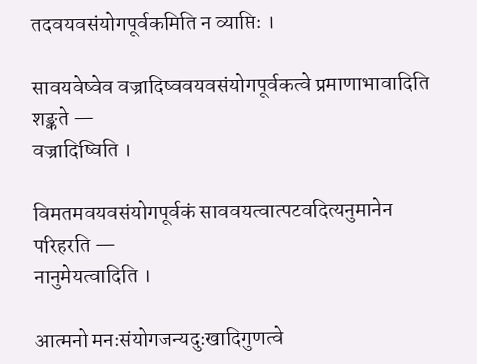तदवयवसंयोगपूर्वकमिति न व्याप्तिः ।

सावयवेष्वेव वज्रादिष्ववयवसंयोगपूर्वकत्वे प्रमाणाभावादिति शङ्कते —
वज्रादिष्विति ।

विमतमवयवसंयोगपूर्वकं साववयत्वात्पटवदित्यनुमानेन परिहरति —
नानुमेयत्वादिति ।

आत्मनो मनःसंयोगजन्यदुःखादिगुणत्वे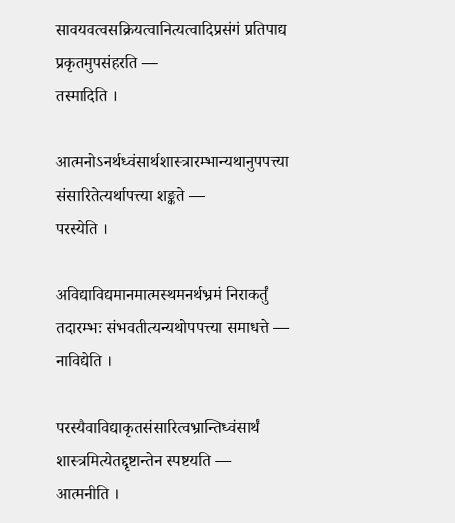सावयवत्वसक्रियत्वानित्यत्वादिप्रसंगं प्रतिपाद्य प्रकृतमुपसंहरति —
तस्मादिति ।

आत्मनोऽनर्थध्वंसार्थशास्त्रारम्भान्यथानुपपत्त्या संसारितेत्यर्थापत्त्या शङ्कते —
परस्येति ।

अविद्याविद्यमानमात्मस्थमनर्थभ्रमं निराकर्तुं तदारम्भः संभवतीत्यन्यथोपपत्त्या समाधत्ते —
नाविद्येति ।

परस्यैवाविद्याकृतसंसारित्वभ्रान्तिध्वंसार्थं शास्त्रमित्येतद्दृष्टान्तेन स्पष्टयति —
आत्मनीति ।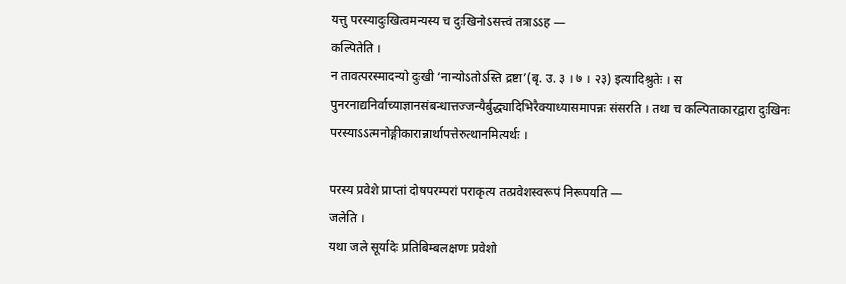यत्तु परस्यादुःखित्वमन्यस्य च दुःखिनोऽसत्त्वं तत्राऽऽह —
कल्पितेति ।
न तावत्परस्मादन्यो दुःखी ‘नान्योऽतोऽस्ति द्रष्टा’(बृ. उ. ३ । ७ । २३) इत्यादिश्रुतेः । स पुनरनाद्यनिर्वाच्याज्ञानसंबन्धात्तज्जन्यैर्बुद्ध्यादिभिरैक्याध्यासमापन्नः संसरति । तथा च कल्पिताकारद्वारा दुःखिनः परस्याऽऽत्मनोङ्गीकारान्नार्थापत्तेरुत्थानमित्यर्थः ।

परस्य प्रवेशे प्राप्तां दोषपरम्परां पराकृत्य तत्प्रवेशस्वरूपं निरूपयति —
जलेति ।
यथा जले सूर्यादेः प्रतिबिम्बलक्षणः प्रवेशो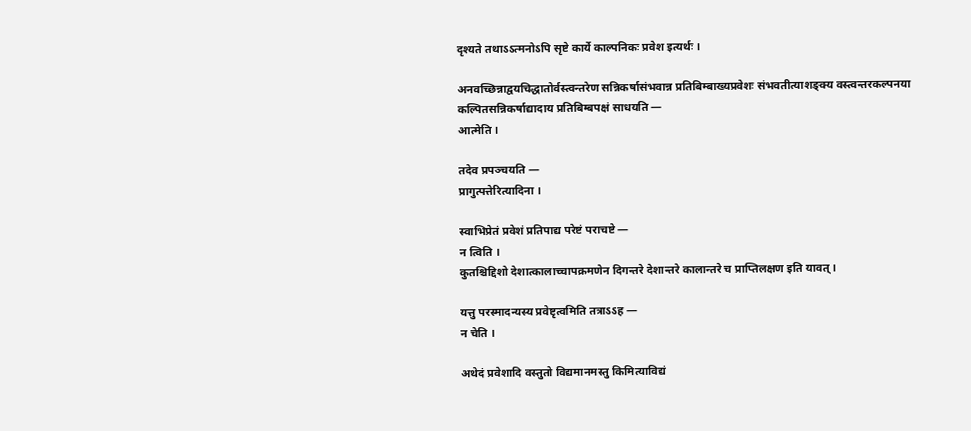दृश्यते तथाऽऽत्मनोऽपि सृष्टे कार्ये काल्पनिकः प्रवेश इत्यर्थः ।

अनवच्छिन्नाद्वयचिद्धातोर्वस्त्वन्तरेण सन्निकर्षासंभवान्न प्रतिबिम्बाख्यप्रवेशः संभवतीत्याशङ्क्य वस्त्वन्तरकल्पनया कल्पितसन्निकर्षाद्यादाय प्रतिबिम्बपक्षं साधयति —
आत्मेति ।

तदेव प्रपञ्चयति —
प्रागुत्पत्तेरित्यादिना ।

स्वाभिप्रेतं प्रवेशं प्रतिपाद्य परेष्टं पराचष्टे —
न त्विति ।
कुतश्चिद्दिशो देशात्कालाच्चापक्रमणेन दिगन्तरे देशान्तरे कालान्तरे च प्राप्तिलक्षण इति यावत् ।

यत्तु परस्मादन्यस्य प्रवेष्टृत्वमिति तत्राऽऽह —
न चेति ।

अथेदं प्रवेशादि वस्तुतो विद्यमानमस्तु किमित्याविद्यं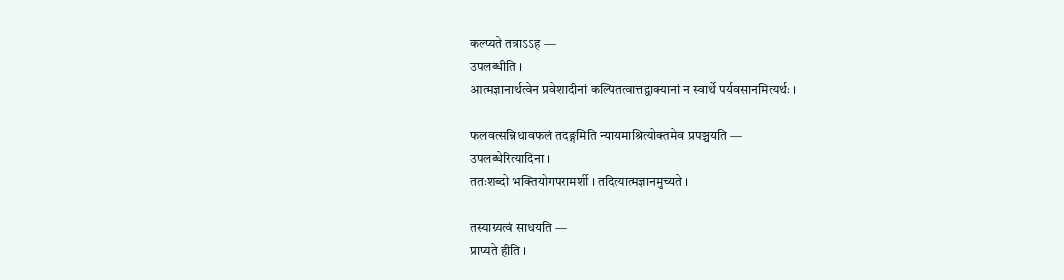कल्प्यते तत्राऽऽह —
उपलब्धीति ।
आत्मज्ञानार्थत्वेन प्रवेशादीनां कल्पितत्वात्तद्वाक्यानां न स्वार्थे पर्यवसानमित्यर्थः ।

फलवत्सन्निधावफलं तदङ्गमिति न्यायमाश्रित्योक्तमेव प्रपञ्चयति —
उपलब्धेरित्यादिना ।
ततःशब्दो भक्तियोगपरामर्शी । तदित्यात्मज्ञानमुच्यते ।

तस्याग्र्यत्वं साधयति —
प्राप्यते हीति ।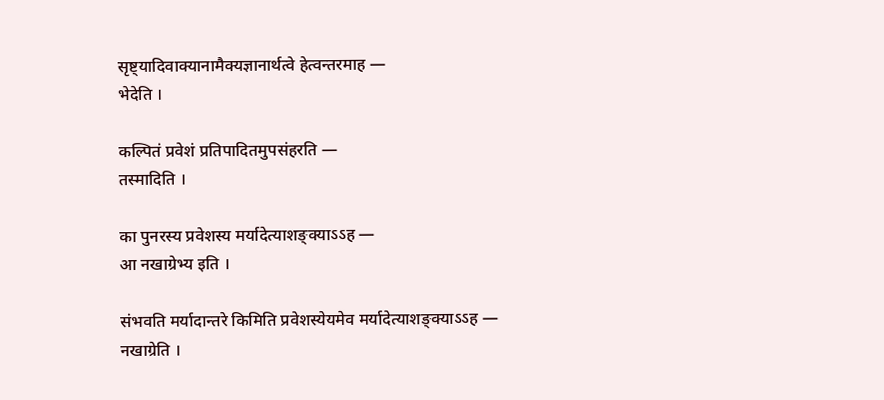सृष्ट्यादिवाक्यानामैक्यज्ञानार्थत्वे हेत्वन्तरमाह —
भेदेति ।

कल्पितं प्रवेशं प्रतिपादितमुपसंहरति —
तस्मादिति ।

का पुनरस्य प्रवेशस्य मर्यादेत्याशङ्क्याऽऽह —
आ नखाग्रेभ्य इति ।

संभवति मर्यादान्तरे किमिति प्रवेशस्येयमेव मर्यादेत्याशङ्क्याऽऽह —
नखाग्रेति ।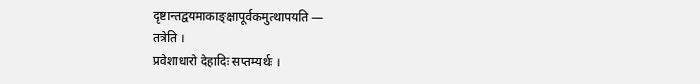दृष्टान्तद्वयमाकाङ्क्षापूर्वकमुत्थापयति —
तत्रेति ।
प्रवेशाधारो देहादिः सप्तम्यर्थः ।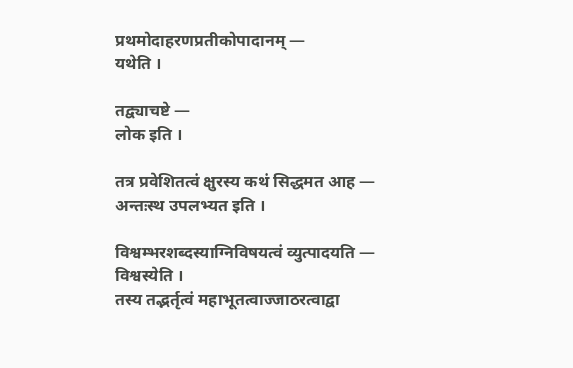प्रथमोदाहरणप्रतीकोपादानम् —
यथेति ।

तद्व्याचष्टे —
लोक इति ।

तत्र प्रवेशितत्वं क्षुरस्य कथं सिद्धमत आह —
अन्तःस्थ उपलभ्यत इति ।

विश्वम्भरशब्दस्याग्निविषयत्वं व्युत्पादयति —
विश्वस्येति ।
तस्य तद्भर्तृत्वं महाभूतत्वाज्जाठरत्वाद्वा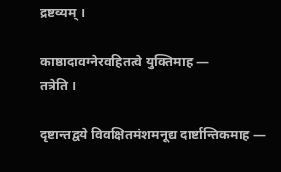द्रष्टव्यम् ।

काष्ठादावग्नेरवहितत्वे युक्तिमाह —
तत्रेति ।

दृष्टान्तद्वये विवक्षितमंशमनूद्य दार्ष्टान्तिकमाह —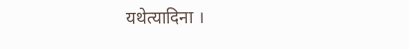यथेत्यादिना ।